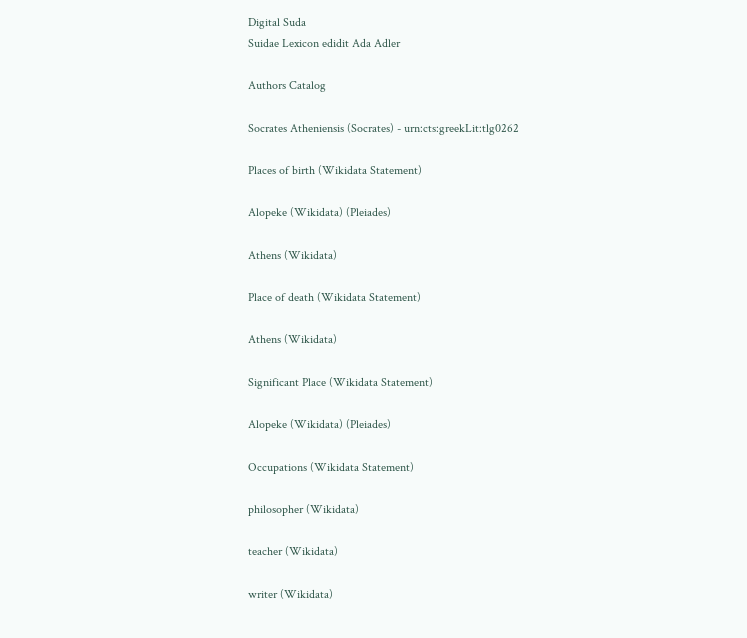Digital Suda
Suidae Lexicon edidit Ada Adler

Authors Catalog

Socrates Atheniensis (Socrates) - urn:cts:greekLit:tlg0262

Places of birth (Wikidata Statement)

Alopeke (Wikidata) (Pleiades)

Athens (Wikidata)

Place of death (Wikidata Statement)

Athens (Wikidata)

Significant Place (Wikidata Statement)

Alopeke (Wikidata) (Pleiades)

Occupations (Wikidata Statement)

philosopher (Wikidata)

teacher (Wikidata)

writer (Wikidata)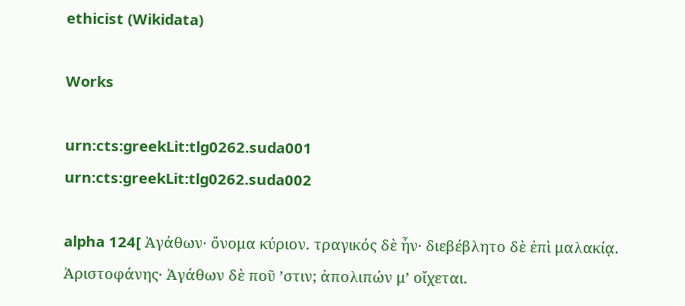ethicist (Wikidata)

Works

urn:cts:greekLit:tlg0262.suda001
urn:cts:greekLit:tlg0262.suda002

alpha 124[ Ἀγάθων· ὄνομα κύριον. τραγικός δὲ ἦν· διεβέβλητο δὲ ἐπὶ μαλακίᾳ. Ἀριστοφάνης· Ἀγάθων δὲ ποῦ ’στιν; ἀπολιπών μ’ οἴχεται.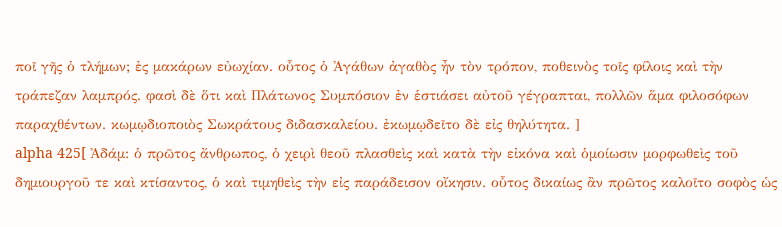ποῖ γῆς ὁ τλήμων; ἐς μακάρων εὐωχίαν. οὗτος ὁ Ἀγάθων ἀγαθὸς ἦν τὸν τρόπον, ποθεινὸς τοῖς φίλοις καὶ τὴν τράπεζαν λαμπρός. φασὶ δὲ ὅτι καὶ Πλάτωνος Συμπόσιον ἐν ἑστιάσει αὐτοῦ γέγραπται, πολλῶν ἅμα φιλοσόφων παραχθέντων. κωμῳδιοποιὸς Σωκράτους διδασκαλείου. ἐκωμῳδεῖτο δὲ εἰς θηλύτητα. ]
alpha 425[ Ἀδάμ: ὁ πρῶτος ἄνθρωπος, ὁ χειρὶ θεοῦ πλασθεὶς καὶ κατὰ τὴν εἰκόνα καὶ ὁμοίωσιν μορφωθεὶς τοῦ δημιουργοῦ τε καὶ κτίσαντος, ὁ καὶ τιμηθεὶς τὴν εἰς παράδεισον οἴκησιν. οὗτος δικαίως ἂν πρῶτος καλοῖτο σοφὸς ὡς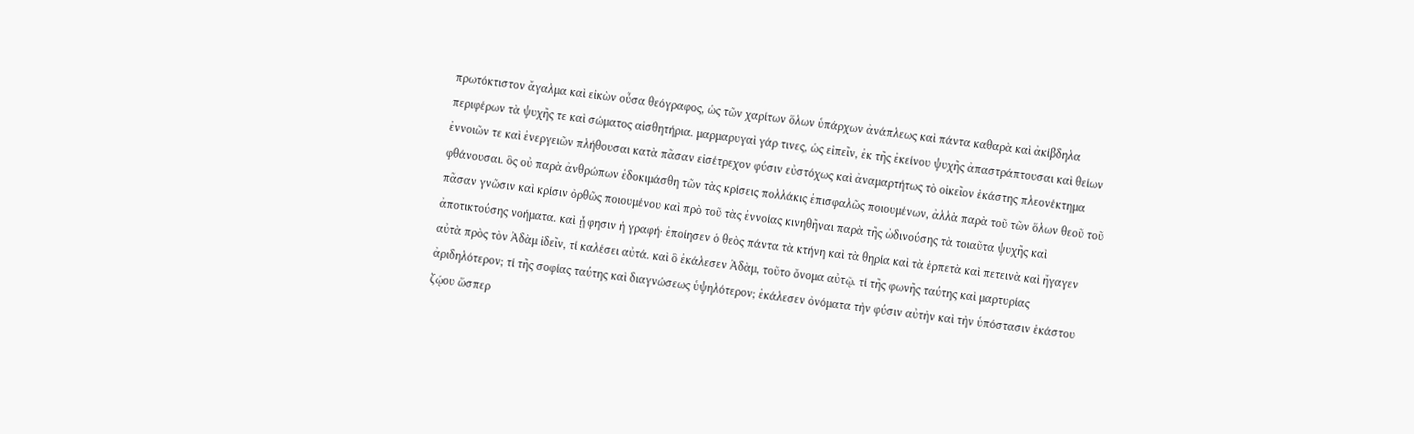πρωτόκτιστον ἄγαλμα καὶ εἰκὼν οὖσα θεόγραφος, ὡς τῶν χαρίτων ὅλων ὑπάρχων ἀνάπλεως καὶ πάντα καθαρὰ καὶ ἀκίβδηλα περιφέρων τὰ ψυχῆς τε καὶ σώματος αἰσθητήρια. μαρμαρυγαὶ γάρ τινες, ὡς εἰπεῖν, ἐκ τῆς ἐκείνου ψυχῆς ἀπαστράπτουσαι καὶ θείων ἐννοιῶν τε καὶ ἐνεργειῶν πλήθουσαι κατὰ πᾶσαν εἰσέτρεχον φύσιν εὐστόχως καὶ ἀναμαρτήτως τὸ οἰκεῖον ἑκάστης πλεονέκτημα φθάνουσαι. ὃς οὐ παρὰ ἀνθρώπων ἐδοκιμάσθη τῶν τὰς κρίσεις πολλάκις ἐπισφαλῶς ποιουμένων, ἀλλὰ παρὰ τοῦ τῶν ὅλων θεοῦ τοῦ πᾶσαν γνῶσιν καὶ κρίσιν ὀρθῶς ποιουμένου καὶ πρὸ τοῦ τὰς ἐννοίας κινηθῆναι παρὰ τῆς ὠδινούσης τὰ τοιαῦτα ψυχῆς καὶ ἀποτικτούσης νοήματα. καὶ ᾗ φησιν ἡ γραφή· ἐποίησεν ὁ θεὸς πάντα τὰ κτήνη καὶ τὰ θηρία καὶ τὰ ἑρπετὰ καὶ πετεινὰ καὶ ἤγαγεν αὐτὰ πρὸς τὸν Ἀδὰμ ἰδεῖν, τί καλέσει αὐτά. καὶ ὃ ἐκάλεσεν Ἀδὰμ, τοῦτο ὄνομα αὐτῷ. τί τῆς φωνῆς ταύτης καὶ μαρτυρίας ἀριδηλότερον; τί τῆς σοφίας ταύτης καὶ διαγνώσεως ὑψηλότερον; ἐκάλεσεν ὀνόματα τὴν φύσιν αὐτὴν καὶ τὴν ὑπόστασιν ἑκάστου ζῴου ὥσπερ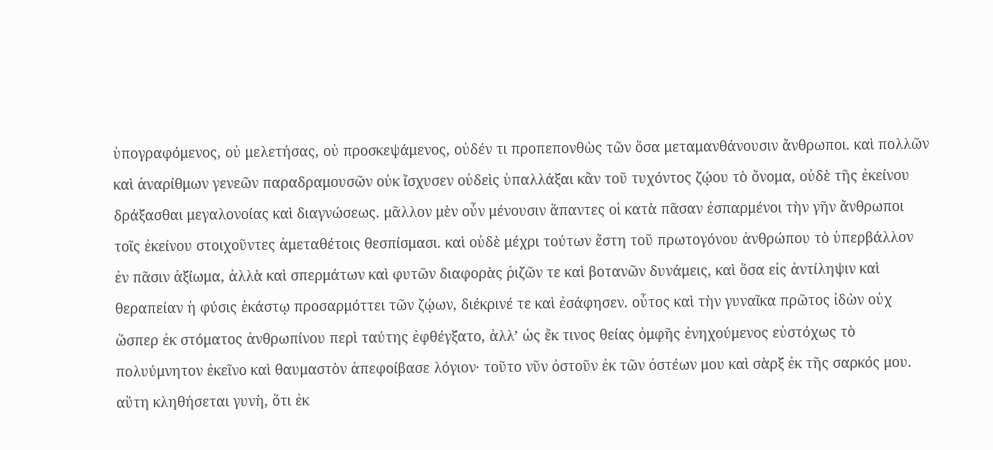ὑπογραφόμενος, οὐ μελετήσας, οὐ προσκεψάμενος, οὐδέν τι προπεπονθὼς τῶν ὅσα μεταμανθάνουσιν ἄνθρωποι. καὶ πολλῶν καὶ ἀναρίθμων γενεῶν παραδραμουσῶν οὐκ ἴσχυσεν οὐδεὶς ὑπαλλάξαι κἂν τοῦ τυχόντος ζῴου τὸ ὄνομα, οὐδὲ τῆς ἐκείνου δράξασθαι μεγαλονοίας καὶ διαγνώσεως. μᾶλλον μὲν οὖν μένουσιν ἅπαντες οἱ κατὰ πᾶσαν ἐσπαρμένοι τὴν γῆν ἄνθρωποι τοῖς ἐκείνου στοιχοῦντες ἀμεταθέτοις θεσπίσμασι. καὶ οὐδὲ μέχρι τούτων ἔστη τοῦ πρωτογόνου ἀνθρώπου τὸ ὑπερβάλλον ἐν πᾶσιν ἀξίωμα, ἀλλὰ καὶ σπερμάτων καὶ φυτῶν διαφορὰς ῥιζῶν τε καὶ βοτανῶν δυνάμεις, καὶ ὅσα εἰς ἀντίληψιν καὶ θεραπείαν ἡ φύσις ἑκάστῳ προσαρμόττει τῶν ζῴων, διέκρινέ τε καὶ ἐσάφησεν. οὗτος καὶ τὴν γυναῖκα πρῶτος ἰδὼν οὐχ ὥσπερ ἐκ στόματος ἀνθρωπίνου περὶ ταύτης ἐφθέγξατο, ἀλλ’ ὡς ἔκ τινος θείας ὀμφῆς ἐνηχούμενος εὐστόχως τὸ πολυύμνητον ἐκεῖνο καὶ θαυμαστὸν ἀπεφοίβασε λόγιον· τοῦτο νῦν ὀστοῦν ἐκ τῶν ὀστέων μου καὶ σὰρξ ἐκ τῆς σαρκός μου. αὕτη κληθήσεται γυνὴ, ὅτι ἐκ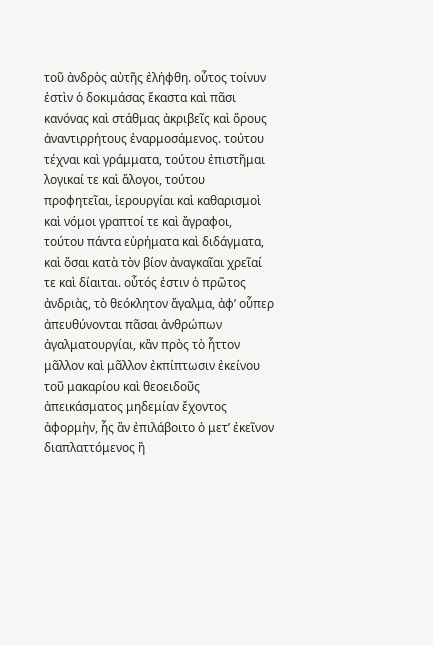τοῦ ἀνδρὸς αὐτῆς ἐλήφθη. οὗτος τοίνυν ἐστὶν ὁ δοκιμάσας ἕκαστα καὶ πᾶσι κανόνας καὶ στάθμας ἀκριβεῖς καὶ ὅρους ἀναντιρρήτους ἐναρμοσάμενος. τούτου τέχναι καὶ γράμματα, τούτου ἐπιστῆμαι λογικαί τε καὶ ἄλογοι, τούτου προφητεῖαι, ἱερουργίαι καὶ καθαρισμοὶ καὶ νόμοι γραπτοί τε καὶ ἄγραφοι, τούτου πάντα εὑρήματα καὶ διδάγματα, καὶ ὅσαι κατὰ τὸν βίον ἀναγκαῖαι χρεῖαί τε καὶ δίαιται. οὗτός ἐστιν ὁ πρῶτος ἀνδριὰς, τὸ θεόκλητον ἄγαλμα, ἀφ’ οὗπερ ἀπευθύνονται πᾶσαι ἀνθρώπων ἀγαλματουργίαι, κἂν πρὸς τὸ ἧττον μᾶλλον καὶ μᾶλλον ἐκπίπτωσιν ἐκείνου τοῦ μακαρίου καὶ θεοειδοῦς ἀπεικάσματος μηδεμίαν ἔχοντος ἀφορμὴν, ἧς ἂν ἐπιλάβοιτο ὁ μετ’ ἐκεῖνον διαπλαττόμενος ἢ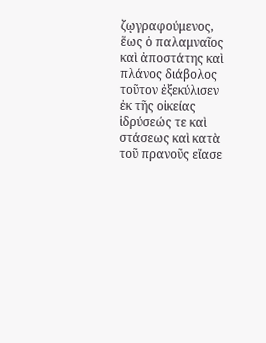ζῳγραφούμενος, ἕως ὁ παλαμναῖος καὶ ἀποστάτης καὶ πλάνος διάβολος τοῦτον ἐξεκύλισεν ἐκ τῆς οἰκείας ἱδρύσεώς τε καὶ στάσεως καὶ κατὰ τοῦ πρανοῦς εἴασε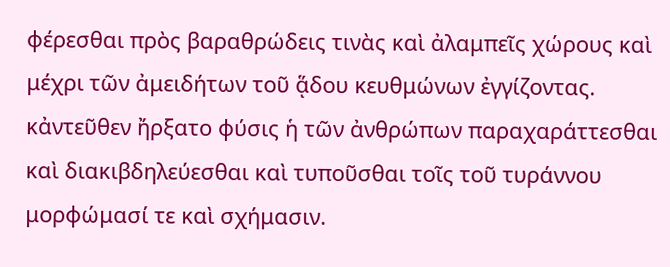φέρεσθαι πρὸς βαραθρώδεις τινὰς καὶ ἀλαμπεῖς χώρους καὶ μέχρι τῶν ἀμειδήτων τοῦ ᾅδου κευθμώνων ἐγγίζοντας. κἀντεῦθεν ἤρξατο φύσις ἡ τῶν ἀνθρώπων παραχαράττεσθαι καὶ διακιβδηλεύεσθαι καὶ τυποῦσθαι τοῖς τοῦ τυράννου μορφώμασί τε καὶ σχήμασιν.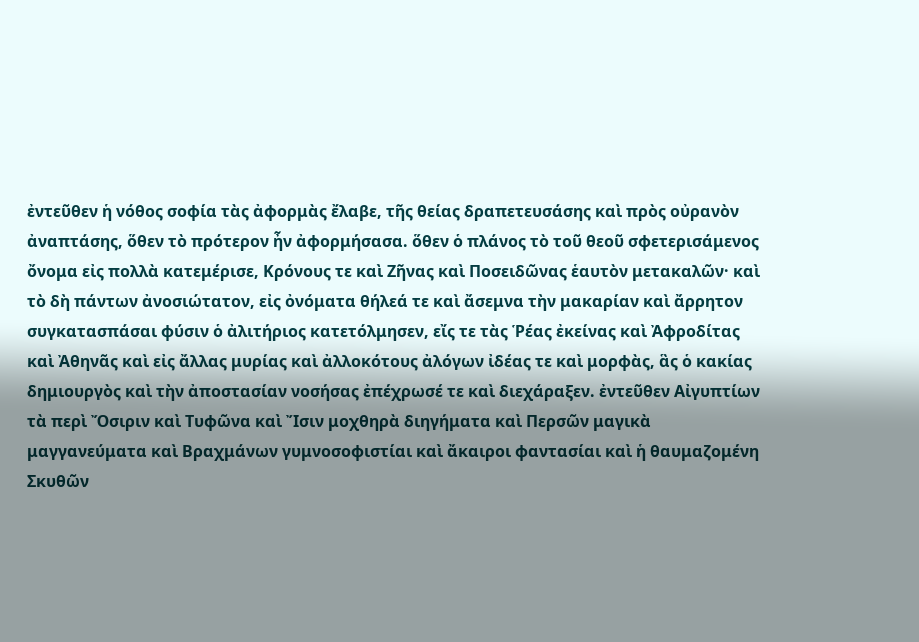ἐντεῦθεν ἡ νόθος σοφία τὰς ἀφορμὰς ἔλαβε, τῆς θείας δραπετευσάσης καὶ πρὸς οὐρανὸν ἀναπτάσης, ὅθεν τὸ πρότερον ἦν ἀφορμήσασα. ὅθεν ὁ πλάνος τὸ τοῦ θεοῦ σφετερισάμενος ὄνομα εἰς πολλὰ κατεμέρισε, Κρόνους τε καὶ Ζῆνας καὶ Ποσειδῶνας ἑαυτὸν μετακαλῶν· καὶ τὸ δὴ πάντων ἀνοσιώτατον, εἰς ὀνόματα θήλεά τε καὶ ἄσεμνα τὴν μακαρίαν καὶ ἄρρητον συγκατασπάσαι φύσιν ὁ ἀλιτήριος κατετόλμησεν, εἴς τε τὰς Ῥέας ἐκείνας καὶ Ἀφροδίτας καὶ Ἀθηνᾶς καὶ εἰς ἄλλας μυρίας καὶ ἀλλοκότους ἀλόγων ἰδέας τε καὶ μορφὰς, ἃς ὁ κακίας δημιουργὸς καὶ τὴν ἀποστασίαν νοσήσας ἐπέχρωσέ τε καὶ διεχάραξεν. ἐντεῦθεν Αἰγυπτίων τὰ περὶ Ὄσιριν καὶ Τυφῶνα καὶ Ἴσιν μοχθηρὰ διηγήματα καὶ Περσῶν μαγικὰ μαγγανεύματα καὶ Βραχμάνων γυμνοσοφιστίαι καὶ ἄκαιροι φαντασίαι καὶ ἡ θαυμαζομένη Σκυθῶν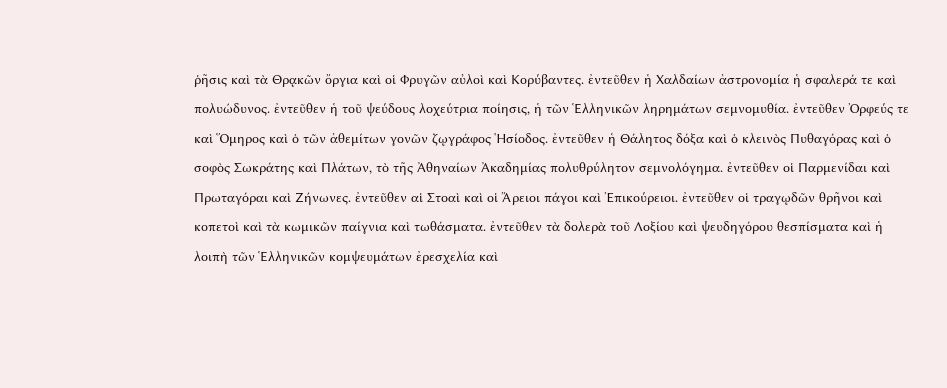ῥῆσις καὶ τὰ Θρᾳκῶν ὄργια καὶ οἱ Φρυγῶν αὐλοὶ καὶ Κορύβαντες. ἐντεῦθεν ἡ Χαλδαίων ἀστρονομία ἡ σφαλερά τε καὶ πολυώδυνος. ἐντεῦθεν ἡ τοῦ ψεύδους λοχεύτρια ποίησις, ἡ τῶν Ἑλληνικῶν ληρημάτων σεμνομυθία. ἐντεῦθεν Ὀρφεύς τε καὶ Ὅμηρος καὶ ὁ τῶν ἀθεμίτων γονῶν ζῳγράφος Ἡσίοδος. ἐντεῦθεν ἡ Θάλητος δόξα καὶ ὁ κλεινὸς Πυθαγόρας καὶ ὁ σοφὸς Σωκράτης καὶ Πλάτων, τὸ τῆς Ἀθηναίων Ἀκαδημίας πολυθρύλητον σεμνολόγημα. ἐντεῦθεν οἱ Παρμενίδαι καὶ Πρωταγόραι καὶ Ζήνωνες. ἐντεῦθεν αἱ Στοαὶ καὶ οἱ Ἄρειοι πάγοι καὶ Ἐπικούρειοι. ἐντεῦθεν οἱ τραγῳδῶν θρῆνοι καὶ κοπετοὶ καὶ τὰ κωμικῶν παίγνια καὶ τωθάσματα. ἐντεῦθεν τὰ δολερὰ τοῦ Λοξίου καὶ ψευδηγόρου θεσπίσματα καὶ ἡ λοιπὴ τῶν Ἑλληνικῶν κομψευμάτων ἐρεσχελία καὶ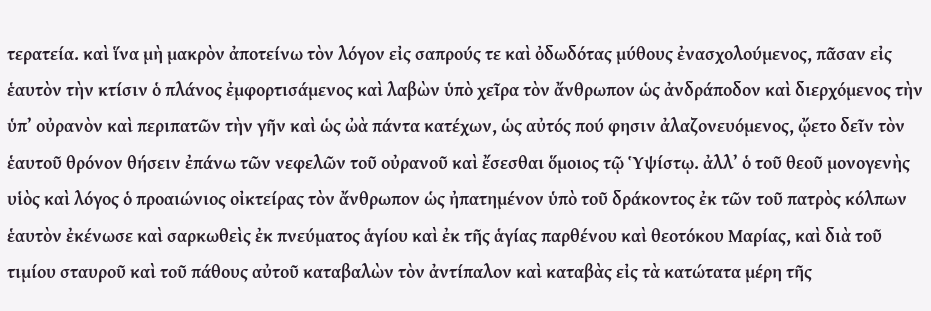τερατεία. καὶ ἵνα μὴ μακρὸν ἀποτείνω τὸν λόγον εἰς σαπρούς τε καὶ ὀδωδότας μύθους ἐνασχολούμενος, πᾶσαν εἰς ἑαυτὸν τὴν κτίσιν ὁ πλάνος ἐμφορτισάμενος καὶ λαβὼν ὑπὸ χεῖρα τὸν ἄνθρωπον ὡς ἀνδράποδον καὶ διερχόμενος τὴν ὑπ’ οὐρανὸν καὶ περιπατῶν τὴν γῆν καὶ ὡς ὠὰ πάντα κατέχων, ὡς αὐτός πού φησιν ἀλαζονευόμενος, ᾤετο δεῖν τὸν ἑαυτοῦ θρόνον θήσειν ἐπάνω τῶν νεφελῶν τοῦ οὐρανοῦ καὶ ἔσεσθαι ὅμοιος τῷ Ὑψίστῳ. ἀλλ’ ὁ τοῦ θεοῦ μονογενὴς υἱὸς καὶ λόγος ὁ προαιώνιος οἰκτείρας τὸν ἄνθρωπον ὡς ἠπατημένον ὑπὸ τοῦ δράκοντος ἐκ τῶν τοῦ πατρὸς κόλπων ἑαυτὸν ἐκένωσε καὶ σαρκωθεὶς ἐκ πνεύματος ἁγίου καὶ ἐκ τῆς ἁγίας παρθένου καὶ θεοτόκου Μαρίας, καὶ διὰ τοῦ τιμίου σταυροῦ καὶ τοῦ πάθους αὐτοῦ καταβαλὼν τὸν ἀντίπαλον καὶ καταβὰς εἰς τὰ κατώτατα μέρη τῆς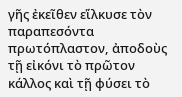γῆς ἐκεῖθεν εἵλκυσε τὸν παραπεσόντα πρωτόπλαστον, ἀποδοὺς τῇ εἰκόνι τὸ πρῶτον κάλλος καὶ τῇ φύσει τὸ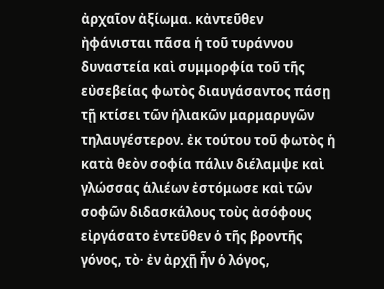ἀρχαῖον ἀξίωμα. κἀντεῦθεν ἠφάνισται πᾶσα ἡ τοῦ τυράννου δυναστεία καὶ συμμορφία τοῦ τῆς εὐσεβείας φωτὸς διαυγάσαντος πάσῃ τῇ κτίσει τῶν ἡλιακῶν μαρμαρυγῶν τηλαυγέστερον. ἐκ τούτου τοῦ φωτὸς ἡ κατὰ θεὸν σοφία πάλιν διέλαμψε καὶ γλώσσας ἁλιέων ἐστόμωσε καὶ τῶν σοφῶν διδασκάλους τοὺς ἀσόφους εἰργάσατο ἐντεῦθεν ὁ τῆς βροντῆς γόνος, τὸ· ἐν ἀρχῇ ἦν ὁ λόγος,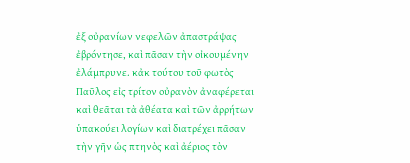ἐξ οὐρανίων νεφελῶν ἀπαστράψας ἐβρόντησε, καὶ πᾶσαν τὴν οἰκουμένην ἐλάμπρυνε. κἀκ τούτου τοῦ φωτὸς Παῦλος εἰς τρίτον οὐρανὸν ἀναφέρεται καὶ θεᾶται τὰ ἀθέατα καὶ τῶν ἀρρήτων ὑπακούει λογίων καὶ διατρέχει πᾶσαν τὴν γῆν ὡς πτηνὸς καὶ ἀέριος τὸν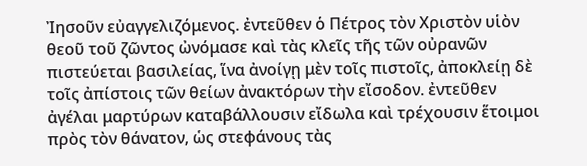Ἰησοῦν εὐαγγελιζόμενος. ἐντεῦθεν ὁ Πέτρος τὸν Χριστὸν υἱὸν θεοῦ τοῦ ζῶντος ὠνόμασε καὶ τὰς κλεῖς τῆς τῶν οὐρανῶν πιστεύεται βασιλείας, ἵνα ἀνοίγῃ μὲν τοῖς πιστοῖς, ἀποκλείῃ δὲ τοῖς ἀπίστοις τῶν θείων ἀνακτόρων τὴν εἴσοδον. ἐντεῦθεν ἀγέλαι μαρτύρων καταβάλλουσιν εἴδωλα καὶ τρέχουσιν ἕτοιμοι πρὸς τὸν θάνατον, ὡς στεφάνους τὰς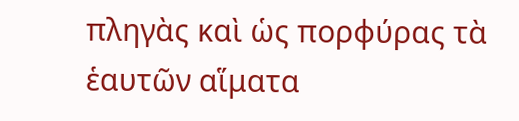πληγὰς καὶ ὡς πορφύρας τὰ ἑαυτῶν αἵματα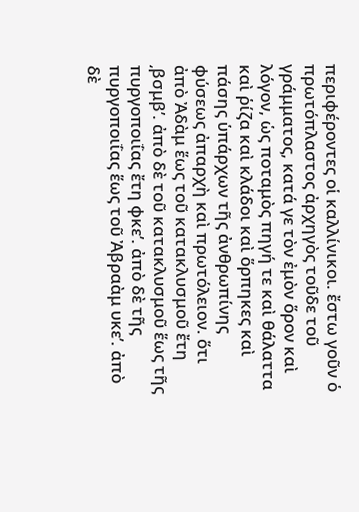περιφέροντες οἱ καλλίνικοι. ἔστω γοῦν ὁ πρωτόπλαστος ἀρχηγὸς τοῦδε τοῦ γράμματος, κατά γε τὸν ἐμὸν ὅρον καὶ λόγον, ὡς ποταμὸς πηγή τε καὶ θάλαττα καὶ ῥίζα καὶ κλάδοι καὶ ὅρπηκες καὶ πάσης ὑπάρχων τῆς ἀνθρωπίνης φύσεως ἀπαρχὴ καὶ πρωτόλειον. ὅτι ἀπὸ Ἀδὰμ ἕως τοῦ κατακλυσμοῦ ἔτη ͵βσμβʹ. ἀπὸ δὲ τοῦ κατακλυσμοῦ ἕως τῆς πυργοποιΐας ἔτη φκεʹ. ἀπὸ δὲ τῆς πυργοποιΐας ἕως τοῦ Ἀβραὰμ υκεʹ. ἀπὸ δὲ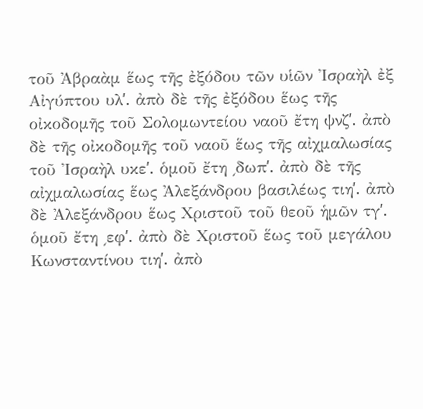τοῦ Ἀβραὰμ ἕως τῆς ἐξόδου τῶν υἱῶν Ἰσραὴλ ἐξ Αἰγύπτου υλʹ. ἀπὸ δὲ τῆς ἐξόδου ἕως τῆς οἰκοδομῆς τοῦ Σολομωντείου ναοῦ ἔτη ψνζʹ. ἀπὸ δὲ τῆς οἰκοδομῆς τοῦ ναοῦ ἕως τῆς αἰχμαλωσίας τοῦ Ἰσραὴλ υκεʹ. ὁμοῦ ἔτη ͵δωπʹ. ἀπὸ δὲ τῆς αἰχμαλωσίας ἕως Ἀλεξάνδρου βασιλέως τιηʹ. ἀπὸ δὲ Ἀλεξάνδρου ἕως Χριστοῦ τοῦ θεοῦ ἡμῶν τγʹ. ὁμοῦ ἔτη ͵εφʹ. ἀπὸ δὲ Χριστοῦ ἕως τοῦ μεγάλου Κωνσταντίνου τιηʹ. ἀπὸ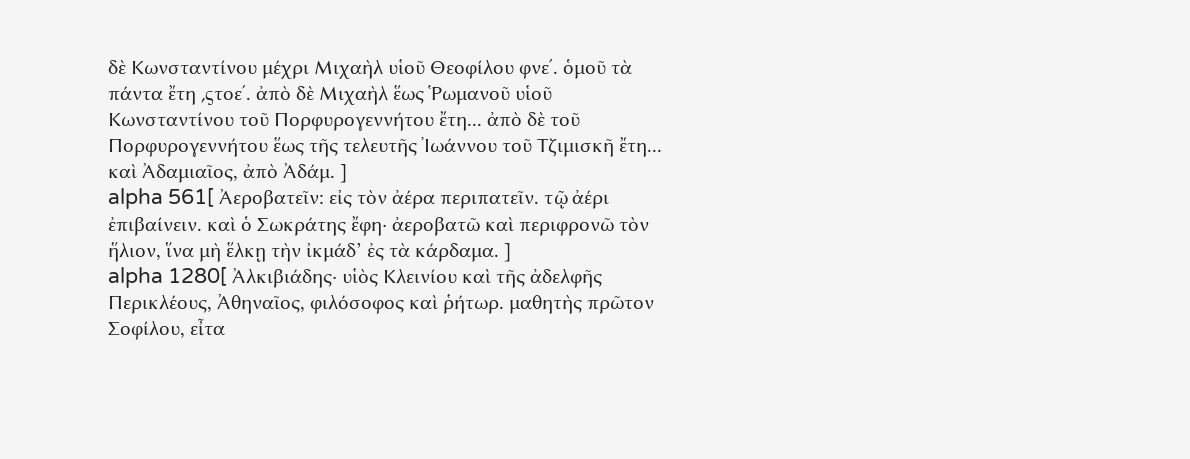δὲ Κωνσταντίνου μέχρι Μιχαὴλ υἱοῦ Θεοφίλου φνεʹ. ὁμοῦ τὰ πάντα ἔτη ͵ϛτοεʹ. ἀπὸ δὲ Μιχαὴλ ἕως Ῥωμανοῦ υἱοῦ Κωνσταντίνου τοῦ Πορφυρογεννήτου ἔτη... ἀπὸ δὲ τοῦ Πορφυρογεννήτου ἕως τῆς τελευτῆς Ἰωάννου τοῦ Τζιμισκῆ ἔτη... καὶ Ἀδαμιαῖος, ἀπὸ Ἀδάμ. ]
alpha 561[ Ἀεροβατεῖν: εἰς τὸν ἀέρα περιπατεῖν. τῷ ἀέρι ἐπιβαίνειν. καὶ ὁ Σωκράτης ἔφη· ἀεροβατῶ καὶ περιφρονῶ τὸν ἥλιον, ἵνα μὴ ἕλκῃ τὴν ἰκμάδ’ ἐς τὰ κάρδαμα. ]
alpha 1280[ Ἀλκιβιάδης· υἱὸς Κλεινίου καὶ τῆς ἀδελφῆς Περικλέους, Ἀθηναῖος, φιλόσοφος καὶ ῥήτωρ. μαθητὴς πρῶτον Σοφίλου, εἶτα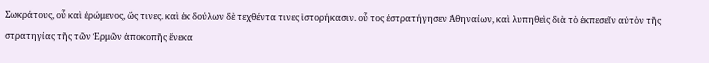Σωκράτους, οὗ καὶ ἐρώμενος, ὥς τινες. καὶ ἐκ δούλων δὲ τεχθέντα τινες ἱστορήκασιν. οὗ τος ἐστρατήγησεν Ἀθηναίων, καὶ λυπηθεὶς διὰ τὸ ἐκπεσεῖν αὐτὸν τῆς στρατηγίας τῆς τῶν Ἑρμῶν ἀποκοπῆς ἕνεκα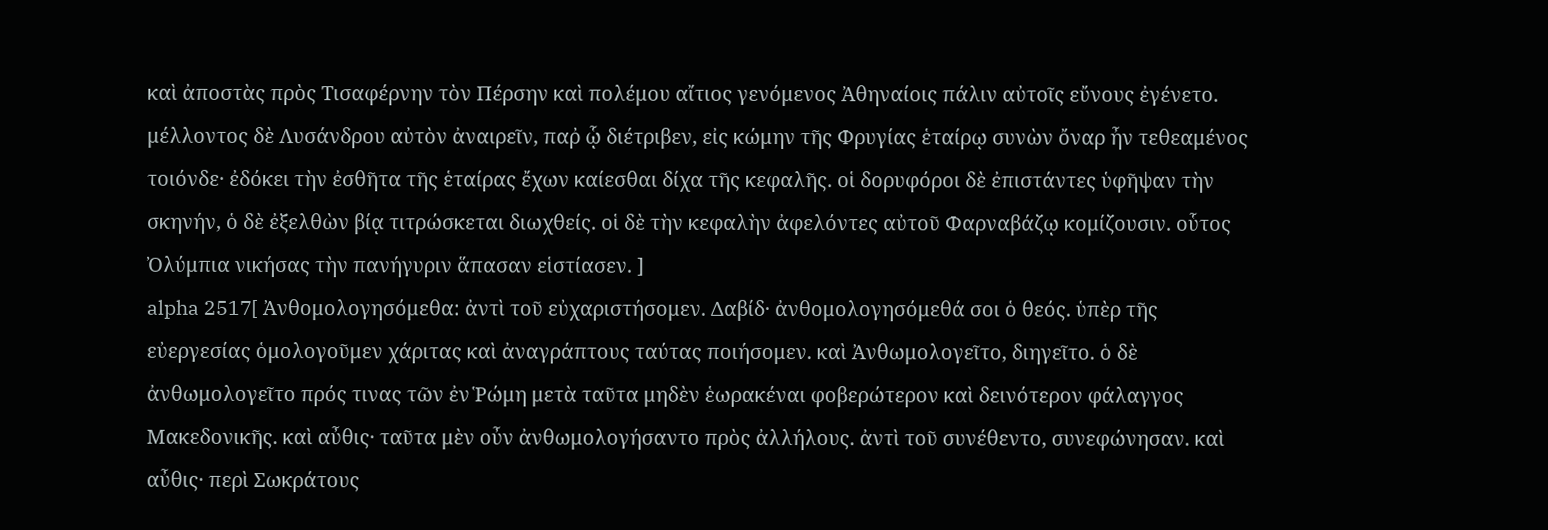καὶ ἀποστὰς πρὸς Τισαφέρνην τὸν Πέρσην καὶ πολέμου αἴτιος γενόμενος Ἀθηναίοις πάλιν αὐτοῖς εὔνους ἐγένετο. μέλλοντος δὲ Λυσάνδρου αὐτὸν ἀναιρεῖν, παῤ ᾧ διέτριβεν, εἰς κώμην τῆς Φρυγίας ἑταίρῳ συνὼν ὄναρ ἦν τεθεαμένος τοιόνδε· ἐδόκει τὴν ἐσθῆτα τῆς ἑταίρας ἔχων καίεσθαι δίχα τῆς κεφαλῆς. οἱ δορυφόροι δὲ ἐπιστάντες ὑφῆψαν τὴν σκηνήν, ὁ δὲ ἐξελθὼν βίᾳ τιτρώσκεται διωχθείς. οἱ δὲ τὴν κεφαλὴν ἀφελόντες αὐτοῦ Φαρναβάζῳ κομίζουσιν. οὗτος Ὀλύμπια νικήσας τὴν πανήγυριν ἅπασαν εἱστίασεν. ]
alpha 2517[ Ἀνθομολογησόμεθα: ἀντὶ τοῦ εὐχαριστήσομεν. Δαβίδ· ἀνθομολογησόμεθά σοι ὁ θεός. ὑπὲρ τῆς εὐεργεσίας ὁμολογοῦμεν χάριτας καὶ ἀναγράπτους ταύτας ποιήσομεν. καὶ Ἀνθωμολογεῖτο, διηγεῖτο. ὁ δὲ ἀνθωμολογεῖτο πρός τινας τῶν ἐν Ῥώμη μετὰ ταῦτα μηδὲν ἑωρακέναι φοβερώτερον καὶ δεινότερον φάλαγγος Μακεδονικῆς. καὶ αὖθις· ταῦτα μὲν οὖν ἀνθωμολογήσαντο πρὸς ἀλλήλους. ἀντὶ τοῦ συνέθεντο, συνεφώνησαν. καὶ αὖθις· περὶ Σωκράτους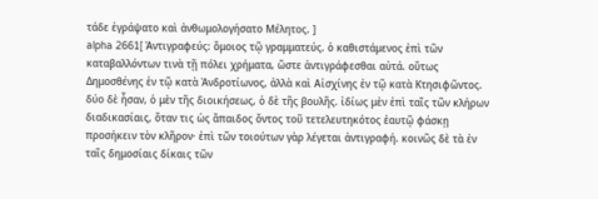τάδε ἐγράψατο καὶ ἀνθωμολογήσατο Μέλητος. ]
alpha 2661[ Ἀντιγραφεύς: ὅμοιος τῷ γραμματεύς. ὁ καθιστάμενος ἐπὶ τῶν καταβαλλόντων τινὰ τῇ πόλει χρήματα, ὥστε ἀντιγράφεσθαι αὐτά. οὕτως Δημοσθένης ἐν τῷ κατὰ Ἀνδροτίωνος, ἀλλὰ καὶ Αἰσχίνης ἐν τῷ κατὰ Kτησιφῶντος. δύο δὲ ἦσαν, ὁ μὲν τῆς διοικήσεως, ὁ δὲ τῆς βουλῆς. ἰδίως μὲν ἐπὶ ταῖς τῶν κλήρων διαδικασίαις, ὅταν τις ὡς ἄπαιδος ὄντος τοῦ τετελευτηκότος ἑαυτῷ φάσκῃ προσήκειν τὸν κλῆρον· ἐπὶ τῶν τοιούτων γὰρ λέγεται ἀντιγραφή. κοινῶς δὲ τὰ ἐν ταῖς δημοσίαις δίκαις τῶν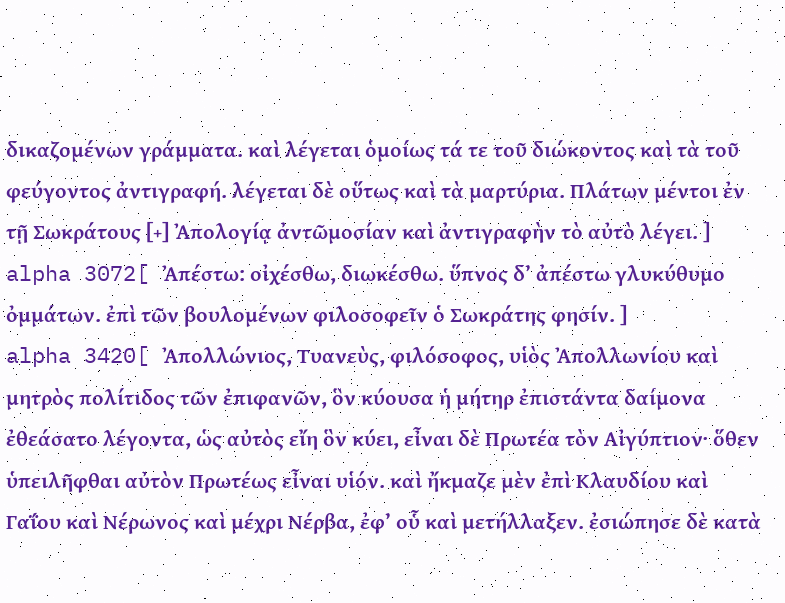δικαζομένων γράμματα. καὶ λέγεται ὁμοίως τά τε τοῦ διώκοντος καὶ τὰ τοῦ φεύγοντος ἀντιγραφή. λέγεται δὲ οὕτως καὶ τὰ μαρτύρια. Πλάτων μέντοι ἐν τῇ Σωκράτους [+] Ἀπολογίᾳ ἀντῶμοσίαν καὶ ἀντιγραφὴν τὸ αὐτὸ λέγει. ]
alpha 3072[ Ἀπέστω: οἰχέσθω, διωκέσθω. ὕπνος δ’ ἀπέστω γλυκύθυμο ὀμμάτων. ἐπὶ τῶν βουλομένων φιλοσοφεῖν ὁ Σωκράτης φησίν. ]
alpha 3420[ Ἀπολλώνιος, Τυανεὺς, φιλόσοφος, υἱὸς Ἀπολλωνίου καὶ μητρὸς πολίτιδος τῶν ἐπιφανῶν, ὃν κύουσα ἡ μήτηρ ἐπιστάντα δαίμονα ἐθεάσατο λέγοντα, ὡς αὐτὸς εἴη ὃν κύει, εἶναι δὲ Πρωτέα τὸν Αἰγύπτιον· ὅθεν ὑπειλῆφθαι αὐτὸν Πρωτέως εἶναι υἱόν. καὶ ἤκμαζε μὲν ἐπὶ Κλαυδίου καὶ Γαΐου καὶ Νέρωνος καὶ μέχρι Nέρβα, ἐφ’ οὗ καὶ μετήλλαξεν. ἐσιώπησε δὲ κατὰ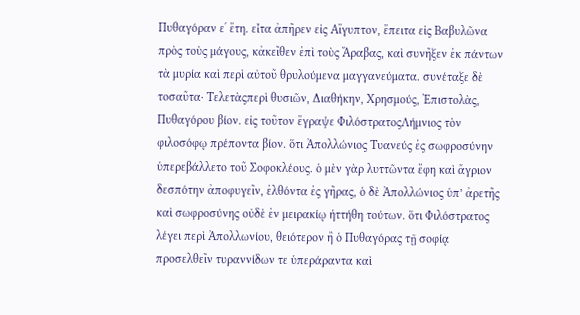Πυθαγόραν εʹ ἔτη. εἶτα ἀπῆρεν εἰς Αἴγυπτον, ἔπειτα εἰς Βαβυλῶνα πρὸς τοὺς μάγους, κἀκεῖθεν ἐπὶ τοὺς Ἄραβας, καὶ συνῆξεν ἐκ πάντων τὰ μυρία καὶ περὶ αὐτοῦ θρυλούμενα μαγγανεύματα. συνέταξε δὲ τοσαῦτα· Τελετὰςπερὶ θυσιῶν, Διαθήκην, Χρησμούς, Ἐπιστολὰς, Πυθαγόρου βίον. εἰς τοῦτον ἔγραψε ΦιλόστρατοςΛήμνιος τὸν φιλοσόφῳ πρέποντα βίον. ὅτι Ἀπολλώνιος Τυανεύς ἐς σωφροσύνην ὑπερεβάλλετο τοῦ Σοφοκλέους. ὁ μὲν γὰρ λυττῶντα ἔφη καὶ ἄγριον δεσπότην ἀποφυγεῖν, ἐλθόντα ἐς γῆρας, ὁ δὲ Ἀπολλώνιος ὑπ’ ἀρετῆς καὶ σωφροσύνης οὐδὲ ἐν μειρακίῳ ἡττήθη τούτων. ὅτι Φιλόστρατος λέγει περὶ Ἀπολλωνίου, θειότερον ἢ ὁ Πυθαγόρας τῇ σοφίᾳ προσελθεῖν τυραννίδων τε ὑπεράραντα καὶ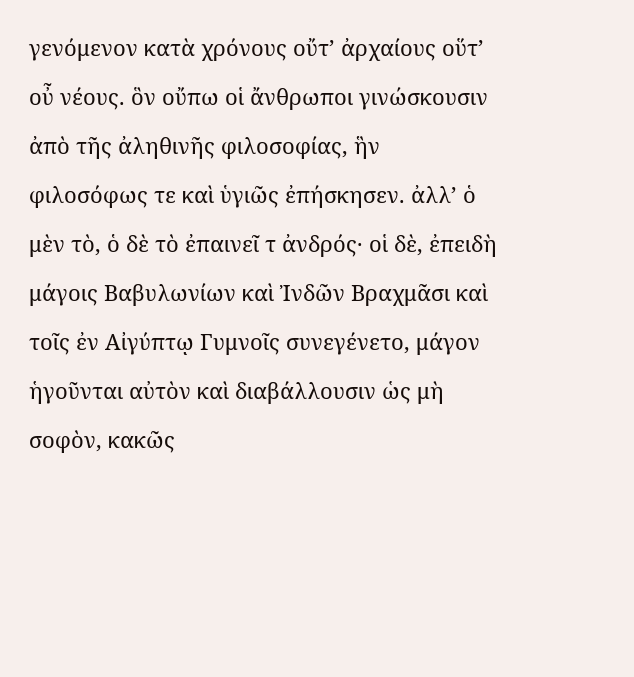γενόμενον κατὰ χρόνους οὔτ’ ἀρχαίους οὕτ’ οὖ νέους. ὃν οὔπω οἱ ἄνθρωποι γινώσκουσιν ἀπὸ τῆς ἀληθινῆς φιλοσοφίας, ἣν φιλοσόφως τε καὶ ὑγιῶς ἐπήσκησεν. ἀλλ’ ὁ μὲν τὸ, ὁ δὲ τὸ ἐπαινεῖ τ ἀνδρός· οἱ δὲ, ἐπειδὴ μάγοις Βαβυλωνίων καὶ Ἰνδῶν Βραχμᾶσι καὶ τοῖς ἐν Αἰγύπτῳ Γυμνοῖς συνεγένετο, μάγον ἡγοῦνται αὐτὸν καὶ διαβάλλουσιν ὡς μὴ σοφὸν, κακῶς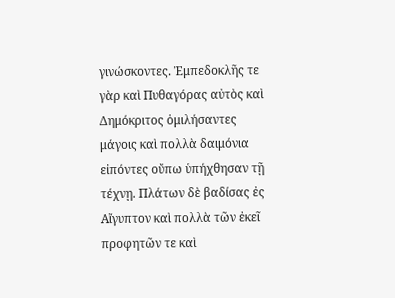γινώσκοντες. Ἐμπεδοκλῆς τε γὰρ καὶ Πυθαγόρας αὐτὸς καὶ Δημόκριτος ὁμιλήσαντες μάγοις καὶ πολλὰ δαιμόνια εἰπόντες οὔπω ὑπήχθησαν τῇ τέχνῃ. Πλάτων δὲ βαδίσας ἐς Αἴγυπτον καὶ πολλὰ τῶν ἐκεῖ προφητῶν τε καὶ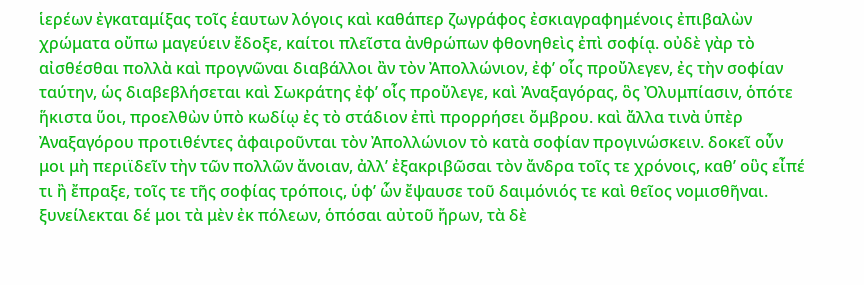ἱερέων ἐγκαταμίξας τοῖς ἑαυτων λόγοις καὶ καθάπερ ζωγράφος ἐσκιαγραφημένοις ἐπιβαλὼν χρώματα οὔπω μαγεύειν ἔδοξε, καίτοι πλεῖστα ἀνθρώπων φθονηθεὶς ἐπὶ σοφίᾳ. οὐδὲ γὰρ τὸ αἰσθέσθαι πολλὰ καὶ προγνῶναι διαβάλλοι ἂν τὸν Ἀπολλώνιον, ἐφ’ οἷς προὔλεγεν, ἐς τὴν σοφίαν ταύτην, ὡς διαβεβλήσεται καὶ Σωκράτης ἐφ’ οἷς προὔλεγε, καὶ Ἀναξαγόρας, ὃς Ὀλυμπίασιν, ὁπότε ἥκιστα ὕοι, προελθὼν ὑπὸ κωδίῳ ἐς τὸ στάδιον ἐπὶ προρρήσει ὄμβρου. καὶ ἄλλα τινὰ ὑπὲρ Ἀναξαγόρου προτιθέντες ἀφαιροῦνται τὸν Ἀπολλώνιον τὸ κατὰ σοφίαν προγινώσκειν. δοκεῖ οὖν μοι μὴ περιϊδεῖν τὴν τῶν πολλῶν ἄνοιαν, ἀλλ’ ἐξακριβῶσαι τὸν ἄνδρα τοῖς τε χρόνοις, καθ’ οὓς εἶπέ τι ἢ ἔπραξε, τοῖς τε τῆς σοφίας τρόποις, ὑφ’ ὧν ἔψαυσε τοῦ δαιμόνιός τε καὶ θεῖος νομισθῆναι. ξυνείλεκται δέ μοι τὰ μὲν ἐκ πόλεων, ὁπόσαι αὐτοῦ ἤρων, τὰ δὲ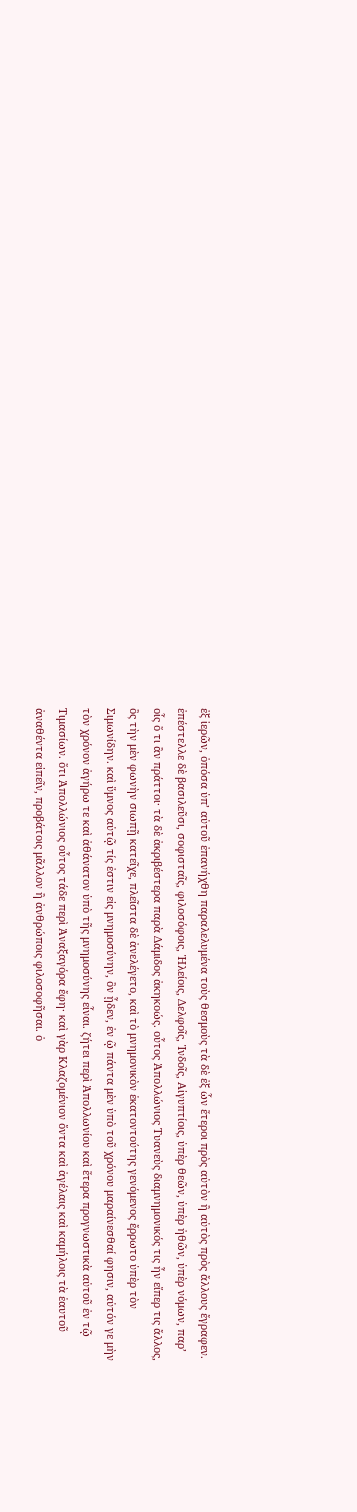ἐξ ἱερῶν, ὁπόσα ὑπ’ αὐτοῦ ἐπανήχθη παραλελυμένα τοὺς θεσμοὺς τὰ δὲ ἐξ ὧν ἕτεροι πρὸς αὐτὸν ἢ αὐτὸς πρὸς ἄλλους ἔγραφεν. ἐπέστελλε δὲ βασιλεῦσι, σοφισταῖς, φιλοσόφοις, Ἠλείοις, Δελφοῖς, Ἰνδοῖς, Αἰγυπτίοις, ὑπὲρ θεῶν, ὑπὲρ ἠθῶν, ὑπὲρ νόμων, παρ’ οἷς ὅ τι ἂν πράττοι· τὰ δὲ ἀκριβέστερα παρὰ Δάμιδος ἀκηκοώς. οὗτος Ἀπολλώνιος Τυανεὺς διαμνημονικός τις ἦν εἴπερ τις ἄλλος, ὃς τὴν μὲν φωνὴν σιωπῇ κατεῖχε, πλεῖστα δὲ ἀνελέγετο, καὶ τὸ μνημονικὸν ἑκατοντούτης γενόμενος ἔρρωτο ὑπὲρ τὸν Σιμωνίδην. καὶ ὕμνος αὐτῷ τίς ἐστιν εἰς μνημοσύνην, ὃν ᾖδεν, ἐν ῷ πάντα μὲν ὑπὸ τοῦ χρόνου μαραίνεσθαί φησιν, αὐτόν γε μὴν τὸν χρόνον ἀγήρω τε καὶ ἀθάνατον ὑπὸ τῆς μνημοσύνης εἶναι. ζήτει περὶ Ἀπολλωνίου καὶ ἕτερα προγνωστικὰ αὐτοῦ ἐν τῷ Τιμασίων. ὅτι Ἀπολλώνιος οὖτος τάδε περὶ Ἀναξαγόρα ἔφη· καὶ γὰρ Κλαζομένιον ὄντα καὶ ἀγέλαις καὶ καμήλοις τὰ ἑαυτοῦ ἀναθέντα εἰπεῖν, προβάτοις μᾶλλον ἢ ἀνθρώποις φιλοσοφῆσαι. ὁ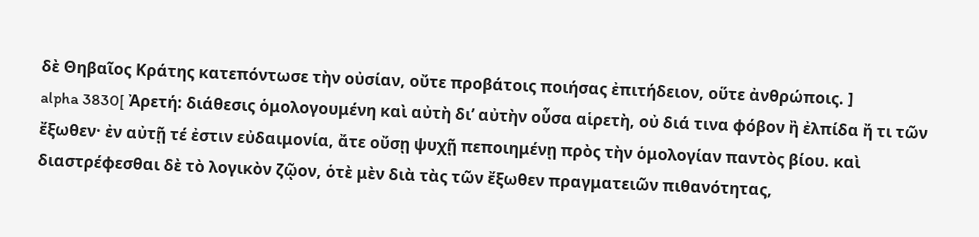δὲ Θηβαῖος Κράτης κατεπόντωσε τὴν οὐσίαν, οὔτε προβάτοις ποιήσας ἐπιτήδειον, οὕτε ἀνθρώποις. ]
alpha 3830[ Ἀρετή: διάθεσις ὁμολογουμένη καὶ αὐτὴ δι’ αὐτὴν οὖσα αἱρετὴ, οὐ διά τινα φόβον ἢ ἐλπίδα ἤ τι τῶν ἔξωθεν· ἐν αὐτῇ τέ ἐστιν εὐδαιμονία, ἄτε οὔσῃ ψυχῇ πεποιημένῃ πρὸς τὴν ὁμολογίαν παντὸς βίου. καὶ διαστρέφεσθαι δὲ τὸ λογικὸν ζῷον, ὁτὲ μὲν διὰ τὰς τῶν ἔξωθεν πραγματειῶν πιθανότητας,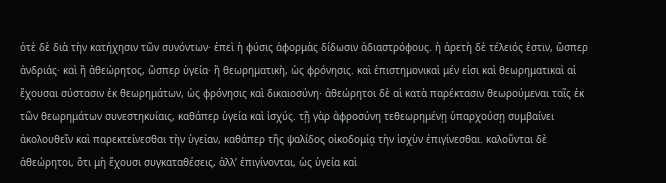ὁτὲ δὲ διὰ τὴν κατήχησιν τῶν συνόντων· ἐπεὶ ἡ φύσις ἀφορμὰς δίδωσιν ἀδιαστρόφους. ἡ ἀρετὴ δὲ τέλειός ἐστιν, ὥσπερ ἀνδριάς· καὶ ἢ ἀθεώρητος, ὥσπερ ὑγεία· ἢ θεωρηματικὴ, ὡς φρόνησις. καὶ ἐπιστημονικαὶ μέν εἰσι καὶ θεωρηματικαὶ αἱ ἔχουσαι σύστασιν ἐκ θεωρημάτων, ὡς φρόνησις καὶ δικαιοσύνη· ἀθεώρητοι δὲ αἱ κατὰ παρέκτασιν θεωρούμεναι ταῖς ἐκ τῶν θεωρημάτων συνεστηκυίαις, καθάπερ ὑγεία καὶ ἰσχύς. τῇ γὰρ ἀφροσύνη τεθεωρημένῃ ὑπαρχούσῃ συμβαίνει ἀκολουθεῖν καὶ παρεκτείνεσθαι τὴν ὑγείαν, καθάπερ τῆς ψαλίδος οἰκοδομίᾳ τὴν ἰσχὺν ἐπιγίνεσθαι. καλοῦνται δὲ ἀθεώρητοι, ὅτι μὴ ἔχουσι συγκαταθέσεις, ἀλλ’ ἐπιγίνονται, ὡς ὑγεία καὶ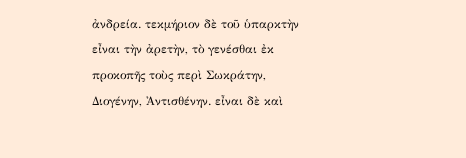ἀνδρεία. τεκμήριον δὲ τοῦ ὑπαρκτὴν εἶναι τὴν ἀρετὴν, τὸ γενέσθαι ἐκ προκοπῆς τοὺς περὶ Σωκράτην, Διογένην, Ἀντισθένην. εἶναι δὲ καὶ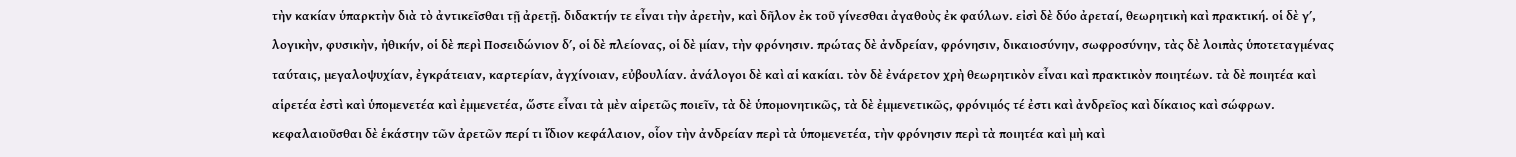τὴν κακίαν ὑπαρκτὴν διὰ τὸ ἀντικεῖσθαι τῇ ἀρετῇ. διδακτήν τε εἶναι τὴν ἀρετὴν, καὶ δῆλον ἐκ τοῦ γίνεσθαι ἀγαθοὺς ἐκ φαύλων. εἰσὶ δὲ δύο ἀρεταί, θεωρητικὴ καὶ πρακτική. οἱ δὲ γʹ, λογικὴν, φυσικὴν, ἠθικήν, οἱ δὲ περὶ Ποσειδώνιον δʹ, οἱ δὲ πλείονας, οἱ δὲ μίαν, τὴν φρόνησιν. πρώτας δὲ ἀνδρείαν, φρόνησιν, δικαιοσύνην, σωφροσύνην, τὰς δὲ λοιπὰς ὑποτεταγμένας ταύταις, μεγαλοψυχίαν, ἐγκράτειαν, καρτερίαν, ἀγχίνοιαν, εὐβουλίαν. ἀνάλογοι δὲ καὶ αἱ κακίαι. τὸν δὲ ἐνάρετον χρὴ θεωρητικὸν εἶναι καὶ πρακτικὸν ποιητέων. τὰ δὲ ποιητέα καὶ αἱρετέα ἐστὶ καὶ ὑπομενετέα καὶ ἐμμενετέα, ὥστε εἶναι τὰ μὲν αἱρετῶς ποιεῖν, τὰ δὲ ὑπομονητικῶς, τὰ δὲ ἐμμενετικῶς, φρόνιμός τέ ἐστι καὶ ἀνδρεῖος καὶ δίκαιος καὶ σώφρων. κεφαλαιοῦσθαι δὲ ἑκάστην τῶν ἀρετῶν περί τι ἴδιον κεφάλαιον, οἷον τὴν ἀνδρείαν περὶ τὰ ὑπομενετέα, τὴν φρόνησιν περὶ τὰ ποιητέα καὶ μὴ καὶ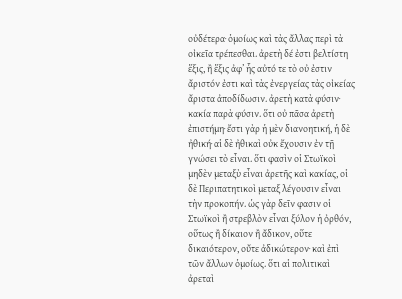οὐδέτερα· ὁμοίως καὶ τὰς ἄλλας περὶ τὰ οἰκεῖα τρέπεσθαι. ἀρετὴ δέ ἐστι βελτίστη ἕξις, ἢ ἕξις ἀφ’ ἧς αὐτό τε τὸ οὐ ἐστιν ἄριστόν ἐστι καὶ τὰς ἐνεργείας τὰς οἰκείας ἄριστα ἀποδίδωσιν. ἀρετὴ κατὰ φύσιν· κακία παρὰ φύσιν. ὅτι οὐ πᾶσα ἀρετὴ ἐπιστήμη· ἔστι γὰρ ἡ μὲν διανοητική, ἡ δὲ ἠθική· αἱ δὲ ἠθικαὶ οὐκ ἔχουσιν ἐν τῇ γνώσει τὸ εἶναι. ὅτι φασὶν οἱ Στωϊκοὶ μηδὲν μεταξὺ εἶναι ἀρετῆς καὶ κακίας, οἱ δὲ Περιπατητικοὶ μεταξ λέγουσιν εἶναι τὴν προκοπήν. ὡς γὰρ δεῖν φασιν οἱ Στωϊκοὶ ἢ στρεβλὸν εἶναι ξύλον ἡ ὀρθόν, οὕτως ἢ δίκαιον ἢ ἄδικον, οὕτε δικαιότερον, οὔτε ἀδικώτερον· καὶ ἐπὶ τῶν ἄλλων ὁμοίως. ὅτι αἱ πολιτικαὶ ἀρεταὶ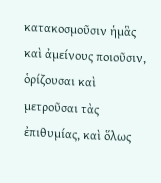κατακοσμοῦσιν ἡμἃς καὶ ἀμείνους ποιοῦσιν, ὁρίζουσαι καὶ μετροῦσαι τὰς ἐπιθυμίας, καὶ ὅλως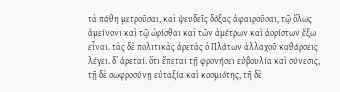τὰ πάθη μετροῦσαι, καὶ ψευδεῖς δόξας ἀφαιροῦσαι, τῷ ὅλως ἀμείνονι καὶ τῷ ὡρίσθαι καὶ τῶν ἀμέτρων καὶ ἀορίστων ἔξω εἶναι. τὰς δὲ πολιτικὰς ἀρετὰς ὁ Πλάτων ἀλλαχοῦ καθάρσεις λέγει. δ’ ἀρεταί. ὅτι ἕπεται τῇ φρονήσει εὐβουλία καὶ σύνεσις, τῇ δὲ σωφροσύνῃ εὐταξία καὶ κοσμιότης, τῆ δὲ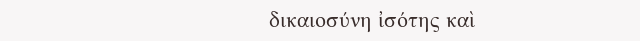δικαιοσύνη ἰσότης καὶ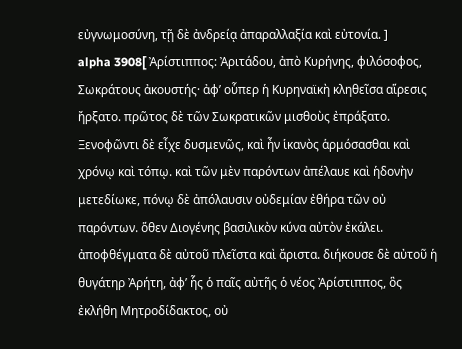εὐγνωμοσύνη, τῇ δὲ ἀνδρείᾳ ἀπαραλλαξία καὶ εὐτονία. ]
alpha 3908[ Ἀρίστιππος: Ἀριτάδου, ἀπὸ Κυρήνης, φιλόσοφος, Σωκράτους ἀκουστής· ἀφ’ οὗπερ ἡ Κυρηναϊκὴ κληθεῖσα αἵρεσις ἤρξατο. πρῶτος δὲ τῶν Σωκρατικῶν μισθοὺς ἐπράξατο. Ξενοφῶντι δὲ εἶχε δυσμενῶς, καὶ ἦν ἱκανὸς ἁρμόσασθαι καὶ χρόνῳ καὶ τόπῳ. καὶ τῶν μὲν παρόντων ἀπέλαυε καὶ ἡδονὴν μετεδίωκε, πόνῳ δὲ ἀπόλαυσιν οὐδεμίαν ἐθήρα τῶν οὐ παρόντων. ὅθεν Διογένης βασιλικὸν κύνα αὐτὸν ἐκάλει. ἀποφθέγματα δὲ αὐτοῦ πλεῖστα καὶ ἄριστα. διήκουσε δὲ αὐτοῦ ἡ θυγάτηρ Ἀρήτη, ἀφ’ ἧς ὁ παῖς αὐτῆς ὁ νέος Ἀρίστιππος, ὃς ἐκλήθη Μητροδίδακτος, οὐ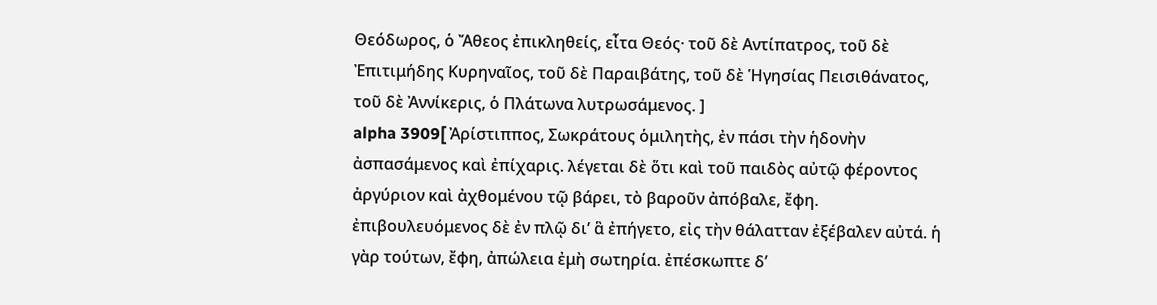Θεόδωρος, ὁ Ἄθεος ἐπικληθείς, εἶτα Θεός· τοῦ δὲ Αντίπατρος, τοῦ δὲ Ἐπιτιμήδης Κυρηναῖος, τοῦ δὲ Παραιβάτης, τοῦ δὲ Ἡγησίας Πεισιθάνατος, τοῦ δὲ Ἀννίκερις, ὁ Πλάτωνα λυτρωσάμενος. ]
alpha 3909[ Ἀρίστιππος, Σωκράτους ὁμιλητὴς, ἐν πάσι τὴν ἡδονὴν ἀσπασάμενος καὶ ἐπίχαρις. λέγεται δὲ ὅτι καὶ τοῦ παιδὸς αὐτῷ φέροντος ἀργύριον καὶ ἀχθομένου τῷ βάρει, τὸ βαροῦν ἀπόβαλε, ἔφη. ἐπιβουλευόμενος δὲ ἐν πλῷ δι’ ἃ ἐπήγετο, εἰς τὴν θάλατταν ἐξέβαλεν αὐτά. ἡ γὰρ τούτων, ἔφη, ἀπώλεια ἐμὴ σωτηρία. ἐπέσκωπτε δ’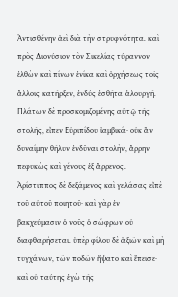Ἀντισθένην ἀεὶ διὰ τὴν στρυφνότητα. καὶ πρὸς Διονύσιον τὸν Σικελίας τύραννον ἐλθὼν καὶ πίνων ἐνίκα καὶ ὀρχήσεως τοῖς ἄλλοις κατῆρξεν, ἐνδύς ἐσθῆτα ἁλουργῆ. Πλάτων δὲ προσκομιζομένης αὐτῷ τῆς στολῆς, εἶπεν Εὐριπίδου ἰαμβικά· οὐκ ἂν δυναίμην θῆλυν ἐνδῦναι στολὴν, ἄρρην πεφυκὼς καὶ γένους ἐξ ἄρρενος. Ἀρίστιππος δὲ δεξάμενος καὶ γελάσας εἶπὲ τοῦ αὐτοῦ ποιητοῦ· καὶ γὰρ ἐν βακχεύμασιν ὁ νοῦς ὁ σώφρων οὐ διαφθαρήσεται. ὑπὲρ φίλου δὲ ἀξιῶν καὶ μὴ τυγχάνων, τῶν ποδῶν ἥψατο καὶ ἔπεισε· καὶ οὐ ταύτης ἐγὼ τῆς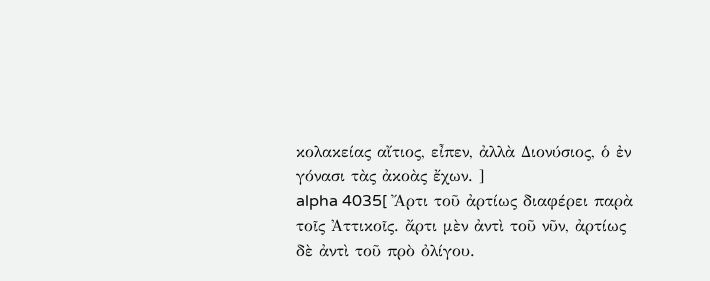κολακείας αἴτιος, εἶπεν, ἀλλὰ Διονύσιος, ὁ ἐν γόνασι τὰς ἀκοὰς ἔχων. ]
alpha 4035[ Ἄρτι τοῦ ἀρτίως διαφέρει παρὰ τοῖς Ἀττικοῖς. ἄρτι μὲν ἀντὶ τοῦ νῦν, ἀρτίως δὲ ἀντὶ τοῦ πρὸ ὀλίγου.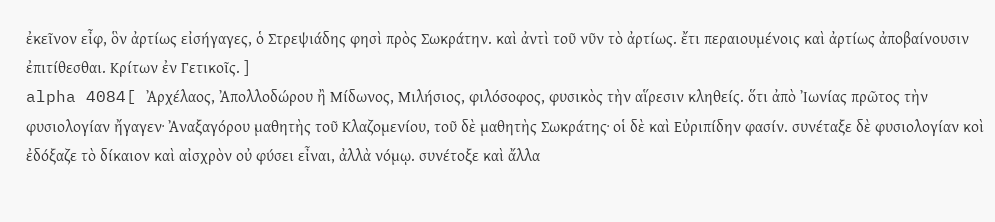ἐκεῖνον εἶφ, ὃν ἀρτίως εἰσήγαγες, ὁ Στρεψιάδης φησὶ πρὸς Σωκράτην. καὶ ἀντὶ τοῦ νῦν τὸ ἀρτίως. ἔτι περαιουμένοις καὶ ἀρτίως ἀποβαίνουσιν ἐπιτίθεσθαι. Κρίτων ἐν Γετικοῖς. ]
alpha 4084[ Ἀρχέλαος, Ἀπολλοδώρου ἢ Μίδωνος, Μιλήσιος, φιλόσοφος, φυσικὸς τὴν αἵρεσιν κληθείς. ὅτι ἀπὸ Ἰωνίας πρῶτος τὴν φυσιολογίαν ἤγαγεν· Ἀναξαγόρου μαθητὴς τοῦ Κλαζομενίου, τοῦ δὲ μαθητὴς Σωκράτης· οἱ δὲ καὶ Εὐριπίδην φασίν. συνέταξε δὲ φυσιολογίαν κοὶ ἐδόξαζε τὸ δίκαιον καὶ αἰσχρὸν οὐ φύσει εἶναι, ἀλλὰ νόμῳ. συνέτοξε καὶ ἄλλα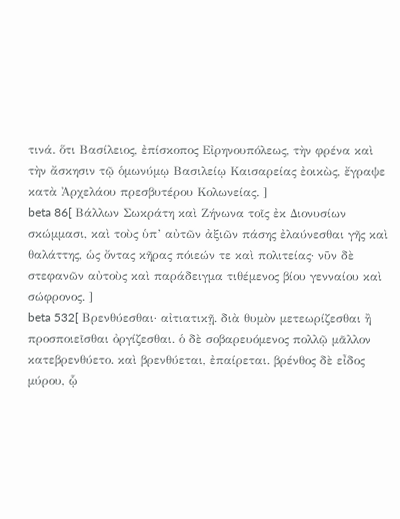τινά. ὅτι Βασίλειος, ἐπίσκοπος Εἰρηνουπόλεως, τὴν φρένα καὶ τὴν ἄσκησιν τῷ ὁμωνύμῳ Βασιλείῳ Καισαρείας ἐοικὼς, ἔγραψε κατὰ Ἀρχελάου πρεσβυτέρου Κολωνείας. ]
beta 86[ Βάλλων Σωκράτη καὶ Ζήνωνα τοῖς ἐκ Διονυσίων σκώμμασι, καὶ τοὺς ὑπ’ αὐτῶν ἀξιῶν πάσης ἐλαύνεσθαι γῆς καὶ θαλάττης, ὡς ὄντας κῆρας πόιεών τε καὶ πολιτείας· νῦν δὲ στεφανῶν αὐτοὺς καὶ παράδειγμα τιθέμενος βίου γενναίου καὶ σώφρονος. ]
beta 532[ Bρενθύεσθαι· αἰτιατικῇ. διὰ θυμὸν μετεωρίζεσθαι ἢ προσποιεῖσθαι ὀργίζεσθαι. ὁ δὲ σοβαρευόμενος πολλῷ μᾶλλον κατεβρενθύετο. καὶ βρενθύεται, ἐπαίρεται. βρένθος δὲ εἶδος μύρου, ᾧ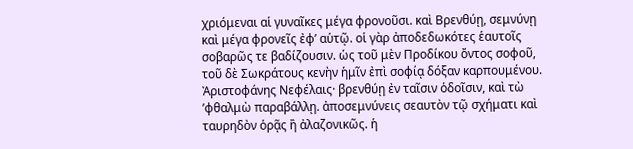χριόμεναι αἱ γυναῖκες μέγα φρονοῦσι. καὶ Βρενθύῃ, σεμνύνῃ καὶ μέγα φρονεῖς ἐφ’ αὑτῷ. οἱ γὰρ ἀποδεδωκότες ἑαυτοῖς σοβαρῶς τε βαδίζουσιν. ὡς τοῦ μὲν Προδίκου ὄντος σοφοῦ, τοῦ δὲ Σωκράτους κενὴν ἡμῖν ἐπὶ σοφίᾳ δόξαν καρπουμένου. Ἀριστοφάνης Νεφέλαις· βρενθύῃ ἐν ταῖσιν ὁδοῖσιν, καὶ τὼ ’φθαλμὼ παραβάλλῃ. ἀποσεμνύνεις σεαυτὸν τῷ σχήματι καὶ ταυρηδὸν ὁρᾷς ἢ ἀλαζονικῶς. ἡ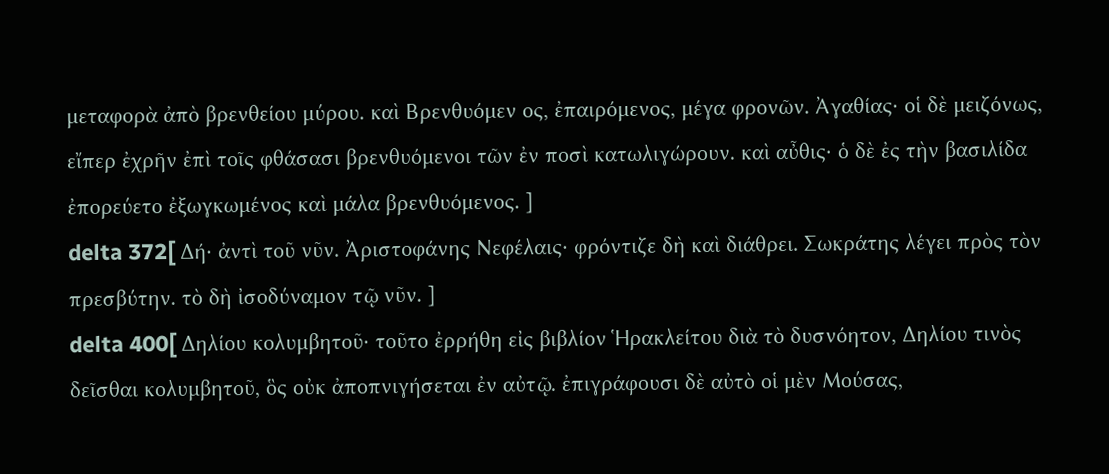μεταφορὰ ἀπὸ βρενθείου μύρου. καὶ Βρενθυόμεν ος, ἐπαιρόμενος, μέγα φρονῶν. Ἀγαθίας· οἱ δὲ μειζόνως, εἴπερ ἐχρῆν ἐπὶ τοῖς φθάσασι βρενθυόμενοι τῶν ἐν ποσὶ κατωλιγώρουν. καὶ αὖθις· ὁ δὲ ἐς τὴν βασιλίδα ἐπορεύετο ἐξωγκωμένος καὶ μάλα βρενθυόμενος. ]
delta 372[ Δή· ἀντὶ τοῦ νῦν. Ἀριστοφάνης Νεφέλαις· φρόντιζε δὴ καὶ διάθρει. Σωκράτης λέγει πρὸς τὸν πρεσβύτην. τὸ δὴ ἰσοδύναμον τῷ νῦν. ]
delta 400[ Δηλίου κολυμβητοῦ· τοῦτο ἐρρήθη εἰς βιβλίον Ἡρακλείτου διὰ τὸ δυσνόητον, Δηλίου τινὸς δεῖσθαι κολυμβητοῦ, ὃς οὐκ ἀποπνιγήσεται ἐν αὐτῷ. ἐπιγράφουσι δὲ αὐτὸ οἱ μὲν Μούσας,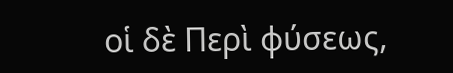οἱ δὲ Περὶ φύσεως,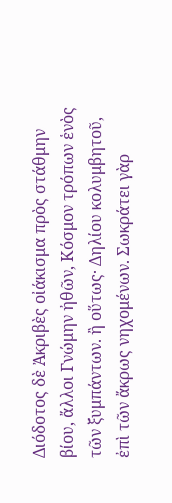Διόδοτος δὲ Ἀκριβὲς οἰάκισμα πρὸς στάθμην βίου, ἄλλοι Γνώμην ἠθῶν, Κόσμον τρόπων ἑνὸς τῶν ξυμπάντων. ἢ οὕτως· Δηλίου κολυμβητοῦ, ἐπὶ τῶν ἄκρως νηχομένων. Σωκράτει γὰρ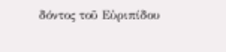δόντος τοῦ Εὐριπίδου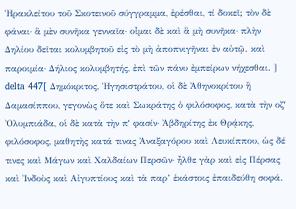Ἡρακλείτου τοῦ Σκοτεινοῦ σύγγραμμα, ἐρέσθαι, τί δοκεῖ; τὸν δὲ φάναι· ἃ μὲν συνῆκα γενναῖα· οἶμαι δὲ καὶ ἃ μὴ συνῆκα· πλὴν Δηλίου δεῖται κολυμβητοῦ εἰς τὸ μὴ ἀποπνιγῆναι ἐν αὐτῷ. καὶ παροιμία· Δήλιος κολυμβητής, ἐπὶ τῶν πάνυ ἐμπείρων νήχεσθαι. ]
delta 447[ Δημόκριτος, Ἡγησιστράτου, οἱ δὲ Ἀθηνοκρίτου ἢ Δαμασίππου, γεγονὼς ὅτε καὶ Σωκράτης ὁ φιλόσοφος, κατὰ τὴν οζʹ Ὀλυμπιάδα, οἱ δὲ κατὰ τὴν πʹ φασίν· Ἀβδηρίτης ἐκ Θρᾴκης, φιλόσοφος, μαθητὴς κατά τινας Ἀναξαγόρου καὶ Λευκίππου, ὡς δέ τινες καὶ Μάγων καὶ Χαλδαίων Περσῶν· ἦλθε γὰρ καὶ εἰς Πέρσας καὶ Ἰνδοὺς καὶ Αἰγυπτίους καὶ τὰ παρ’ ἑκάστοις ἐπαιδεύθη σοφά.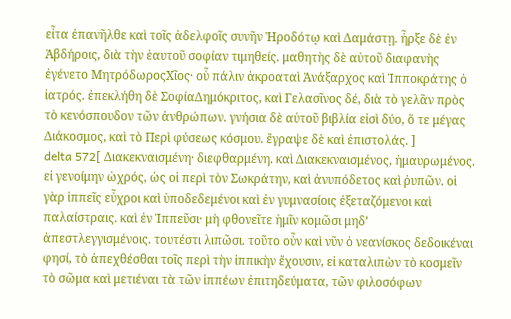εἶτα ἐπανῆλθε καὶ τοῖς ἀδελφοῖς συνῆν Ἡροδότῳ καὶ Δαμάστῃ. ἦρξε δὲ ἐν Ἀβδήροις, διὰ τὴν ἑαυτοῦ σοφίαν τιμηθείς. μαθητὴς δὲ αὐτοῦ διαφανὴς ἐγένετο ΜητρόδωροςΧῖος· οὗ πάλιν ἀκροαταὶ Ἀνάξαρχος καὶ Ἱπποκράτης ὁ ἰατρός. ἐπεκλήθη δὲ ΣοφίαΔημόκριτος, καὶ Γελασῖνος δέ, διὰ τὸ γελᾶν πρὸς τὸ κενόσπουδον τῶν ἀνθρώπων. γνήσια δὲ αὐτοῦ βιβλία εἰσὶ δύο, ὅ τε μέγας Διάκοσμος, καὶ τὸ Περὶ φύσεως κόσμου. ἔγραψε δὲ καὶ ἐπιστολάς. ]
delta 572[ Διακεκναισμένη· διεφθαρμένη. καὶ Διακεκναισμένος, ἠμαυρωμένος. εἰ γενοίμην ὠχρός, ὡς οἱ περὶ τὸν Σωκράτην, καὶ ἀνυπόδετος καὶ ῥυπῶν. οἱ γὰρ ἱππεῖς εὖχροι καὶ ὑποδεδεμένοι καὶ ἐν γυμνασίοις ἐξεταζόμενοι καὶ παλαίστραις. καὶ ἐν Ἱππεῦσι· μὴ φθονεῖτε ἡμῖν κομῶσι μηδ’ ἀπεστλεγγισμένοις. τουτέστι λιπῶσι. τοῦτο οὖν καὶ νῦν ὁ νεανίσκος δεδοικέναι φησί, τὸ ἀπεχθέσθαι τοῖς περὶ τὴν ἱππικὴν ἔχουσιν, εἰ καταλιπὼν τὸ κοσμεῖν τὸ σῶμα καὶ μετιέναι τὰ τῶν ἱππέων ἐπιτηδεύματα, τῶν φιλοσόφων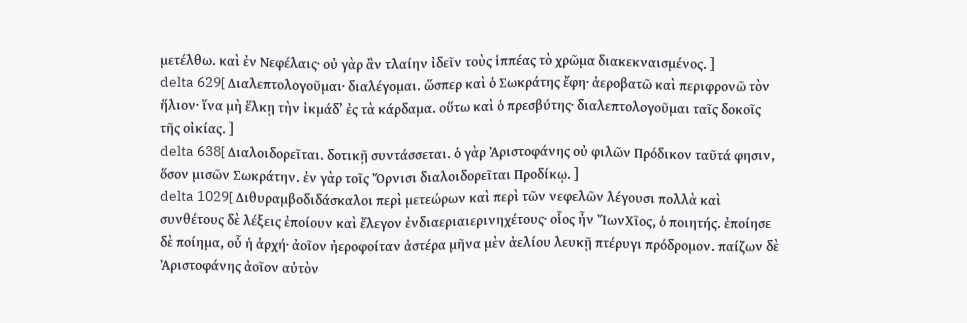μετέλθω. καὶ ἐν Νεφέλαις· οὐ γὰρ ἂν τλαίην ἰδεῖν τοὺς ἱππέας τὸ χρῶμα διακεκναισμένος. ]
delta 629[ Διαλεπτολογοῦμαι· διαλέγομαι. ὥσπερ καὶ ὁ Σωκράτης ἔφη· ἀεροβατῶ καὶ περιφρονῶ τὸν ἥλιον· ἵνα μὴ ἕλκῃ τὴν ἰκμάδ’ ἐς τὰ κάρδαμα. οὕτω καὶ ὁ πρεσβύτης· διαλεπτολογοῦμαι ταῖς δοκοῖς τῆς οἰκίας. ]
delta 638[ Διαλοιδορεῖται. δοτικῇ συντάσσεται. ὁ γὰρ Ἀριστοφάνης οὐ φιλῶν Πρόδικον ταῦτά φησιν, ὅσον μισῶν Σωκράτην. ἐν γὰρ τοῖς Ὄρνισι διαλοιδορεῖται Προδίκῳ. ]
delta 1029[ Διθυραμβοδιδάσκαλοι περὶ μετεώρων καὶ περὶ τῶν νεφελῶν λέγουσι πολλὰ καὶ συνθέτους δὲ λέξεις ἐποίουν καὶ ἔλεγον ἐνδιαεριαιερινηχέτους· οἷος ἦν ἼωνΧῖος, ὁ ποιητής. ἐποίησε δὲ ποίημα, οὗ ἡ ἀρχή· ἀοῖον ἠεροφοίταν ἀστέρα μῆνα μὲν ἀελίου λευκῇ πτέρυγι πρόδρομον. παίζων δὲ Ἀριστοφάνης ἀοῖον αὐτὸν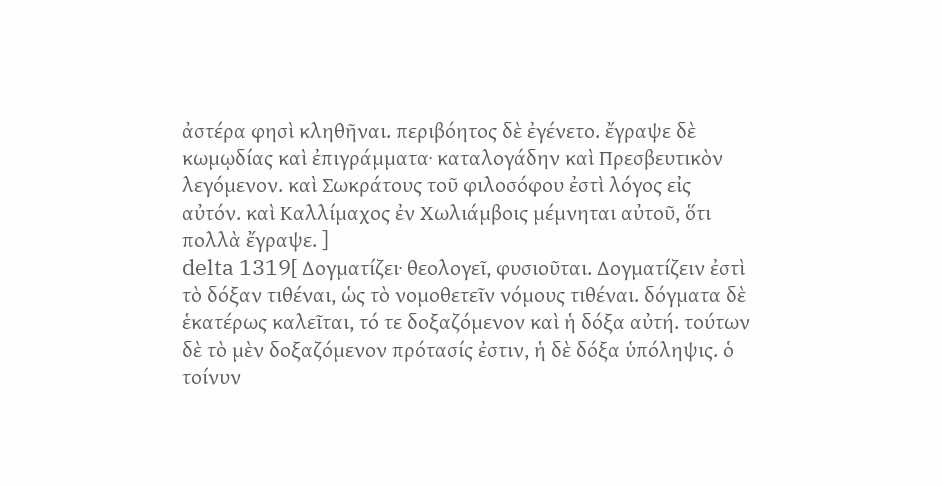ἀστέρα φησὶ κληθῆναι. περιβόητος δὲ ἐγένετο. ἔγραψε δὲ κωμῳδίας καὶ ἐπιγράμματα· καταλογάδην καὶ Πρεσβευτικὸν λεγόμενον. καὶ Σωκράτους τοῦ φιλοσόφου ἐστὶ λόγος εἰς αὐτόν. καὶ Καλλίμαχος ἐν Χωλιάμβοις μέμνηται αὐτοῦ, ὅτι πολλὰ ἔγραψε. ]
delta 1319[ Δογματίζει· θεολογεῖ, φυσιοῦται. Δογματίζειν ἐστὶ τὸ δόξαν τιθέναι, ὡς τὸ νομοθετεῖν νόμους τιθέναι. δόγματα δὲ ἑκατέρως καλεῖται, τό τε δοξαζόμενον καὶ ἡ δόξα αὐτή. τούτων δὲ τὸ μὲν δοξαζόμενον πρότασίς ἐστιν, ἡ δὲ δόξα ὑπόληψις. ὁ τοίνυν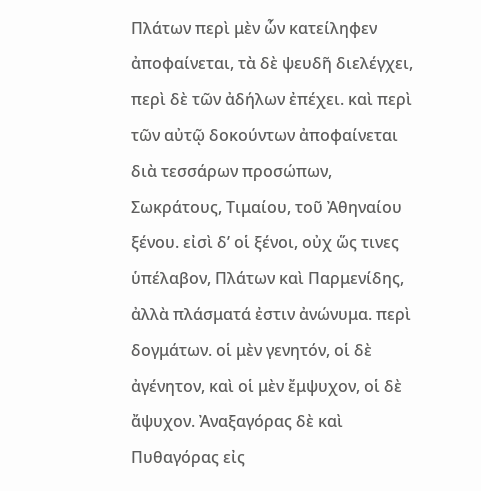Πλάτων περὶ μὲν ὧν κατείληφεν ἀποφαίνεται, τὰ δὲ ψευδῆ διελέγχει, περὶ δὲ τῶν ἀδήλων ἐπέχει. καὶ περὶ τῶν αὐτῷ δοκούντων ἀποφαίνεται διὰ τεσσάρων προσώπων, Σωκράτους, Τιμαίου, τοῦ Ἀθηναίου ξένου. εἰσὶ δ’ οἱ ξένοι, οὐχ ὥς τινες ὑπέλαβον, Πλάτων καὶ Παρμενίδης, ἀλλὰ πλάσματά ἐστιν ἀνώνυμα. περὶ δογμάτων. οἱ μὲν γενητόν, οἱ δὲ ἀγένητον, καὶ οἱ μὲν ἔμψυχον, οἱ δὲ ἄψυχον. Ἀναξαγόρας δὲ καὶ Πυθαγόρας εἰς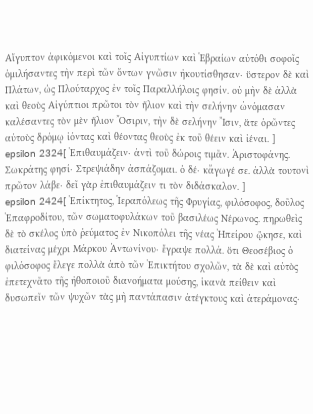Αἴγυπτον ἀφικόμενοι καὶ τοῖς Αἰγυπτίων καὶ Ἑβραίων αὐτόθι σοφοῖς ὁμιλήσαντες τὴν περὶ τῶν ὄντων γνῶσιν ἠκουτίσθησαν· ὕστερον δὲ καὶ Πλάτων, ὡς Πλούταρχος ἐν τοῖς Παραλλήλοις φησίν. οὐ μὴν δὲ ἀλλὰ καὶ θεοὺς Αἰγύπτιοι πρῶτοι τὸν ἥλιον καὶ τὴν σελήνην ὠνόμασαν καλέσαντες τὸν μὲν ἥλιον Ὄσιριν, τὴν δὲ σελήνην Ἴσιν, ἅτε ὁρῶντες αὐτοὺς δρόμῳ ἰόντας καὶ θέοντας θεοὺς ἐκ τοῦ θέειν καὶ ἰέναι. ]
epsilon 2324[ Ἐπιθαυμάζειν· ἀντὶ τοῦ δώροις τιμᾶν. Ἀριστοφάνης. Σωκράτης φησί· Στρεψιάδην ἀσπάζομαι. ὁ δέ· κἄγωγέ σε. ἀλλὰ τουτονὶ πρῶτον λάβε· δεῖ γὰρ ἐπιθαυμάζειν τι τὸν διδάσκαλον. ]
epsilon 2424[ Ἐπίκτητος, Ἱεραπόλεως τῆς Φρυγίας, φιλόσοφος, δοῦλος Ἐπαφροδίτου, τῶν σωματοφυλάκων τοῦ βασιλέως Νέρωνος. πηρωθεὶς δὲ τὸ σκέλος ὑπὸ ῥεύματος ἐν Νικοπόλει τῆς νέας Ἠπείρου ᾤκησε, καὶ διατείνας μέχρι Μάρκου Ἀντωνίνου· ἔγραψε πολλά. ὅτι Θεοσέβιος ὁ φιλόσοφος ἔλεγε πολλὰ ἀπὸ τῶν Ἐπικτήτου σχολῶν, τὰ δὲ καὶ αὐτὸς ἐπετεχνᾶτο τῆς ἠθοποιοῦ διανοήματα μούσης, ἱκανὰ πείθειν καὶ δυσωπεῖν τῶν ψυχῶν τὰς μὴ παντάπασιν ἀτέγκτους καὶ ἀτεράμονας·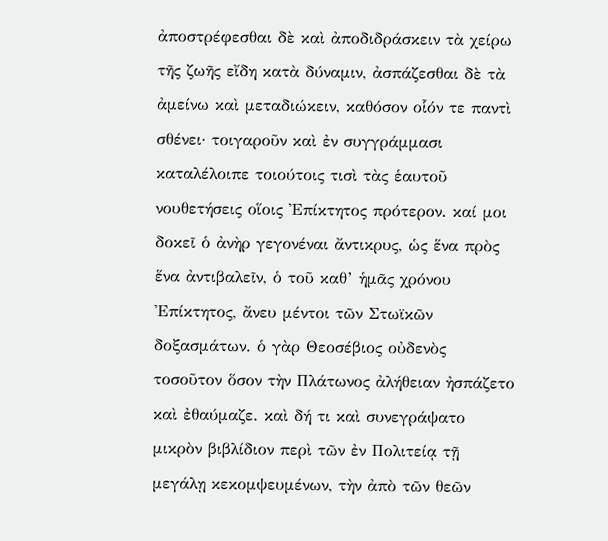ἀποστρέφεσθαι δὲ καὶ ἀποδιδράσκειν τὰ χείρω τῆς ζωῆς εἴδη κατὰ δύναμιν, ἀσπάζεσθαι δὲ τὰ ἀμείνω καὶ μεταδιώκειν, καθόσον οἷόν τε παντὶ σθένει· τοιγαροῦν καὶ ἐν συγγράμμασι καταλέλοιπε τοιούτοις τισὶ τὰς ἑαυτοῦ νουθετήσεις οἵοις Ἐπίκτητος πρότερον. καί μοι δοκεῖ ὁ ἀνὴρ γεγονέναι ἄντικρυς, ὡς ἕνα πρὸς ἕνα ἀντιβαλεῖν, ὁ τοῦ καθ’ ἡμᾶς χρόνου Ἐπίκτητος, ἄνευ μέντοι τῶν Στωϊκῶν δοξασμάτων. ὁ γὰρ Θεοσέβιος οὐδενὸς τοσοῦτον ὅσον τὴν Πλάτωνος ἀλήθειαν ἠσπάζετο καὶ ἐθαύμαζε. καὶ δή τι καὶ συνεγράψατο μικρὸν βιβλίδιον περὶ τῶν ἐν Πολιτείᾳ τῇ μεγάλῃ κεκομψευμένων, τὴν ἀπὸ τῶν θεῶν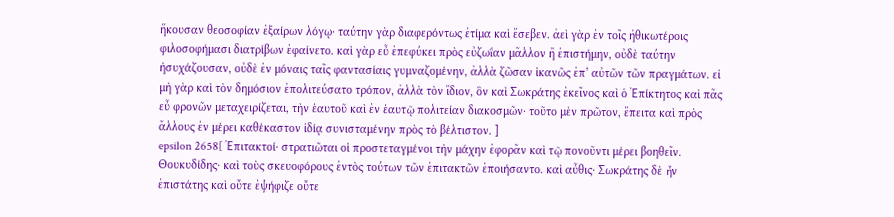ἥκουσαν θεοσοφίαν ἐξαίρων λόγῳ· ταύτην γὰρ διαφερόντως ἐτίμα καὶ ἔσεβεν. ἀεὶ γὰρ ἐν τοῖς ἠθικωτέροις φιλοσοφήμασι διατρίβων ἐφαίνετο. καὶ γὰρ εὖ ἐπεφύκει πρὸς εὐζωΐαν μᾶλλον ἢ ἐπιστήμην, οὐδὲ ταύτην ἡσυχάζουσαν, οὐδὲ ἐν μόναις ταῖς φαντασίαις γυμναζομένην, ἀλλὰ ζῶσαν ἱκανῶς ἐπ’ αὐτῶν τῶν πραγμάτων. εἰ μὴ γὰρ καὶ τὸν δημόσιον ἐπολιτεύσατο τρόπον, ἀλλὰ τὸν ἴδιον, ὃν καὶ Σωκράτης ἐκεῖνος καὶ ὁ Ἐπίκτητος καὶ πᾶς εὖ φρονῶν μεταχειρίζεται, τὴν ἑαυτοῦ καὶ ἐν ἑαυτῷ πολιτείαν διακοσμῶν· τοῦτο μὲν πρῶτον, ἔπειτα καὶ πρὸς ἄλλους ἐν μέρει καθέκαστον ἰδίᾳ συνισταμένην πρὸς τὸ βέλτιστον. ]
epsilon 2658[ Ἐπιτακτοί· στρατιῶται οἱ προστεταγμένοι τὴν μάχην ἐφορᾶν καὶ τῷ πονοῦντι μέρει βοηθεῖν. Θουκυδίδης· καὶ τοὺς σκευοφόρους ἐντὸς τούτων τῶν ἐπιτακτῶν ἐποιήσαντο. καὶ αὖθις· Σωκράτης δὲ ἦν ἐπιστάτης καὶ οὔτε ἐψήφιζε οὔτε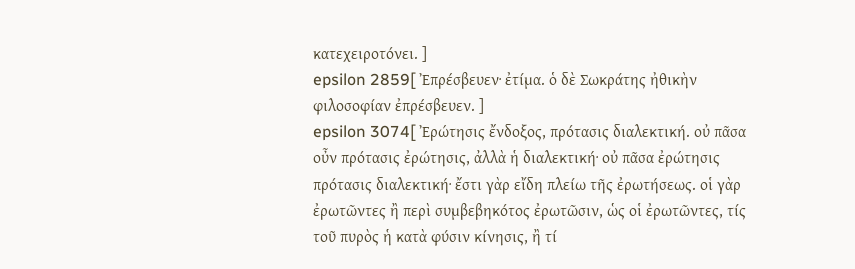κατεχειροτόνει. ]
epsilon 2859[ Ἐπρέσβευεν· ἐτίμα. ὁ δὲ Σωκράτης ἠθικὴν φιλοσοφίαν ἐπρέσβευεν. ]
epsilon 3074[ Ἐρώτησις ἔνδοξος, πρότασις διαλεκτική. οὐ πᾶσα οὖν πρότασις ἐρώτησις, ἀλλὰ ἡ διαλεκτική· οὐ πᾶσα ἐρώτησις πρότασις διαλεκτική· ἔστι γὰρ εἴδη πλείω τῆς ἐρωτήσεως. οἱ γὰρ ἐρωτῶντες ἢ περὶ συμβεβηκότος ἐρωτῶσιν, ὡς οἱ ἐρωτῶντες, τίς τοῦ πυρὸς ἡ κατὰ φύσιν κίνησις, ἢ τί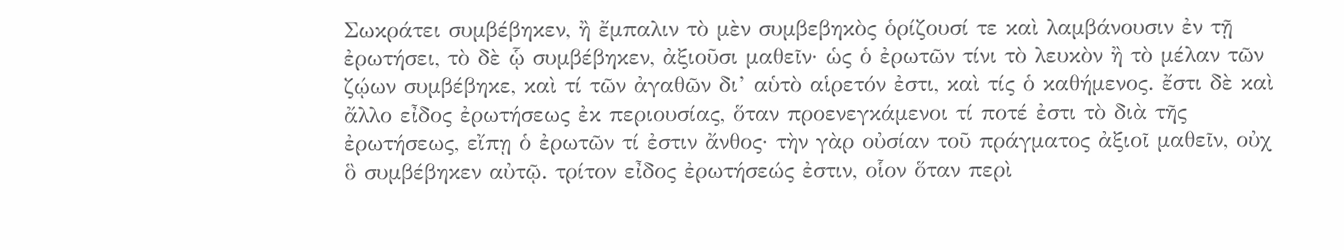Σωκράτει συμβέβηκεν, ἢ ἔμπαλιν τὸ μὲν συμβεβηκὸς ὁρίζουσί τε καὶ λαμβάνουσιν ἐν τῇ ἐρωτήσει, τὸ δὲ ᾧ συμβέβηκεν, ἀξιοῦσι μαθεῖν· ὡς ὁ ἐρωτῶν τίνι τὸ λευκὸν ἢ τὸ μέλαν τῶν ζῴων συμβέβηκε, καὶ τί τῶν ἀγαθῶν δι’ αὑτὸ αἱρετόν ἐστι, καὶ τίς ὁ καθήμενος. ἔστι δὲ καὶ ἄλλο εἶδος ἐρωτήσεως ἐκ περιουσίας, ὅταν προενεγκάμενοι τί ποτέ ἐστι τὸ διὰ τῆς ἐρωτήσεως, εἴπῃ ὁ ἐρωτῶν τί ἐστιν ἄνθος· τὴν γὰρ οὐσίαν τοῦ πράγματος ἀξιοῖ μαθεῖν, οὐχ ὃ συμβέβηκεν αὐτῷ. τρίτον εἶδος ἐρωτήσεώς ἐστιν, οἷον ὅταν περὶ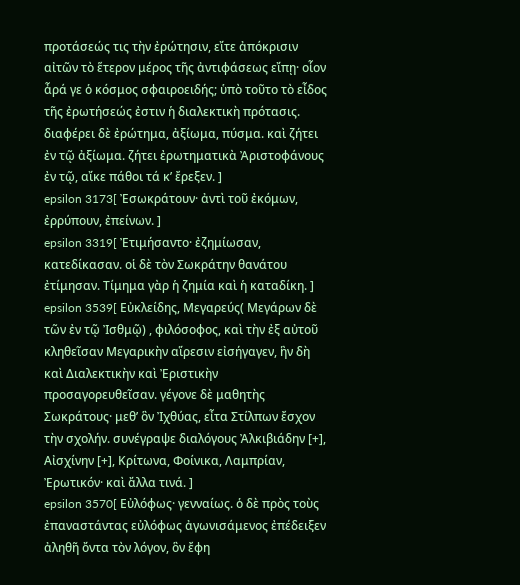προτάσεώς τις τὴν ἐρώτησιν, εἴτε ἀπόκρισιν αἰτῶν τὸ ἕτερον μέρος τῆς ἀντιφάσεως εἴπῃ· οἷον ἆρά γε ὁ κόσμος σφαιροειδής; ὑπὸ τοῦτο τὸ εἶδος τῆς ἐρωτήσεώς ἐστιν ἡ διαλεκτικὴ πρότασις. διαφέρει δὲ ἐρώτημα, ἀξίωμα, πύσμα. καὶ ζήτει ἐν τῷ ἀξίωμα. ζήτει ἐρωτηματικὰ Ἀριστοφάνους ἐν τῷ, αἴκε πάθοι τά κ’ ἔρεξεν. ]
epsilon 3173[ Ἐσωκράτουν· ἀντὶ τοῦ ἐκόμων, ἐρρύπουν, ἐπείνων. ]
epsilon 3319[ Ἐτιμήσαντο· ἐζημίωσαν, κατεδίκασαν. οἱ δὲ τὸν Σωκράτην θανάτου ἐτίμησαν. Τίμημα γὰρ ἡ ζημία καὶ ἡ καταδίκη. ]
epsilon 3539[ Εὐκλείδης, Μεγαρεύς( Μεγάρων δὲ τῶν ἐν τῷ Ἰσθμῷ) , φιλόσοφος, καὶ τὴν ἐξ αὐτοῦ κληθεῖσαν Μεγαρικὴν αἵρεσιν εἰσήγαγεν, ἣν δὴ καὶ Διαλεκτικὴν καὶ Ἐριστικὴν προσαγορευθεῖσαν. γέγονε δὲ μαθητὴς Σωκράτους· μεθ’ ὃν Ἰχθύας, εἶτα Στίλπων ἔσχον τὴν σχολήν. συνέγραψε διαλόγους Ἀλκιβιάδην [+], Αἰσχίνην [+], Κρίτωνα, Φοίνικα, Λαμπρίαν, Ἐρωτικόν· καὶ ἄλλα τινά. ]
epsilon 3570[ Εὐλόφως· γενναίως. ὁ δὲ πρὸς τοὺς ἐπαναστάντας εὐλόφως ἀγωνισάμενος ἐπέδειξεν ἀληθῆ ὄντα τὸν λόγον, ὃν ἔφη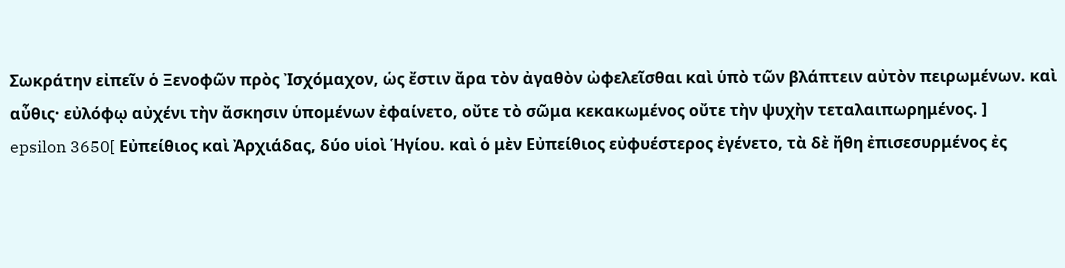Σωκράτην εἰπεῖν ὁ Ξενοφῶν πρὸς Ἰσχόμαχον, ὡς ἔστιν ἄρα τὸν ἀγαθὸν ὠφελεῖσθαι καὶ ὑπὸ τῶν βλάπτειν αὐτὸν πειρωμένων. καὶ αὖθις· εὐλόφῳ αὐχένι τὴν ἄσκησιν ὑπομένων ἐφαίνετο, οὔτε τὸ σῶμα κεκακωμένος οὔτε τὴν ψυχὴν τεταλαιπωρημένος. ]
epsilon 3650[ Εὐπείθιος καὶ Ἀρχιάδας, δύο υἱοὶ Ἡγίου. καὶ ὁ μὲν Εὐπείθιος εὐφυέστερος ἐγένετο, τὰ δὲ ἤθη ἐπισεσυρμένος ἐς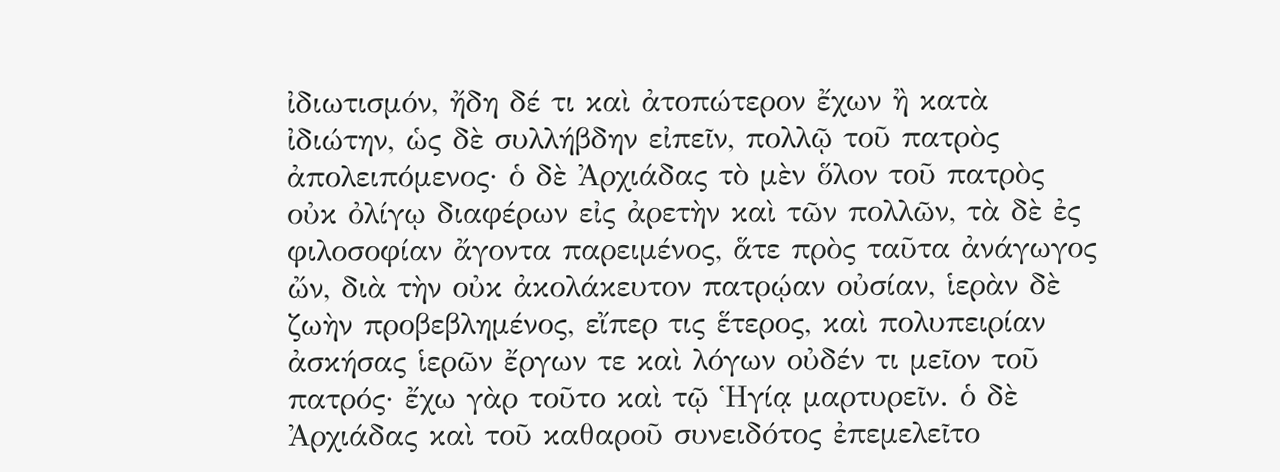ἰδιωτισμόν, ἤδη δέ τι καὶ ἀτοπώτερον ἔχων ἢ κατὰ ἰδιώτην, ὡς δὲ συλλήβδην εἰπεῖν, πολλῷ τοῦ πατρὸς ἀπολειπόμενος· ὁ δὲ Ἀρχιάδας τὸ μὲν ὅλον τοῦ πατρὸς οὐκ ὀλίγῳ διαφέρων εἰς ἀρετὴν καὶ τῶν πολλῶν, τὰ δὲ ἐς φιλοσοφίαν ἄγοντα παρειμένος, ἅτε πρὸς ταῦτα ἀνάγωγος ὤν, διὰ τὴν οὐκ ἀκολάκευτον πατρῴαν οὐσίαν, ἱερὰν δὲ ζωὴν προβεβλημένος, εἴπερ τις ἕτερος, καὶ πολυπειρίαν ἀσκήσας ἱερῶν ἔργων τε καὶ λόγων οὐδέν τι μεῖον τοῦ πατρός· ἔχω γὰρ τοῦτο καὶ τῷ Ἡγίᾳ μαρτυρεῖν. ὁ δὲ Ἀρχιάδας καὶ τοῦ καθαροῦ συνειδότος ἐπεμελεῖτο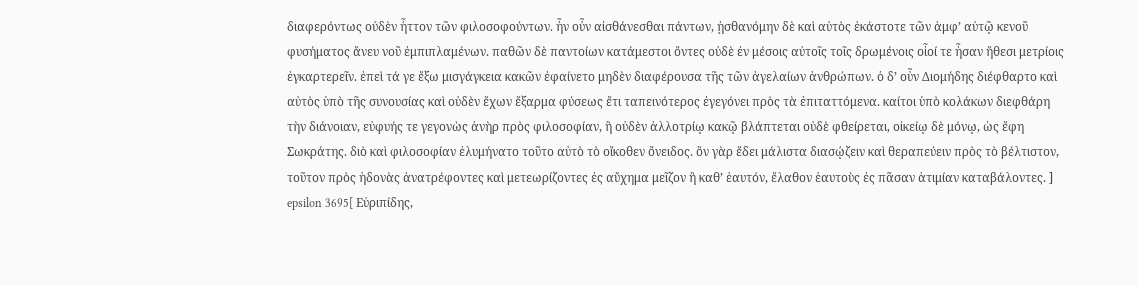διαφερόντως οὐδὲν ἧττον τῶν φιλοσοφούντων. ἦν οὖν αἰσθάνεσθαι πάντων, ᾐσθανόμην δὲ καὶ αὐτὸς ἑκάστοτε τῶν ἀμφ’ αὐτῷ κενοῦ φυσήματος ἄνευ νοῦ ἐμπιπλαμένων. παθῶν δὲ παντοίων κατάμεστοι ὄντες οὐδὲ ἐν μέσοις αὐτοῖς τοῖς δρωμένοις οἷοί τε ἦσαν ἤθεσι μετρίοις ἐγκαρτερεῖν. ἐπεὶ τά γε ἔξω μισγάγκεια κακῶν ἐφαίνετο μηδὲν διαφέρουσα τῆς τῶν ἀγελαίων ἀνθρώπων. ὁ δ’ οὖν Διομήδης διέφθαρτο καὶ αὐτὸς ὑπὸ τῆς συνουσίας καὶ οὐδὲν ἔχων ἔξαρμα φύσεως ἔτι ταπεινότερος ἐγεγόνει πρὸς τὰ ἐπιταττόμενα. καίτοι ὑπὸ κολάκων διεφθάρη τὴν διάνοιαν, εὐφυής τε γεγονὼς ἀνὴρ πρὸς φιλοσοφίαν, ἣ οὐδὲν ἀλλοτρίῳ κακῷ βλάπτεται οὐδὲ φθείρεται, οἰκείῳ δὲ μόνῳ, ὡς ἔφη Σωκράτης. διὸ καὶ φιλοσοφίαν ἐλυμήνατο τοῦτο αὐτὸ τὸ οἴκοθεν ὄνειδος. ὃν γὰρ ἔδει μάλιστα διασῴζειν καὶ θεραπεύειν πρὸς τὸ βέλτιστον, τοῦτον πρὸς ἡδονὰς ἀνατρέφοντες καὶ μετεωρίζοντες ἐς αὔχημα μεῖζον ἢ καθ’ ἑαυτόν, ἔλαθον ἑαυτοὺς ἐς πᾶσαν ἀτιμίαν καταβάλοντες. ]
epsilon 3695[ Εὐριπίδης,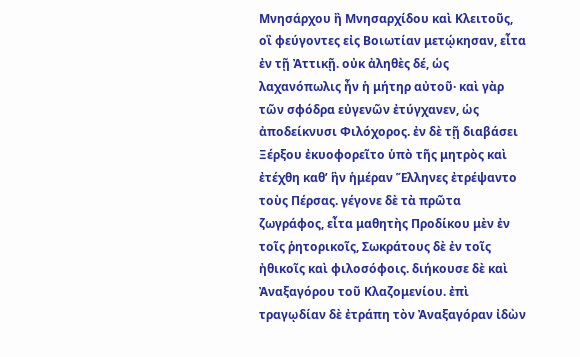Μνησάρχου ἢ Μνησαρχίδου καὶ Κλειτοῦς, οἳ φεύγοντες εἰς Βοιωτίαν μετῴκησαν, εἶτα ἐν τῇ Ἀττικῇ. οὐκ ἀληθὲς δέ, ὡς λαχανόπωλις ἦν ἡ μήτηρ αὐτοῦ· καὶ γὰρ τῶν σφόδρα εὐγενῶν ἐτύγχανεν, ὡς ἀποδείκνυσι Φιλόχορος. ἐν δὲ τῇ διαβάσει Ξέρξου ἐκυοφορεῖτο ὑπὸ τῆς μητρὸς καὶ ἐτέχθη καθ’ ἣν ἡμέραν Ἕλληνες ἐτρέψαντο τοὺς Πέρσας. γέγονε δὲ τὰ πρῶτα ζωγράφος, εἶτα μαθητὴς Προδίκου μὲν ἐν τοῖς ῥητορικοῖς, Σωκράτους δὲ ἐν τοῖς ἠθικοῖς καὶ φιλοσόφοις. διήκουσε δὲ καὶ Ἀναξαγόρου τοῦ Κλαζομενίου. ἐπὶ τραγῳδίαν δὲ ἐτράπη τὸν Ἀναξαγόραν ἰδὼν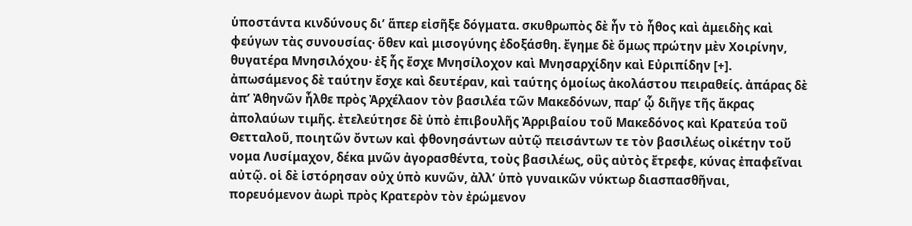ὑποστάντα κινδύνους δι’ ἅπερ εἰσῆξε δόγματα. σκυθρωπὸς δὲ ἦν τὸ ἦθος καὶ ἀμειδὴς καὶ φεύγων τὰς συνουσίας· ὅθεν καὶ μισογύνης ἐδοξάσθη. ἔγημε δὲ ὅμως πρώτην μὲν Χοιρίνην, θυγατέρα Μνησιλόχου· ἐξ ἧς ἔσχε Μνησίλοχον καὶ Μνησαρχίδην καὶ Εὐριπίδην [+]. ἀπωσάμενος δὲ ταύτην ἔσχε καὶ δευτέραν, καὶ ταύτης ὁμοίως ἀκολάστου πειραθείς. ἀπάρας δὲ ἀπ’ Ἀθηνῶν ἦλθε πρὸς Ἀρχέλαον τὸν βασιλέα τῶν Μακεδόνων, παρ’ ᾧ διῆγε τῆς ἄκρας ἀπολαύων τιμῆς. ἐτελεύτησε δὲ ὑπὸ ἐπιβουλῆς Ἀρριβαίου τοῦ Μακεδόνος καὶ Κρατεύα τοῦ Θετταλοῦ, ποιητῶν ὄντων καὶ φθονησάντων αὐτῷ πεισάντων τε τὸν βασιλέως οἰκέτην τοὔ νομα Λυσίμαχον, δέκα μνῶν ἀγορασθέντα, τοὺς βασιλέως, οὓς αὐτὸς ἔτρεφε, κύνας ἐπαφεῖναι αὐτῷ. οἱ δὲ ἱστόρησαν οὐχ ὑπὸ κυνῶν, ἀλλ’ ὑπὸ γυναικῶν νύκτωρ διασπασθῆναι, πορευόμενον ἀωρὶ πρὸς Κρατερὸν τὸν ἐρώμενον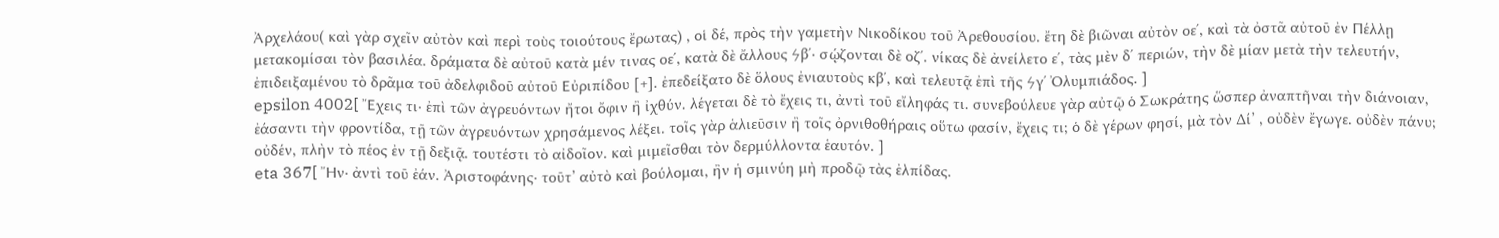Ἀρχελάου( καὶ γὰρ σχεῖν αὐτὸν καὶ περὶ τοὺς τοιούτους ἔρωτας) , οἱ δέ, πρὸς τὴν γαμετὴν Νικοδίκου τοῦ Ἀρεθουσίου. ἔτη δὲ βιῶναι αὐτὸν οεʹ, καὶ τὰ ὀστᾶ αὐτοῦ ἐν Πέλλῃ μετακομίσαι τὸν βασιλέα. δράματα δὲ αὐτοῦ κατὰ μέν τινας οεʹ, κατὰ δὲ ἄλλους ϟβʹ· σῴζονται δὲ οζʹ. νίκας δὲ ἀνείλετο εʹ, τὰς μὲν δʹ περιών, τὴν δὲ μίαν μετὰ τὴν τελευτήν, ἐπιδειξαμένου τὸ δρᾶμα τοῦ ἀδελφιδοῦ αὐτοῦ Εὐριπίδου [+]. ἐπεδείξατο δὲ ὅλους ἐνιαυτοὺς κβʹ, καὶ τελευτᾷ ἐπὶ τῆς ϟγʹ Ὀλυμπιάδος. ]
epsilon 4002[ Ἔχεις τι· ἐπὶ τῶν ἀγρευόντων ἤτοι ὄφιν ἢ ἰχθύν. λέγεται δὲ τὸ ἔχεις τι, ἀντὶ τοῦ εἴληφάς τι. συνεβούλευε γὰρ αὐτῷ ὁ Σωκράτης ὥσπερ ἀναπτῆναι τὴν διάνοιαν, ἐάσαντι τὴν φροντίδα, τῇ τῶν ἀγρευόντων χρησάμενος λέξει. τοῖς γὰρ ἁλιεῦσιν ἢ τοῖς ὀρνιθοθήραις οὕτω φασίν, ἔχεις τι; ὁ δὲ γέρων φησί, μὰ τὸν Δί’ , οὐδὲν ἔγωγε. οὐδὲν πάνυ; οὐδέν, πλὴν τὸ πέος ἐν τῇ δεξιᾷ. τουτέστι τὸ αἰδοῖον. καὶ μιμεῖσθαι τὸν δερμύλλοντα ἑαυτόν. ]
eta 367[ Ἤν· ἀντὶ τοῦ ἐάν. Ἀριστοφάνης· τοῦτ’ αὐτὸ καὶ βούλομαι, ἢν ἡ σμινύη μὴ προδῷ τὰς ἐλπίδας.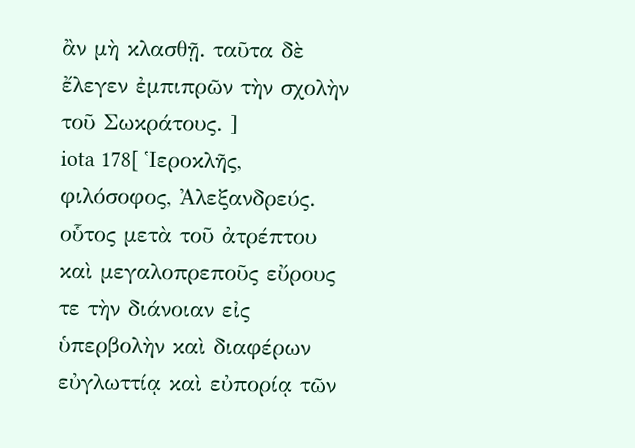ἂν μὴ κλασθῇ. ταῦτα δὲ ἔλεγεν ἐμπιπρῶν τὴν σχολὴν τοῦ Σωκράτους. ]
iota 178[ Ἱεροκλῆς, φιλόσοφος, Ἀλεξανδρεύς. οὗτος μετὰ τοῦ ἀτρέπτου καὶ μεγαλοπρεποῦς εὔρους τε τὴν διάνοιαν εἰς ὑπερβολὴν καὶ διαφέρων εὐγλωττίᾳ καὶ εὐπορίᾳ τῶν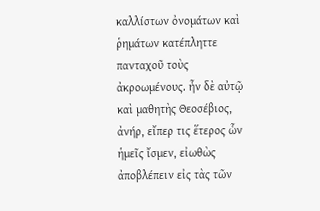καλλίστων ὀνομάτων καὶ ῥημάτων κατέπληττε πανταχοῦ τοὺς ἀκροωμένους. ἦν δὲ αὐτῷ καὶ μαθητὴς Θεοσέβιος, ἀνήρ, εἴπερ τις ἕτερος ὧν ἡμεῖς ἴσμεν, εἰωθὼς ἀποβλέπειν εἰς τὰς τῶν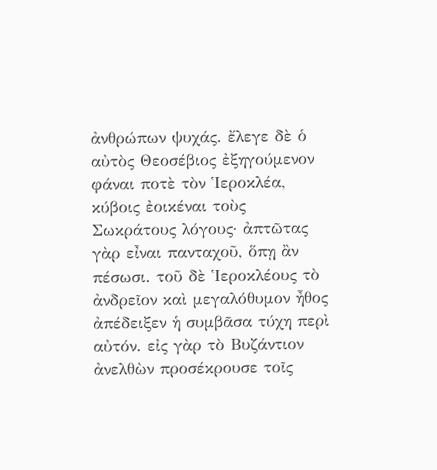ἀνθρώπων ψυχάς. ἔλεγε δὲ ὁ αὐτὸς Θεοσέβιος ἐξηγούμενον φάναι ποτὲ τὸν Ἱεροκλέα, κύβοις ἐοικέναι τοὺς Σωκράτους λόγους· ἀπτῶτας γὰρ εἶναι πανταχοῦ, ὅπῃ ἂν πέσωσι. τοῦ δὲ Ἱεροκλέους τὸ ἀνδρεῖον καὶ μεγαλόθυμον ἦθος ἀπέδειξεν ἡ συμβᾶσα τύχη περὶ αὐτόν. εἰς γὰρ τὸ Βυζάντιον ἀνελθὼν προσέκρουσε τοῖς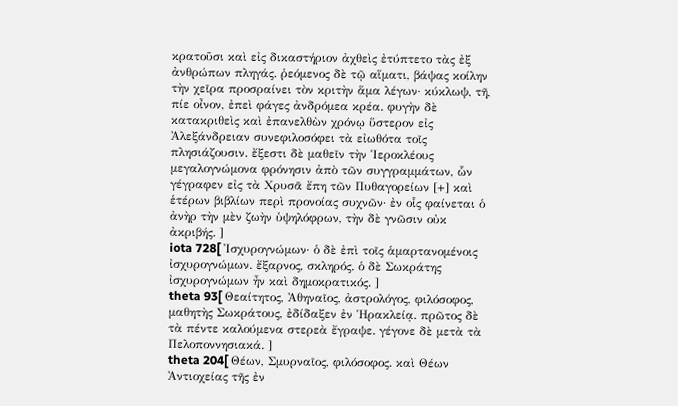κρατοῦσι καὶ εἰς δικαστήριον ἀχθεὶς ἐτύπτετο τὰς ἐξ ἀνθρώπων πληγάς. ῥεόμενος δὲ τῷ αἵματι, βάψας κοίλην τὴν χεῖρα προσραίνει τὸν κριτὴν ἅμα λέγων· κύκλωψ, τῆ, πίε οἶνον, ἐπεὶ φάγες ἀνδρόμεα κρέα. φυγὴν δὲ κατακριθεὶς καὶ ἐπανελθὼν χρόνῳ ὕστερον εἰς Ἀλεξάνδρειαν συνεφιλοσόφει τὰ εἰωθότα τοῖς πλησιάζουσιν. ἔξεστι δὲ μαθεῖν τὴν Ἱεροκλέους μεγαλογνώμονα φρόνησιν ἀπὸ τῶν συγγραμμάτων, ὧν γέγραφεν εἰς τὰ Χρυσᾶ ἔπη τῶν Πυθαγορείων [+] καὶ ἑτέρων βιβλίων περὶ προνοίας συχνῶν· ἐν οἷς φαίνεται ὁ ἀνὴρ τὴν μὲν ζωὴν ὑψηλόφρων, τὴν δὲ γνῶσιν οὐκ ἀκριβής. ]
iota 728[ Ἰσχυρογνώμων· ὁ δὲ ἐπὶ τοῖς ἁμαρτανομένοις ἰσχυρογνώμων. ἔξαρνος, σκληρός. ὁ δὲ Σωκράτης ἰσχυρογνώμων ἦν καὶ δημοκρατικός. ]
theta 93[ Θεαίτητος, Ἀθηναῖος, ἀστρολόγος, φιλόσοφος, μαθητὴς Σωκράτους, ἐδίδαξεν ἐν Ἡρακλείᾳ. πρῶτος δὲ τὰ πέντε καλούμενα στερεὰ ἔγραψε. γέγονε δὲ μετὰ τὰ Πελοποννησιακά. ]
theta 204[ Θέων, Σμυρναῖος, φιλόσοφος. καὶ Θέων Ἀντιοχείας τῆς ἐν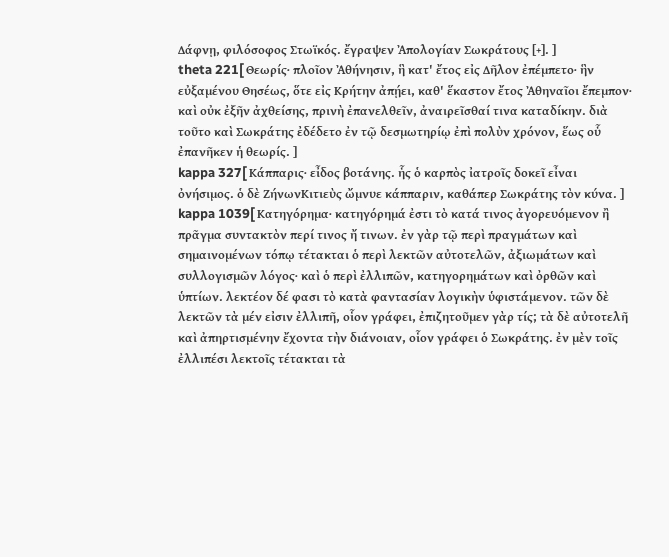Δάφνῃ, φιλόσοφος Στωϊκός. ἔγραψεν Ἀπολογίαν Σωκράτους [+]. ]
theta 221[ Θεωρίς· πλοῖον Ἀθήνησιν, ἣ κατ' ἔτος εἰς Δῆλον ἐπέμπετο· ἣν εὐξαμένου Θησέως, ὅτε εἰς Κρήτην ἀπῄει, καθ' ἕκαστον ἔτος Ἀθηναῖοι ἔπεμπον· καὶ οὐκ ἐξῆν ἀχθείσης, πρινὴ ἐπανελθεῖν, ἀναιρεῖσθαί τινα καταδίκην. διὰ τοῦτο καὶ Σωκράτης ἐδέδετο ἐν τῷ δεσμωτηρίῳ ἐπὶ πολὺν χρόνον, ἕως οὗ ἐπανῆκεν ἡ θεωρίς. ]
kappa 327[ Κάππαρις· εἶδος βοτάνης. ἧς ὁ καρπὸς ἰατροῖς δοκεῖ εἶναι ὀνήσιμος. ὁ δὲ ΖήνωνΚιτιεὺς ὤμνυε κάππαριν, καθάπερ Σωκράτης τὸν κύνα. ]
kappa 1039[ Κατηγόρημα· κατηγόρημά ἐστι τὸ κατά τινος ἀγορευόμενον ἢ πρᾶγμα συντακτὸν περί τινος ἤ τινων. ἐν γὰρ τῷ περὶ πραγμάτων καὶ σημαινομένων τόπῳ τέτακται ὁ περὶ λεκτῶν αὐτοτελῶν, ἀξιωμάτων καὶ συλλογισμῶν λόγος· καὶ ὁ περὶ ἐλλιπῶν, κατηγορημάτων καὶ ὀρθῶν καὶ ὑπτίων. λεκτέον δέ φασι τὸ κατὰ φαντασίαν λογικὴν ὑφιστάμενον. τῶν δὲ λεκτῶν τὰ μέν εἰσιν ἐλλιπῆ, οἷον γράφει, ἐπιζητοῦμεν γὰρ τίς; τὰ δὲ αὐτοτελῆ καὶ ἀπηρτισμένην ἔχοντα τὴν διάνοιαν, οἷον γράφει ὁ Σωκράτης. ἐν μὲν τοῖς ἐλλιπέσι λεκτοῖς τέτακται τὰ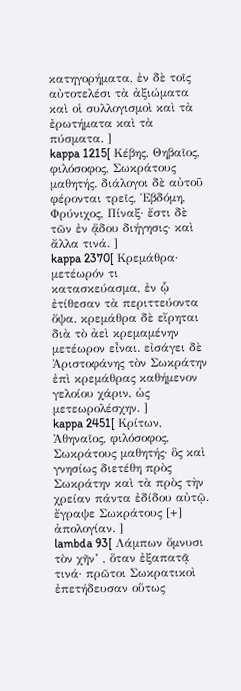κατηγορήματα, ἐν δὲ τοῖς αὐτοτελέσι τὰ ἀξιώματα καὶ οἱ συλλογισμοὶ καὶ τὰ ἐρωτήματα καὶ τὰ πύσματα. ]
kappa 1215[ Κέβης, Θηβαῖος, φιλόσοφος, Σωκράτους μαθητής. διάλογοι δὲ αὐτοῦ φέρονται τρεῖς, Ἑβδόμη, Φρύνιχος, Πίναξ· ἔστι δὲ τῶν ἐν ᾅδου διήγησις· καὶ ἄλλα τινά. ]
kappa 2370[ Κρεμάθρα· μετέωρόν τι κατασκεύασμα, ἐν ᾧ ἐτίθεσαν τὰ περιττεύοντα ὄψα. κρεμάθρα δὲ εἴρηται διὰ τὸ ἀεὶ κρεμαμένην μετέωρον εἶναι. εἰσάγει δὲ Ἀριστοφάνης τὸν Σωκράτην ἐπὶ κρεμάθρας καθήμενον γελοίου χάριν, ὡς μετεωρολέσχην. ]
kappa 2451[ Κρίτων, Ἀθηναῖος, φιλόσοφος, Σωκράτους μαθητής· ὃς καὶ γνησίως διετέθη πρὸς Σωκράτην καὶ τὰ πρὸς τὴν χρείαν πάντα ἐδίδου αὐτῷ. ἔγραψε Σωκράτους [+] ἀπολογίαν. ]
lambda 93[ Λάμπων ὄμνυσι τὸν χῆν’ , ὅταν ἐξαπατᾷ τινά· πρῶτοι Σωκρατικοὶ ἐπετήδευσαν οὕτως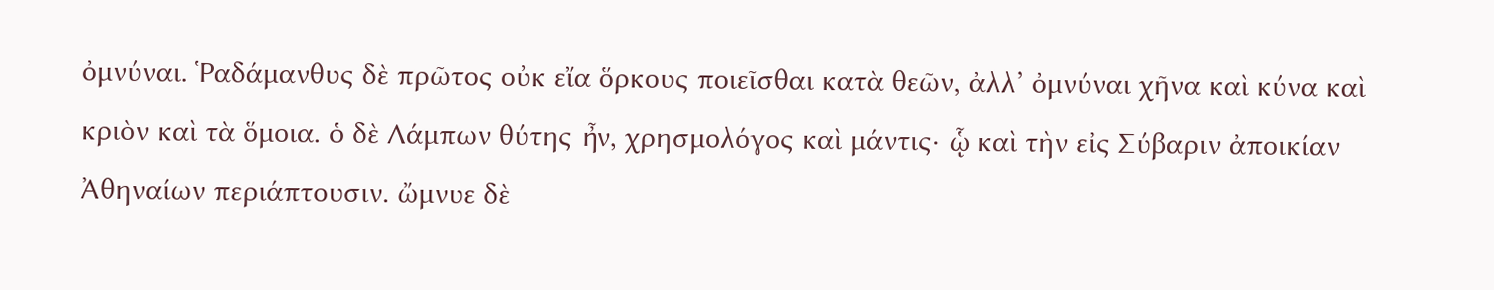ὀμνύναι. Ῥαδάμανθυς δὲ πρῶτος οὐκ εἴα ὅρκους ποιεῖσθαι κατὰ θεῶν, ἀλλ’ ὀμνύναι χῆνα καὶ κύνα καὶ κριὸν καὶ τὰ ὅμοια. ὁ δὲ Λάμπων θύτης ἦν, χρησμολόγος καὶ μάντις· ᾧ καὶ τὴν εἰς Σύβαριν ἀποικίαν Ἀθηναίων περιάπτουσιν. ὤμνυε δὲ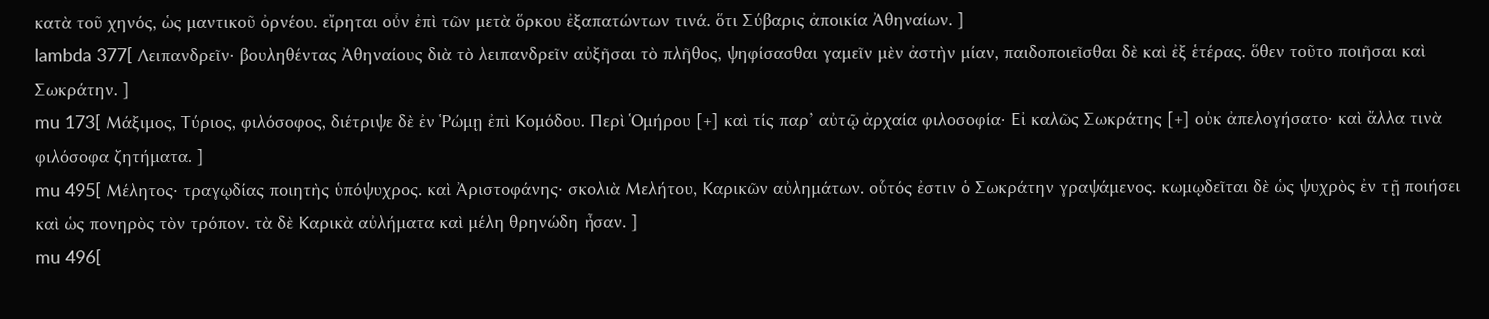κατὰ τοῦ χηνός, ὡς μαντικοῦ ὀρνέου. εἴρηται οὖν ἐπὶ τῶν μετὰ ὅρκου ἐξαπατώντων τινά. ὅτι Σύβαρις ἀποικία Ἀθηναίων. ]
lambda 377[ Λειπανδρεῖν· βουληθέντας Ἀθηναίους διὰ τὸ λειπανδρεῖν αὐξῆσαι τὸ πλῆθος, ψηφίσασθαι γαμεῖν μὲν ἀστὴν μίαν, παιδοποιεῖσθαι δὲ καὶ ἐξ ἑτέρας. ὅθεν τοῦτο ποιῆσαι καὶ Σωκράτην. ]
mu 173[ Μάξιμος, Τύριος, φιλόσοφος, διέτριψε δὲ ἐν Ῥώμῃ ἐπὶ Κομόδου. Περὶ Ὁμήρου [+] καὶ τίς παρ’ αὐτῷ ἀρχαία φιλοσοφία· Εἰ καλῶς Σωκράτης [+] οὐκ ἀπελογήσατο· καὶ ἄλλα τινὰ φιλόσοφα ζητήματα. ]
mu 495[ Μέλητος· τραγῳδίας ποιητὴς ὑπόψυχρος. καὶ Ἀριστοφάνης· σκολιὰ Μελήτου, Καρικῶν αὐλημάτων. οὗτός ἐστιν ὁ Σωκράτην γραψάμενος. κωμῳδεῖται δὲ ὡς ψυχρὸς ἐν τῇ ποιήσει καὶ ὡς πονηρὸς τὸν τρόπον. τὰ δὲ Καρικὰ αὐλήματα καὶ μέλη θρηνώδη ἦσαν. ]
mu 496[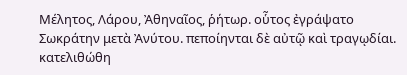Μέλητος, Λάρου, Ἀθηναῖος, ῥήτωρ. οὗτος ἐγράψατο Σωκράτην μετὰ Ἀνύτου. πεποίηνται δὲ αὐτῷ καὶ τραγῳδίαι. κατελιθώθη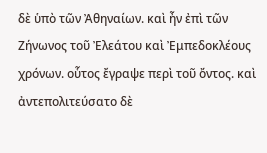δὲ ὑπὸ τῶν Ἀθηναίων. καὶ ἦν ἐπὶ τῶν Ζήνωνος τοῦ Ἐλεάτου καὶ Ἐμπεδοκλέους χρόνων. οὗτος ἔγραψε περὶ τοῦ ὄντος. καὶ ἀντεπολιτεύσατο δὲ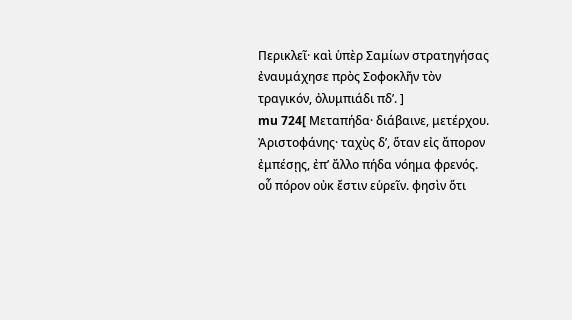Περικλεῖ· καὶ ὑπὲρ Σαμίων στρατηγήσας ἐναυμάχησε πρὸς Σοφοκλῆν τὸν τραγικόν, ὀλυμπιάδι πδʹ. ]
mu 724[ Μεταπήδα· διάβαινε, μετέρχου. Ἀριστοφάνης· ταχὺς δ’, ὅταν εἰς ἄπορον ἐμπέσῃς, ἐπ’ ἄλλο πήδα νόημα φρενός. οὗ πόρον οὐκ ἔστιν εὑρεῖν. φησὶν ὅτι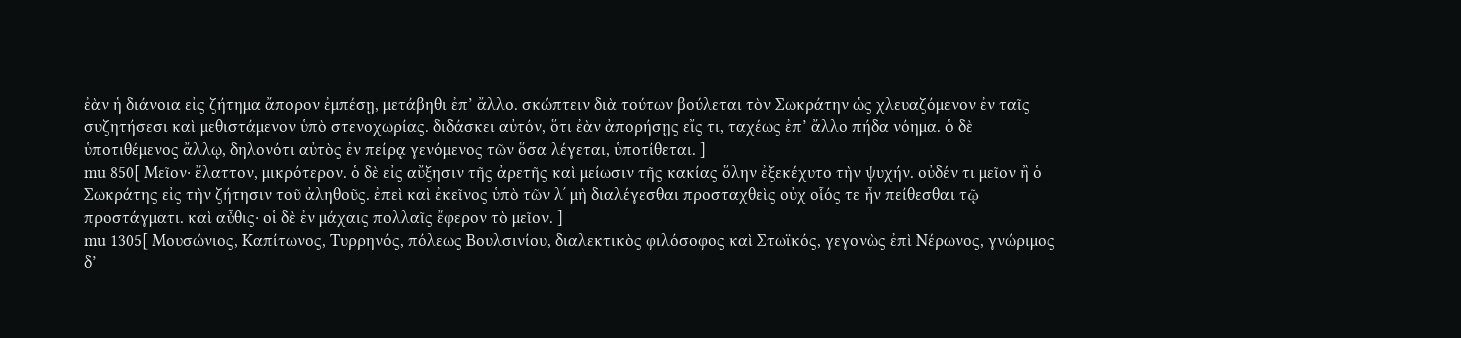ἐὰν ἡ διάνοια εἰς ζήτημα ἄπορον ἐμπέσῃ, μετάβηθι ἐπ’ ἄλλο. σκώπτειν διὰ τούτων βούλεται τὸν Σωκράτην ὡς χλευαζόμενον ἐν ταῖς συζητήσεσι καὶ μεθιστάμενον ὑπὸ στενοχωρίας. διδάσκει αὐτόν, ὅτι ἐὰν ἀπορήσῃς εἴς τι, ταχέως ἐπ’ ἄλλο πήδα νόημα. ὁ δὲ ὑποτιθέμενος ἄλλῳ, δηλονότι αὐτὸς ἐν πείρᾳ γενόμενος τῶν ὅσα λέγεται, ὑποτίθεται. ]
mu 850[ Μεῖον· ἔλαττον, μικρότερον. ὁ δὲ εἰς αὔξησιν τῆς ἀρετῆς καὶ μείωσιν τῆς κακίας ὅλην ἐξεκέχυτο τὴν ψυχήν. οὐδέν τι μεῖον ἢ ὁ Σωκράτης εἰς τὴν ζήτησιν τοῦ ἀληθοῦς. ἐπεὶ καὶ ἐκεῖνος ὑπὸ τῶν λʹ μὴ διαλέγεσθαι προσταχθεὶς οὐχ οἷός τε ἦν πείθεσθαι τῷ προστάγματι. καὶ αὖθις· οἱ δὲ ἐν μάχαις πολλαῖς ἔφερον τὸ μεῖον. ]
mu 1305[ Μουσώνιος, Καπίτωνος, Τυρρηνός, πόλεως Βουλσινίου, διαλεκτικὸς φιλόσοφος καὶ Στωϊκός, γεγονὼς ἐπὶ Νέρωνος, γνώριμος δ’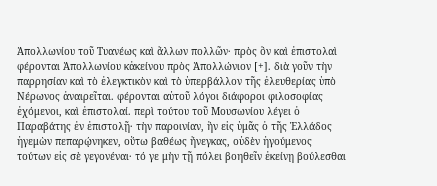Ἀπολλωνίου τοῦ Τυανέως καὶ ἄλλων πολλῶν· πρὸς ὃν καὶ ἐπιστολαὶ φέρονται Ἀπολλωνίου κἀκείνου πρὸς Ἀπολλώνιον [+]. διὰ γοῦν τὴν παρρησίαν καὶ τὸ ἐλεγκτικὸν καὶ τὸ ὑπερβάλλον τῆς ἐλευθερίας ὑπὸ Νέρωνος ἀναιρεῖται. φέρονται αὐτοῦ λόγοι διάφοροι φιλοσοφίας ἐχόμενοι, καὶ ἐπιστολαί. περὶ τούτου τοῦ Μουσωνίου λέγει ὁ Παραβάτης ἐν ἐπιστολῇ· τὴν παροινίαν, ἣν εἰς ὑμᾶς ὁ τῆς Ἑλλάδος ἡγεμὼν πεπαρῴνηκεν, οὕτω βαθέως ἤνεγκας, οὐδὲν ἡγούμενος τούτων εἰς σὲ γεγονέναι· τό γε μὴν τῇ πόλει βοηθεῖν ἐκείνῃ βούλεσθαι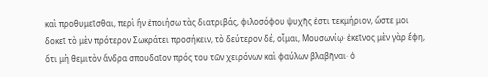καὶ προθυμεῖσθαι, περὶ ἣν ἐποιήσω τὰς διατριβάς, φιλοσόφου ψυχῆς ἐστι τεκμήριον, ὥστε μοι δοκεῖ τὸ μὲν πρότερον Σωκράτει προσήκειν, τὸ δεύτερον δέ, οἶμαι, Μουσωνίῳ· ἐκεῖνος μὲν γὰρ ἔφη, ὅτι μὴ θεμιτὸν ἄνδρα σπουδαῖον πρός του τῶν χειρόνων καὶ φαύλων βλαβῆναι· ὁ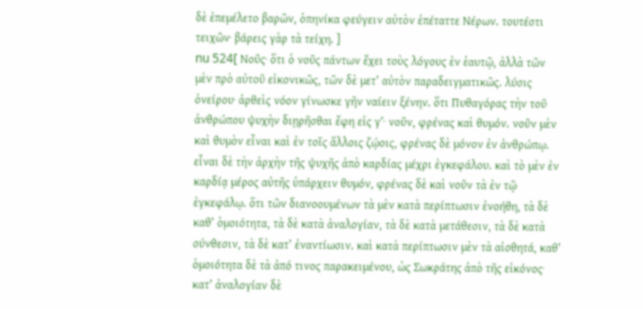δὲ ἐπεμέλετο βαρῶν, ὁπηνίκα φεύγειν αὐτὸν ἐπέταττε Νέρων. τουτέστι τειχῶν· βάρεις γὰρ τὰ τείχη. ]
nu 524[ Νοῦς· ὅτι ὁ νοῦς πάντων ἔχει τοὺς λόγους ἐν ἑαυτῷ, ἀλλὰ τῶν μὲν πρὸ αὐτοῦ εἰκονικῶς, τῶν δὲ μετ’ αὐτὸν παραδειγματικῶς. λύσις ὀνείρου· ἀρθεὶς νόον γίνωσκε γῆν ναίειν ξένην. ὅτι Πυθαγόρας τὴν τοῦ ἀνθρώπου ψυχὴν διῃρῆσθαι ἔφη εἰς γʹ· νοῦν, φρένας καὶ θυμόν. νοῦν μὲν καὶ θυμὸν εἶναι καὶ ἐν τοῖς ἄλλοις ζῴοις, φρένας δὲ μόνον ἐν ἀνθρώπῳ. εἶναι δὲ τὴν ἀρχὴν τῆς ψυχῆς ἀπὸ καρδίας μέχρι ἐγκεφάλου. καὶ τὸ μὲν ἐν καρδίᾳ μέρος αὐτῆς ὑπάρχειν θυμόν, φρένας δὲ καὶ νοῦν τὰ ἐν τῷ ἐγκεφάλῳ. ὅτι τῶν διανοουμένων τὰ μὲν κατὰ περίπτωσιν ἐνοήθη, τὰ δὲ καθ’ ὁμοιότητα, τὰ δὲ κατὰ ἀναλογίαν, τὰ δὲ κατὰ μετάθεσιν, τὰ δὲ κατὰ σύνθεσιν, τὰ δὲ κατ’ ἐναντίωσιν. καὶ κατὰ περίπτωσιν μὲν τὰ αἰσθητά, καθ’ ὁμοιότητα δὲ τὰ ἀπό τινος παρακειμένου, ὡς Σωκράτης ἀπὸ τῆς εἰκόνος· κατ’ ἀναλογίαν δὲ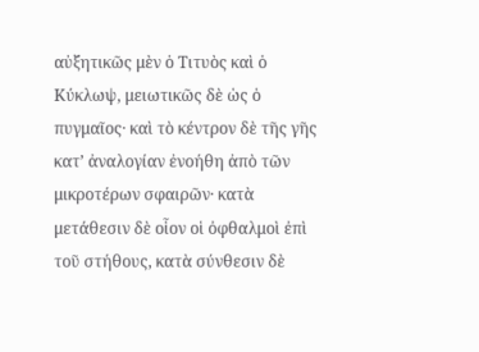αὐξητικῶς μὲν ὁ Τιτυὸς καὶ ὁ Κύκλωψ, μειωτικῶς δὲ ὡς ὁ πυγμαῖος· καὶ τὸ κέντρον δὲ τῆς γῆς κατ’ ἀναλογίαν ἐνοήθη ἀπὸ τῶν μικροτέρων σφαιρῶν· κατὰ μετάθεσιν δὲ οἷον οἱ ὀφθαλμοὶ ἐπὶ τοῦ στήθους, κατὰ σύνθεσιν δὲ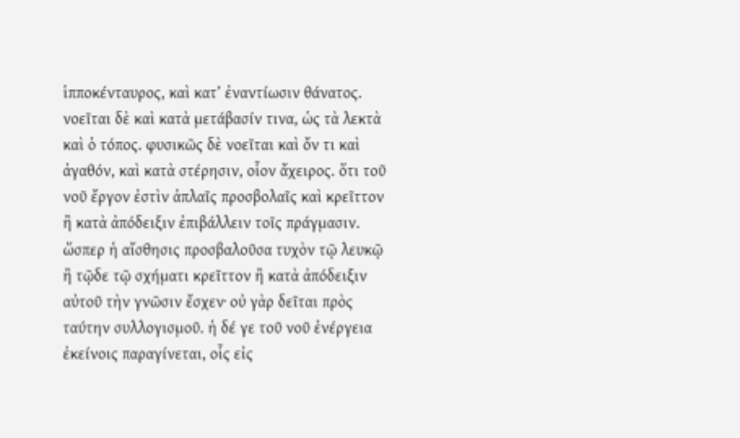ἱπποκένταυρος, καὶ κατ’ ἐναντίωσιν θάνατος. νοεῖται δὲ καὶ κατὰ μετάβασίν τινα, ὡς τὰ λεκτὰ καὶ ὁ τόπος. φυσικῶς δὲ νοεῖται καὶ ὄν τι καὶ ἀγαθόν, καὶ κατὰ στέρησιν, οἷον ἄχειρος. ὅτι τοῦ νοῦ ἔργον ἐστὶν ἁπλαῖς προσβολαῖς καὶ κρεῖττον ἢ κατὰ ἀπόδειξιν ἐπιβάλλειν τοῖς πράγμασιν. ὥσπερ ἡ αἴσθησις προσβαλοῦσα τυχὸν τῷ λευκῷ ἢ τῷδε τῷ σχήματι κρεῖττον ἢ κατὰ ἀπόδειξιν αὐτοῦ τὴν γνῶσιν ἔσχεν· οὐ γὰρ δεῖται πρὸς ταύτην συλλογισμοῦ. ἡ δέ γε τοῦ νοῦ ἐνέργεια ἐκείνοις παραγίνεται, οἷς εἰς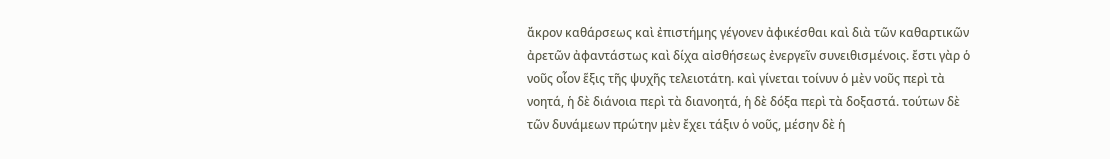ἄκρον καθάρσεως καὶ ἐπιστήμης γέγονεν ἀφικέσθαι καὶ διὰ τῶν καθαρτικῶν ἀρετῶν ἀφαντάστως καὶ δίχα αἰσθήσεως ἐνεργεῖν συνειθισμένοις. ἔστι γὰρ ὁ νοῦς οἷον ἕξις τῆς ψυχῆς τελειοτάτη. καὶ γίνεται τοίνυν ὁ μὲν νοῦς περὶ τὰ νοητά, ἡ δὲ διάνοια περὶ τὰ διανοητά, ἡ δὲ δόξα περὶ τὰ δοξαστά. τούτων δὲ τῶν δυνάμεων πρώτην μὲν ἔχει τάξιν ὁ νοῦς, μέσην δὲ ἡ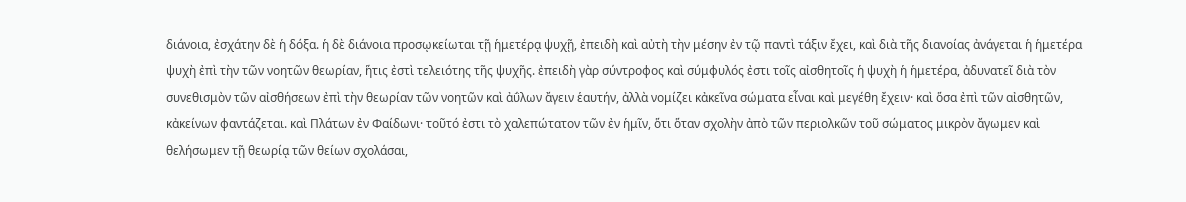διάνοια, ἐσχάτην δὲ ἡ δόξα. ἡ δὲ διάνοια προσῳκείωται τῇ ἡμετέρᾳ ψυχῇ, ἐπειδὴ καὶ αὐτὴ τὴν μέσην ἐν τῷ παντὶ τάξιν ἔχει, καὶ διὰ τῆς διανοίας ἀνάγεται ἡ ἡμετέρα ψυχὴ ἐπὶ τὴν τῶν νοητῶν θεωρίαν, ἥτις ἐστὶ τελειότης τῆς ψυχῆς. ἐπειδὴ γὰρ σύντροφος καὶ σύμφυλός ἐστι τοῖς αἰσθητοῖς ἡ ψυχὴ ἡ ἡμετέρα, ἀδυνατεῖ διὰ τὸν συνεθισμὸν τῶν αἰσθήσεων ἐπὶ τὴν θεωρίαν τῶν νοητῶν καὶ ἀΰλων ἄγειν ἑαυτήν, ἀλλὰ νομίζει κἀκεῖνα σώματα εἶναι καὶ μεγέθη ἔχειν· καὶ ὅσα ἐπὶ τῶν αἰσθητῶν, κἀκείνων φαντάζεται. καὶ Πλάτων ἐν Φαίδωνι· τοῦτό ἐστι τὸ χαλεπώτατον τῶν ἐν ἡμῖν, ὅτι ὅταν σχολὴν ἀπὸ τῶν περιολκῶν τοῦ σώματος μικρὸν ἄγωμεν καὶ θελήσωμεν τῇ θεωρίᾳ τῶν θείων σχολάσαι,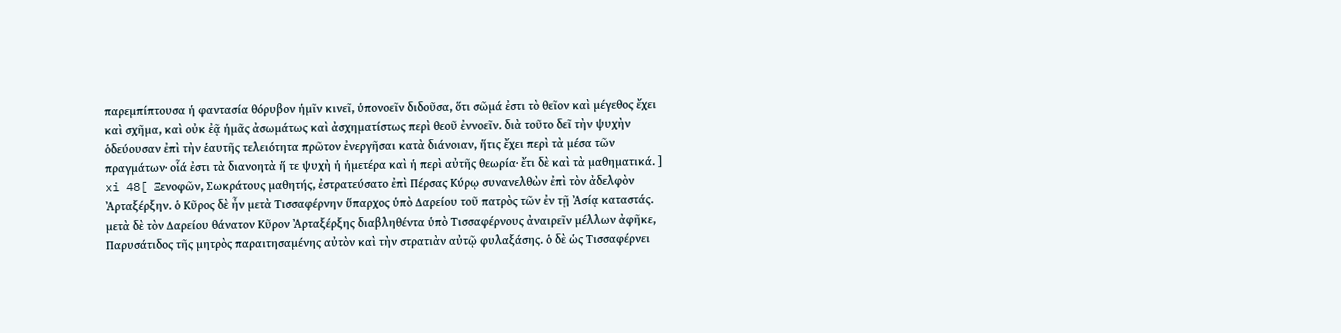παρεμπίπτουσα ἡ φαντασία θόρυβον ἡμῖν κινεῖ, ὑπονοεῖν διδοῦσα, ὅτι σῶμά ἐστι τὸ θεῖον καὶ μέγεθος ἔχει καὶ σχῆμα, καὶ οὐκ ἐᾷ ἡμᾶς ἀσωμάτως καὶ ἀσχηματίστως περὶ θεοῦ ἐννοεῖν. διὰ τοῦτο δεῖ τὴν ψυχὴν ὁδεύουσαν ἐπὶ τὴν ἑαυτῆς τελειότητα πρῶτον ἐνεργῆσαι κατὰ διάνοιαν, ἥτις ἔχει περὶ τὰ μέσα τῶν πραγμάτων· οἷά ἐστι τὰ διανοητὰ ἥ τε ψυχὴ ἡ ἡμετέρα καὶ ἡ περὶ αὐτῆς θεωρία· ἔτι δὲ καὶ τὰ μαθηματικά. ]
xi 48[ Ξενοφῶν, Σωκράτους μαθητής, ἐστρατεύσατο ἐπὶ Πέρσας Κύρῳ συνανελθὼν ἐπὶ τὸν ἀδελφὸν Ἀρταξέρξην. ὁ Κῦρος δὲ ἦν μετὰ Τισσαφέρνην ὕπαρχος ὑπὸ Δαρείου τοῦ πατρὸς τῶν ἐν τῇ Ἀσίᾳ καταστάς. μετὰ δὲ τὸν Δαρείου θάνατον Κῦρον Ἀρταξέρξης διαβληθέντα ὑπὸ Τισσαφέρνους ἀναιρεῖν μέλλων ἀφῆκε, Παρυσάτιδος τῆς μητρὸς παραιτησαμένης αὐτὸν καὶ τὴν στρατιὰν αὐτῷ φυλαξάσης. ὁ δὲ ὡς Τισσαφέρνει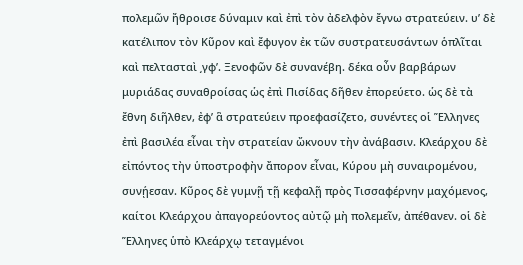πολεμῶν ἤθροισε δύναμιν καὶ ἐπὶ τὸν ἀδελφὸν ἔγνω στρατεύειν. υʹ δὲ κατέλιπον τὸν Κῦρον καὶ ἔφυγον ἐκ τῶν συστρατευσάντων ὁπλῖται καὶ πελτασταὶ ͵γφʹ. Ξενοφῶν δὲ συνανέβη. δέκα οὖν βαρβάρων μυριάδας συναθροίσας ὡς ἐπὶ Πισίδας δῆθεν ἐπορεύετο. ὡς δὲ τὰ ἔθνη διῆλθεν, ἐφ’ ἃ στρατεύειν προεφασίζετο, συνέντες οἱ Ἕλληνες ἐπὶ βασιλέα εἶναι τὴν στρατείαν ὤκνουν τὴν ἀνάβασιν. Κλεάρχου δὲ εἰπόντος τὴν ὑποστροφὴν ἄπορον εἶναι, Κύρου μὴ συναιρομένου, συνῄεσαν. Κῦρος δὲ γυμνῇ τῇ κεφαλῇ πρὸς Τισσαφέρνην μαχόμενος, καίτοι Κλεάρχου ἀπαγορεύοντος αὐτῷ μὴ πολεμεῖν, ἀπέθανεν. οἱ δὲ Ἕλληνες ὑπὸ Κλεάρχῳ τεταγμένοι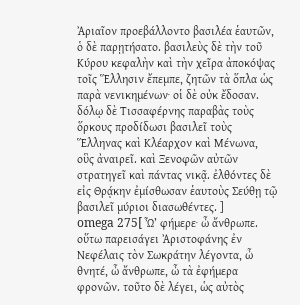Ἀριαῖον προεβάλλοντο βασιλέα ἑαυτῶν, ὁ δὲ παρῃτήσατο. βασιλεὺς δὲ τὴν τοῦ Κύρου κεφαλὴν καὶ τὴν χεῖρα ἀποκόψας τοῖς Ἕλλησιν ἔπεμπε, ζητῶν τὰ ὅπλα ὡς παρὰ νενικημένων· οἱ δὲ οὐκ ἔδοσαν. δόλῳ δὲ Τισσαφέρνης παραβὰς τοὺς ὅρκους προδίδωσι βασιλεῖ τοὺς Ἕλληνας καὶ Κλέαρχον καὶ Μένωνα, οὓς ἀναιρεῖ. καὶ Ξενοφῶν αὐτῶν στρατηγεῖ καὶ πάντας νικᾷ. ἐλθόντες δὲ εἰς Θρᾴκην ἐμίσθωσαν ἑαυτοὺς Σεύθῃ τῷ βασιλεῖ μύριοι διασωθέντες. ]
omega 275[ Ὦ’ φήμερε· ὦ ἄνθρωπε. οὕτω παρεισάγει Ἀριστοφάνης ἐν Νεφέλαις τὸν Σωκράτην λέγοντα, ὦ θνητέ, ὦ ἄνθρωπε, ὦ τὰ ἐφήμερα φρονῶν. τοῦτο δὲ λέγει, ὡς αὐτὸς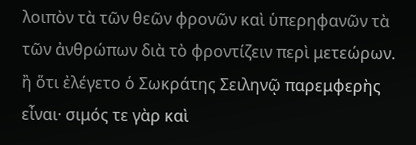λοιπὸν τὰ τῶν θεῶν φρονῶν καὶ ὑπερηφανῶν τὰ τῶν ἀνθρώπων διὰ τὸ φροντίζειν περὶ μετεώρων. ἢ ὅτι ἐλέγετο ὁ Σωκράτης Σειληνῷ παρεμφερὴς εἶναι· σιμός τε γὰρ καὶ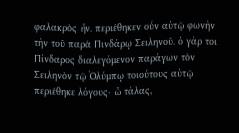φαλακρὸς ἦν. περιέθηκεν οὖν αὐτῷ φωνὴν τὴν τοῦ παρὰ Πινδάρῳ Σειληνοῦ. ὁ γάρ τοι Πίνδαρος διαλεγόμενον παράγων τὸν Σειληνὸν τῷ Ὀλύμπῳ τοιούτους αὐτῷ περιέθηκε λόγους· ὦ τάλας,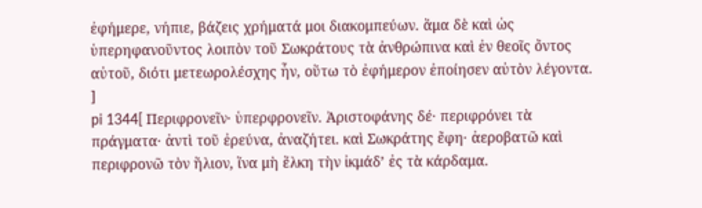ἐφήμερε, νήπιε, βάζεις χρήματά μοι διακομπεύων. ἅμα δὲ καὶ ὡς ὑπερηφανοῦντος λοιπὸν τοῦ Σωκράτους τὰ ἀνθρώπινα καὶ ἐν θεοῖς ὄντος αὐτοῦ, διότι μετεωρολέσχης ἦν, οὕτω τὸ ἐφήμερον ἐποίησεν αὐτὸν λέγοντα. ]
pi 1344[ Περιφρονεῖν· ὑπερφρονεῖν. Ἀριστοφάνης δέ· περιφρόνει τὰ πράγματα· ἀντὶ τοῦ ἐρεύνα, ἀναζήτει. καὶ Σωκράτης ἔφη· ἀεροβατῶ καὶ περιφρονῶ τὸν ἥλιον, ἵνα μὴ ἕλκη τὴν ἰκμάδ’ ἐς τὰ κάρδαμα.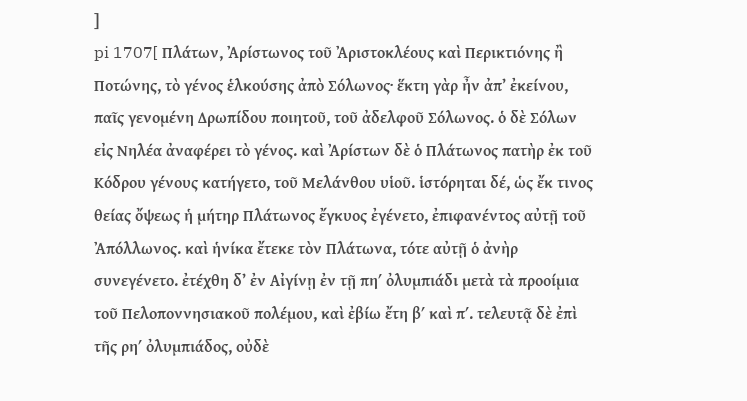]
pi 1707[ Πλάτων, Ἀρίστωνος τοῦ Ἀριστοκλέους καὶ Περικτιόνης ἢ Ποτώνης, τὸ γένος ἑλκούσης ἀπὸ Σόλωνος· ἕκτη γὰρ ἦν ἀπ’ ἐκείνου, παῖς γενομένη Δρωπίδου ποιητοῦ, τοῦ ἀδελφοῦ Σόλωνος. ὁ δὲ Σόλων εἰς Νηλέα ἀναφέρει τὸ γένος. καὶ Ἀρίστων δὲ ὁ Πλάτωνος πατὴρ ἐκ τοῦ Κόδρου γένους κατήγετο, τοῦ Μελάνθου υἱοῦ. ἱστόρηται δέ, ὡς ἔκ τινος θείας ὄψεως ἡ μήτηρ Πλάτωνος ἔγκυος ἐγένετο, ἐπιφανέντος αὐτῇ τοῦ Ἀπόλλωνος. καὶ ἡνίκα ἔτεκε τὸν Πλάτωνα, τότε αὐτῇ ὁ ἀνὴρ συνεγένετο. ἐτέχθη δ’ ἐν Αἰγίνῃ ἐν τῇ πηʹ ὀλυμπιάδι μετὰ τὰ προοίμια τοῦ Πελοποννησιακοῦ πολέμου, καὶ ἐβίω ἔτη βʹ καὶ πʹ. τελευτᾷ δὲ ἐπὶ τῆς ρηʹ ὀλυμπιάδος, οὐδὲ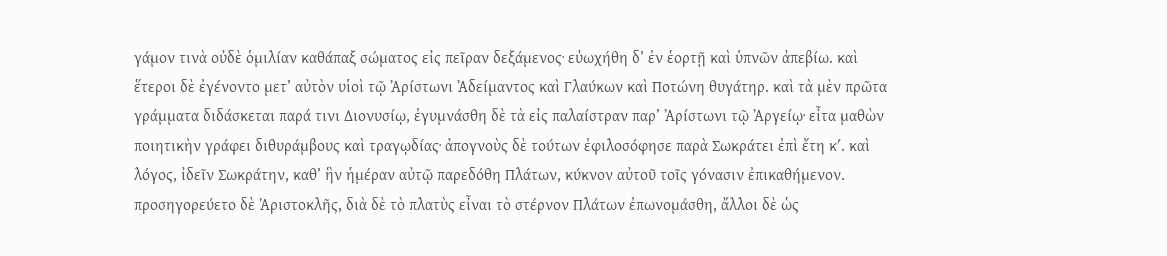γάμον τινὰ οὐδὲ ὁμιλίαν καθάπαξ σώματος εἰς πεῖραν δεξάμενος· εὐωχήθη δ’ ἐν ἑορτῇ καὶ ὑπνῶν ἀπεβίω. καὶ ἕτεροι δὲ ἐγένοντο μετ’ αὐτὸν υἱοὶ τῷ Ἀρίστωνι Ἀδείμαντος καὶ Γλαύκων καὶ Ποτώνη θυγάτηρ. καὶ τὰ μὲν πρῶτα γράμματα διδάσκεται παρά τινι Διονυσίῳ, ἐγυμνάσθη δὲ τὰ εἰς παλαίστραν παρ’ Ἀρίστωνι τῷ Ἀργείῳ· εἶτα μαθὼν ποιητικὴν γράφει διθυράμβους καὶ τραγῳδίας· ἀπογνοὺς δὲ τούτων ἐφιλοσόφησε παρὰ Σωκράτει ἐπὶ ἔτη κʹ. καὶ λόγος, ἰδεῖν Σωκράτην, καθ’ ἣν ἡμέραν αὐτῷ παρεδόθη Πλάτων, κύκνον αὐτοῦ τοῖς γόνασιν ἐπικαθήμενον. προσηγορεύετο δὲ Ἀριστοκλῆς, διὰ δὲ τὸ πλατὺς εἶναι τὸ στέρνον Πλάτων ἐπωνομάσθη, ἄλλοι δὲ ὡς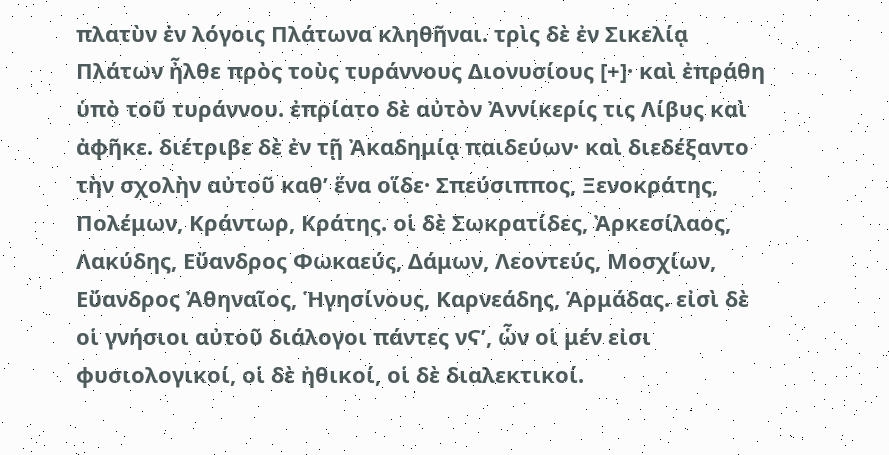πλατὺν ἐν λόγοις Πλάτωνα κληθῆναι. τρὶς δὲ ἐν Σικελίᾳ Πλάτων ἦλθε πρὸς τοὺς τυράννους Διονυσίους [+]· καὶ ἐπράθη ὑπὸ τοῦ τυράννου. ἐπρίατο δὲ αὐτὸν Ἀννίκερίς τις Λίβυς καὶ ἀφῆκε. διέτριβε δὲ ἐν τῇ Ἀκαδημίᾳ παιδεύων· καὶ διεδέξαντο τὴν σχολὴν αὐτοῦ καθ’ ἕνα οἵδε· Σπεύσιππος, Ξενοκράτης, Πολέμων, Κράντωρ, Κράτης. οἱ δὲ Σωκρατίδες, Ἀρκεσίλαος, Λακύδης, Εὔανδρος Φωκαεύς, Δάμων, Λεοντεύς, Μοσχίων, Εὔανδρος Ἀθηναῖος, Ἡγησίνους, Καρνεάδης, Ἁρμάδας. εἰσὶ δὲ οἱ γνήσιοι αὐτοῦ διάλογοι πάντες νϚʹ, ὧν οἱ μέν εἰσι φυσιολογικοί, οἱ δὲ ἠθικοί, οἱ δὲ διαλεκτικοί.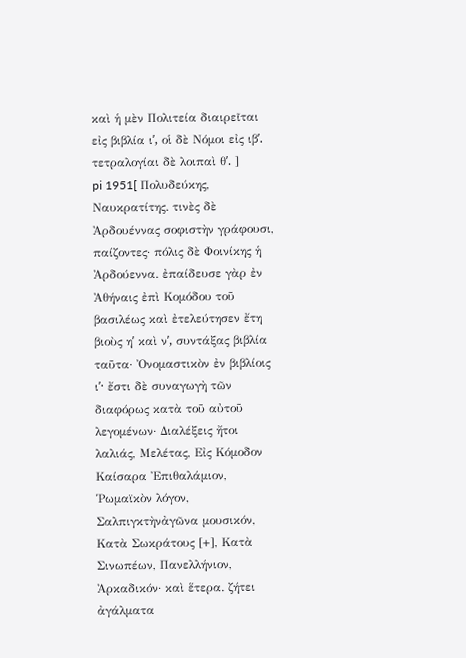καὶ ἡ μὲν Πολιτεία διαιρεῖται εἰς βιβλία ιʹ, οἱ δὲ Νόμοι εἰς ιβʹ. τετραλογίαι δὲ λοιπαὶ θʹ. ]
pi 1951[ Πολυδεύκης, Ναυκρατίτης. τινὲς δὲ Ἀρδουέννας σοφιστὴν γράφουσι, παίζοντες· πόλις δὲ Φοινίκης ἡ Ἀρδούεννα. ἐπαίδευσε γὰρ ἐν Ἀθήναις ἐπὶ Κομόδου τοῦ βασιλέως καὶ ἐτελεύτησεν ἔτη βιοὺς ηʹ καὶ νʹ, συντάξας βιβλία ταῦτα· Ὀνομαστικὸν ἐν βιβλίοις ιʹ· ἔστι δὲ συναγωγὴ τῶν διαφόρως κατὰ τοῦ αὐτοῦ λεγομένων· Διαλέξεις ἤτοι λαλιάς, Μελέτας, Εἰς Κόμοδον Καίσαρα Ἐπιθαλάμιον, Ῥωμαϊκὸν λόγον, Σαλπιγκτὴνἀγῶνα μουσικόν, Κατὰ Σωκράτους [+], Κατὰ Σινωπέων, Πανελλήνιον, Ἀρκαδικόν· καὶ ἕτερα. ζήτει ἀγάλματα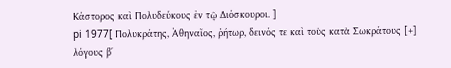Κάστορος καὶ Πολυδεύκους ἐν τῷ Διόσκουροι. ]
pi 1977[ Πολυκράτης, Ἀθηναῖος, ῥήτωρ, δεινός τε καὶ τοὺς κατὰ Σωκράτους [+] λόγους βʹ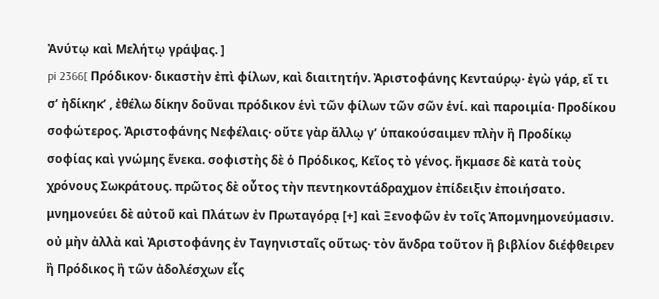Ἀνύτῳ καὶ Μελήτῳ γράψας. ]
pi 2366[ Πρόδικον· δικαστὴν ἐπὶ φίλων, καὶ διαιτητήν. Ἀριστοφάνης Κενταύρῳ· ἐγὼ γάρ, εἴ τι σ’ ἠδίκηκ’ , ἐθέλω δίκην δοῦναι πρόδικον ἑνὶ τῶν φίλων τῶν σῶν ἑνί. καὶ παροιμία· Προδίκου σοφώτερος. Ἀριστοφάνης Νεφέλαις· οὔτε γὰρ ἄλλῳ γ’ ὑπακούσαιμεν πλὴν ἢ Προδίκῳ σοφίας καὶ γνώμης ἕνεκα. σοφιστὴς δὲ ὁ Πρόδικος, Κεῖος τὸ γένος. ἤκμασε δὲ κατὰ τοὺς χρόνους Σωκράτους. πρῶτος δὲ οὗτος τὴν πεντηκοντάδραχμον ἐπίδειξιν ἐποιήσατο. μνημονεύει δὲ αὐτοῦ καὶ Πλάτων ἐν Πρωταγόρᾳ [+] καὶ Ξενοφῶν ἐν τοῖς Ἀπομνημονεύμασιν. οὐ μὴν ἀλλὰ καὶ Ἀριστοφάνης ἐν Ταγηνισταῖς οὕτως· τὸν ἄνδρα τοῦτον ἢ βιβλίον διέφθειρεν ἢ Πρόδικος ἢ τῶν ἀδολέσχων εἷς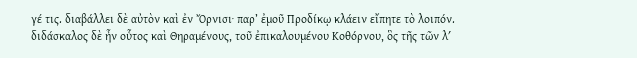γέ τις. διαβάλλει δὲ αὐτὸν καὶ ἐν Ὄρνισι· παρ’ ἐμοῦ Προδίκῳ κλάειν εἴπητε τὸ λοιπόν. διδάσκαλος δὲ ἦν οὗτος καὶ Θηραμένους, τοῦ ἐπικαλουμένου Κοθόρνου, ὃς τῆς τῶν λʹ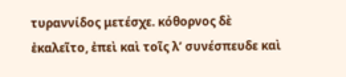τυραννίδος μετέσχε. κόθορνος δὲ ἐκαλεῖτο, ἐπεὶ καὶ τοῖς λʹ συνέσπευδε καὶ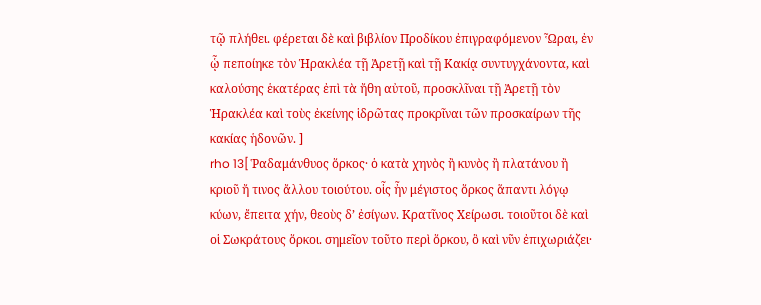τῷ πλήθει. φέρεται δὲ καὶ βιβλίον Προδίκου ἐπιγραφόμενον Ὧραι, ἐν ᾧ πεποίηκε τὸν Ἡρακλέα τῇ Ἀρετῇ καὶ τῇ Κακίᾳ συντυγχάνοντα, καὶ καλούσης ἑκατέρας ἐπὶ τὰ ἤθη αὐτοῦ, προσκλῖναι τῇ Ἀρετῇ τὸν Ἡρακλέα καὶ τοὺς ἐκείνης ἱδρῶτας προκρῖναι τῶν προσκαίρων τῆς κακίας ἡδονῶν. ]
rho 13[ Ῥαδαμάνθυος ὅρκος· ὁ κατὰ χηνὸς ἢ κυνὸς ἢ πλατάνου ἢ κριοῦ ἤ τινος ἄλλου τοιούτου. οἷς ἦν μέγιστος ὅρκος ἅπαντι λόγῳ κύων, ἔπειτα χήν, θεοὺς δ’ ἐσίγων. Κρατῖνος Χείρωσι. τοιοῦτοι δὲ καὶ οἱ Σωκράτους ὅρκοι. σημεῖον τοῦτο περὶ ὅρκου, ὃ καὶ νῦν ἐπιχωριάζει·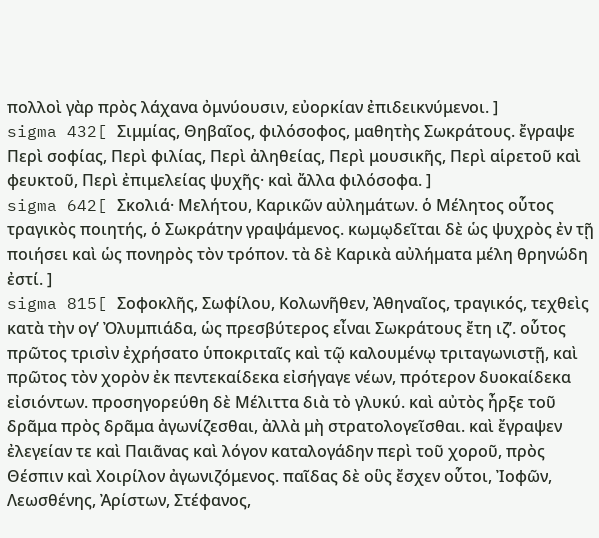πολλοὶ γὰρ πρὸς λάχανα ὀμνύουσιν, εὐορκίαν ἐπιδεικνύμενοι. ]
sigma 432[ Σιμμίας, Θηβαῖος, φιλόσοφος, μαθητὴς Σωκράτους. ἔγραψε Περὶ σοφίας, Περὶ φιλίας, Περὶ ἀληθείας, Περὶ μουσικῆς, Περὶ αἱρετοῦ καὶ φευκτοῦ, Περὶ ἐπιμελείας ψυχῆς· καὶ ἄλλα φιλόσοφα. ]
sigma 642[ Σκολιά· Μελήτου, Καρικῶν αὐλημάτων. ὁ Μέλητος οὗτος τραγικὸς ποιητής, ὁ Σωκράτην γραψάμενος. κωμῳδεῖται δὲ ὡς ψυχρὸς ἐν τῇ ποιήσει καὶ ὡς πονηρὸς τὸν τρόπον. τὰ δὲ Καρικὰ αὐλήματα μέλη θρηνώδη ἐστί. ]
sigma 815[ Σοφοκλῆς, Σωφίλου, Κολωνῆθεν, Ἀθηναῖος, τραγικός, τεχθεὶς κατὰ τὴν ογʹ Ὀλυμπιάδα, ὡς πρεσβύτερος εἶναι Σωκράτους ἔτη ιζʹ. οὗτος πρῶτος τρισὶν ἐχρήσατο ὑποκριταῖς καὶ τῷ καλουμένῳ τριταγωνιστῇ, καὶ πρῶτος τὸν χορὸν ἐκ πεντεκαίδεκα εἰσήγαγε νέων, πρότερον δυοκαίδεκα εἰσιόντων. προσηγορεύθη δὲ Μέλιττα διὰ τὸ γλυκύ. καὶ αὐτὸς ἦρξε τοῦ δρᾶμα πρὸς δρᾶμα ἀγωνίζεσθαι, ἀλλὰ μὴ στρατολογεῖσθαι. καὶ ἔγραψεν ἐλεγείαν τε καὶ Παιᾶνας καὶ λόγον καταλογάδην περὶ τοῦ χοροῦ, πρὸς Θέσπιν καὶ Χοιρίλον ἀγωνιζόμενος. παῖδας δὲ οὓς ἔσχεν οὗτοι, Ἰοφῶν, Λεωσθένης, Ἀρίστων, Στέφανος,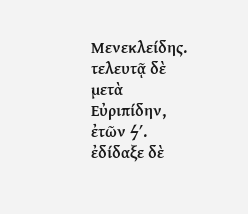Μενεκλείδης. τελευτᾷ δὲ μετὰ Εὐριπίδην, ἐτῶν ϟʹ. ἐδίδαξε δὲ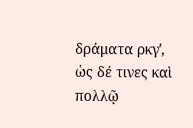δράματα ρκγʹ, ὡς δέ τινες καὶ πολλῷ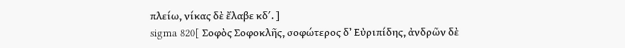πλείω, νίκας δὲ ἔλαβε κδʹ. ]
sigma 820[ Σοφὸς Σοφοκλῆς, σοφώτερος δ’ Εὐριπίδης, ἀνδρῶν δὲ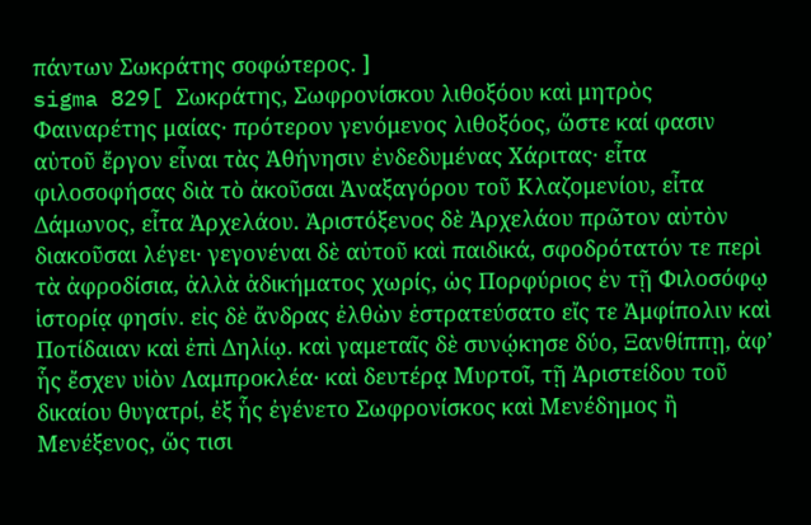πάντων Σωκράτης σοφώτερος. ]
sigma 829[ Σωκράτης, Σωφρονίσκου λιθοξόου καὶ μητρὸς Φαιναρέτης μαίας· πρότερον γενόμενος λιθοξόος, ὥστε καί φασιν αὐτοῦ ἔργον εἶναι τὰς Ἀθήνησιν ἐνδεδυμένας Χάριτας· εἶτα φιλοσοφήσας διὰ τὸ ἀκοῦσαι Ἀναξαγόρου τοῦ Κλαζομενίου, εἶτα Δάμωνος, εἶτα Ἀρχελάου. Ἀριστόξενος δὲ Ἀρχελάου πρῶτον αὐτὸν διακοῦσαι λέγει· γεγονέναι δὲ αὐτοῦ καὶ παιδικά, σφοδρότατόν τε περὶ τὰ ἀφροδίσια, ἀλλὰ ἀδικήματος χωρίς, ὡς Πορφύριος ἐν τῇ Φιλοσόφῳ ἱστορίᾳ φησίν. εἰς δὲ ἄνδρας ἐλθὼν ἐστρατεύσατο εἴς τε Ἀμφίπολιν καὶ Ποτίδαιαν καὶ ἐπὶ Δηλίῳ. καὶ γαμεταῖς δὲ συνῴκησε δύο, Ξανθίππῃ, ἀφ’ ἧς ἔσχεν υἱὸν Λαμπροκλέα· καὶ δευτέρᾳ Μυρτοῖ, τῇ Ἀριστείδου τοῦ δικαίου θυγατρί, ἐξ ἧς ἐγένετο Σωφρονίσκος καὶ Μενέδημος ἢ Μενέξενος, ὥς τισι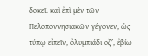δοκεῖ. καὶ ἐπὶ μὲν τῶν Πελοποννησιακῶν γέγονεν, ὡς τύπῳ εἰπεῖν, ὀλυμπιάδι οζʹ, ἐβίω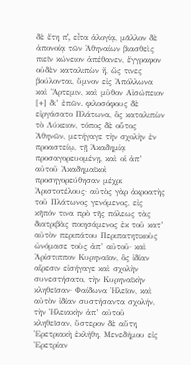δὲ ἔτη πʹ, εἶτα ἀλογίᾳ, μᾶλλον δὲ ἀπονοίᾳ τῶν Ἀθηναίων βιασθεὶς πιεῖν κώνειον ἀπέθανεν, ἔγγραφον οὐδὲν καταλιπὼν ἤ, ὥς τινες βούλονται, ὕμνον εἰς Ἀπόλλωνα καὶ Ἄρτεμιν, καὶ μῦθον Αἰσώπειον [+] δι’ ἐπῶν. φιλοσόφους δὲ εἰργάσατο Πλάτωνα, ὃς καταλιπὼν τὸ Λύκειον, τόπος δὲ οὗτος Ἀθηνῶν, μετήγαγε τὴν σχολὴν ἐν προαστείῳ, τῇ Ἀκαδημίᾳ προσαγορευομένῃ, καὶ οἱ ἀπ’ αὐτοῦ Ἀκαδημαϊκοὶ προσηγορεύθησαν μέχρι Ἀριστοτέλους· αὐτὸς γὰρ ἀκροατὴς τοῦ Πλάτωνος γενόμενος, εἰς κῆπόν τινα πρὸ τῆς πόλεως τὰς διατριβὰς ποιησάμενος ἐκ τοῦ κατ’ αὐτὸν περιπάτου Περιπατητικοὺς ὠνόμασε τοὺς ἀπ’ αὐτοῦ· καὶ Ἀρίστιππον Κυρηναῖον, ὃς ἰδίαν αἵρεσιν εἰσήγαγε καὶ σχολὴν συνεστήσατο, τὴν Κυρηναϊκὴν κληθεῖσαν· Φαίδωνα Ἠλεῖον, καὶ αὐτὸν ἰδίαν συστήσαντα σχολήν, τὴν Ἠλειακὴν ἀπ’ αὐτοῦ κληθεῖσαν, ὕστερον δὲ αὕτη Ἐρετριακὴ ἐκλήθη, Μενεδήμου εἰς Ἐρετρίαν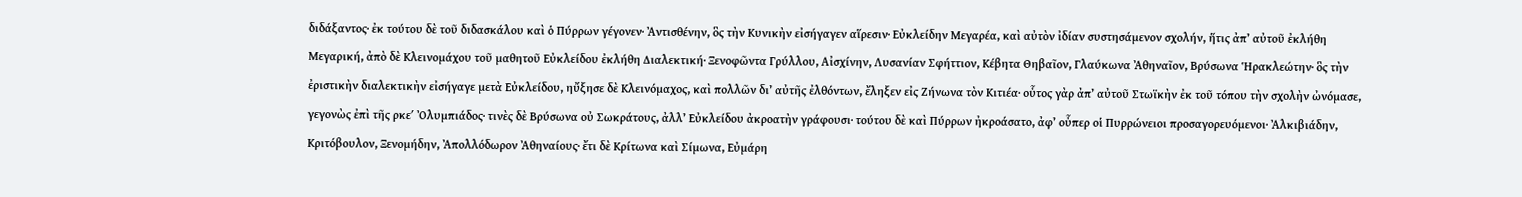διδάξαντος· ἐκ τούτου δὲ τοῦ διδασκάλου καὶ ὁ Πύρρων γέγονεν· Ἀντισθένην, ὃς τὴν Κυνικὴν εἰσήγαγεν αἵρεσιν· Εὐκλείδην Μεγαρέα, καὶ αὐτὸν ἰδίαν συστησάμενον σχολήν, ἥτις ἀπ’ αὐτοῦ ἐκλήθη Μεγαρική, ἀπὸ δὲ Κλεινομάχου τοῦ μαθητοῦ Εὐκλείδου ἐκλήθη Διαλεκτική· Ξενοφῶντα Γρύλλου, Αἰσχίνην, Λυσανίαν Σφήττιον, Κέβητα Θηβαῖον, Γλαύκωνα Ἀθηναῖον, Βρύσωνα Ἡρακλεώτην· ὃς τὴν ἐριστικὴν διαλεκτικὴν εἰσήγαγε μετὰ Εὐκλείδου, ηὔξησε δὲ Κλεινόμαχος, καὶ πολλῶν δι’ αὐτῆς ἐλθόντων, ἔληξεν εἰς Ζήνωνα τὸν Κιτιέα· οὗτος γὰρ ἀπ’ αὐτοῦ Στωϊκὴν ἐκ τοῦ τόπου τὴν σχολὴν ὠνόμασε, γεγονὼς ἐπὶ τῆς ρκεʹ Ὀλυμπιάδος· τινὲς δὲ Βρύσωνα οὐ Σωκράτους, ἀλλ’ Εὐκλείδου ἀκροατὴν γράφουσι· τούτου δὲ καὶ Πύρρων ἠκροάσατο, ἀφ’ οὗπερ οἱ Πυρρώνειοι προσαγορευόμενοι· Ἀλκιβιάδην, Κριτόβουλον, Ξενομήδην, Ἀπολλόδωρον Ἀθηναίους· ἔτι δὲ Κρίτωνα καὶ Σίμωνα, Εὐμάρη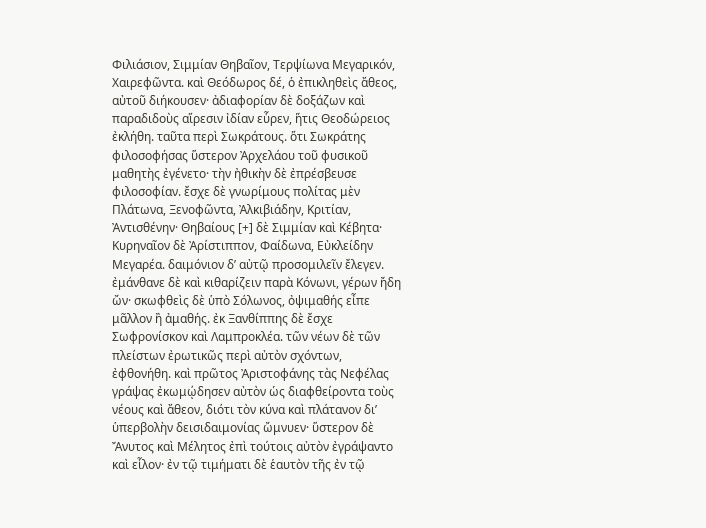Φιλιάσιον, Σιμμίαν Θηβαῖον, Τερψίωνα Μεγαρικόν, Χαιρεφῶντα. καὶ Θεόδωρος δέ, ὁ ἐπικληθεὶς ἄθεος, αὐτοῦ διήκουσεν· ἀδιαφορίαν δὲ δοξάζων καὶ παραδιδοὺς αἵρεσιν ἰδίαν εὗρεν, ἥτις Θεοδώρειος ἐκλήθη. ταῦτα περὶ Σωκράτους. ὅτι Σωκράτης φιλοσοφήσας ὕστερον Ἀρχελάου τοῦ φυσικοῦ μαθητὴς ἐγένετο· τὴν ἠθικὴν δὲ ἐπρέσβευσε φιλοσοφίαν. ἔσχε δὲ γνωρίμους πολίτας μὲν Πλάτωνα, Ξενοφῶντα, Ἀλκιβιάδην, Κριτίαν, Ἀντισθένην· Θηβαίους [+] δὲ Σιμμίαν καὶ Κέβητα· Κυρηναῖον δὲ Ἀρίστιππον, Φαίδωνα, Εὐκλείδην Μεγαρέα. δαιμόνιον δ’ αὐτῷ προσομιλεῖν ἔλεγεν. ἐμάνθανε δὲ καὶ κιθαρίζειν παρὰ Κόνωνι, γέρων ἤδη ὤν· σκωφθεὶς δὲ ὑπὸ Σόλωνος, ὀψιμαθής εἶπε μᾶλλον ἢ ἀμαθής. ἐκ Ξανθίππης δὲ ἔσχε Σωφρονίσκον καὶ Λαμπροκλέα. τῶν νέων δὲ τῶν πλείστων ἐρωτικῶς περὶ αὐτὸν σχόντων, ἐφθονήθη. καὶ πρῶτος Ἀριστοφάνης τὰς Νεφέλας γράψας ἐκωμῴδησεν αὐτὸν ὡς διαφθείροντα τοὺς νέους καὶ ἄθεον, διότι τὸν κύνα καὶ πλάτανον δι’ ὑπερβολὴν δεισιδαιμονίας ὤμνυεν· ὕστερον δὲ Ἄνυτος καὶ Μέλητος ἐπὶ τούτοις αὐτὸν ἐγράψαντο καὶ εἷλον· ἐν τῷ τιμήματι δὲ ἑαυτὸν τῆς ἐν τῷ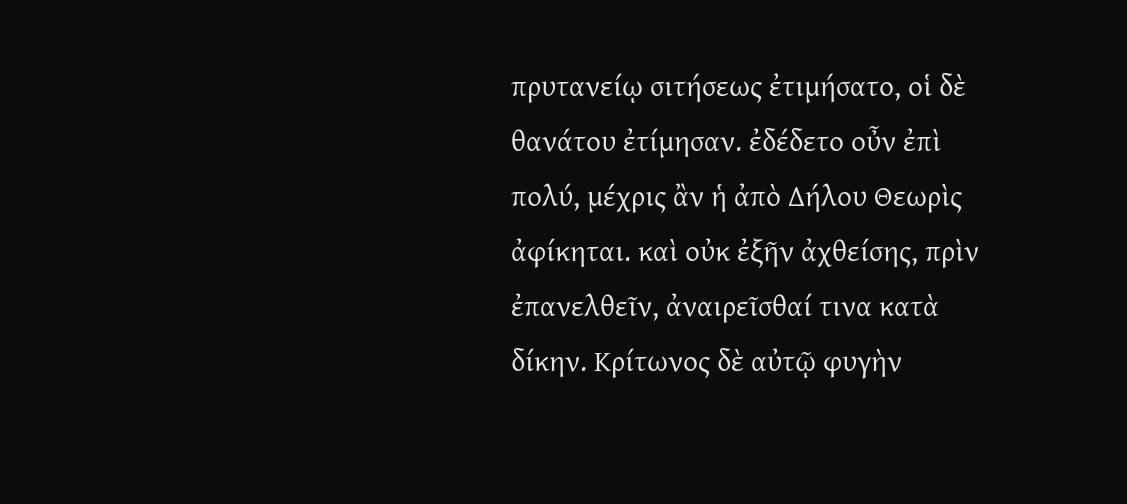πρυτανείῳ σιτήσεως ἐτιμήσατο, οἱ δὲ θανάτου ἐτίμησαν. ἐδέδετο οὖν ἐπὶ πολύ, μέχρις ἂν ἡ ἀπὸ Δήλου Θεωρὶς ἀφίκηται. καὶ οὐκ ἐξῆν ἀχθείσης, πρὶν ἐπανελθεῖν, ἀναιρεῖσθαί τινα κατὰ δίκην. Κρίτωνος δὲ αὐτῷ φυγὴν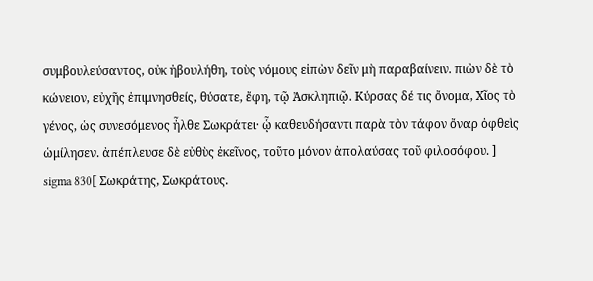συμβουλεύσαντος, οὐκ ἠβουλήθη, τοὺς νόμους εἰπὼν δεῖν μὴ παραβαίνειν. πιὼν δὲ τὸ κώνειον, εὐχῆς ἐπιμνησθείς, θύσατε, ἔφη, τῷ Ἀσκληπιῷ. Κύρσας δέ τις ὄνομα, Χῖος τὸ γένος, ὡς συνεσόμενος ἦλθε Σωκράτει· ᾧ καθευδήσαντι παρὰ τὸν τάφον ὄναρ ὀφθεὶς ὡμίλησεν. ἀπέπλευσε δὲ εὐθὺς ἐκεῖνος, τοῦτο μόνον ἀπολαύσας τοῦ φιλοσόφου. ]
sigma 830[ Σωκράτης, Σωκράτους.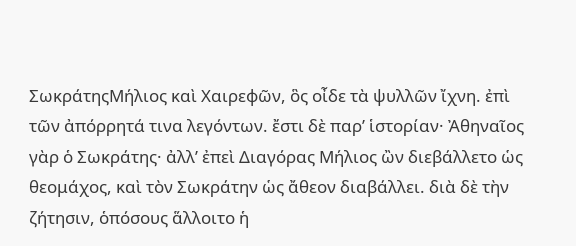ΣωκράτηςΜήλιος καὶ Χαιρεφῶν, ὃς οἶδε τὰ ψυλλῶν ἴχνη. ἐπὶ τῶν ἀπόρρητά τινα λεγόντων. ἔστι δὲ παρ’ ἱστορίαν· Ἀθηναῖος γὰρ ὁ Σωκράτης· ἀλλ’ ἐπεὶ Διαγόρας Μήλιος ὢν διεβάλλετο ὡς θεομάχος, καὶ τὸν Σωκράτην ὡς ἄθεον διαβάλλει. διὰ δὲ τὴν ζήτησιν, ὁπόσους ἅλλοιτο ἡ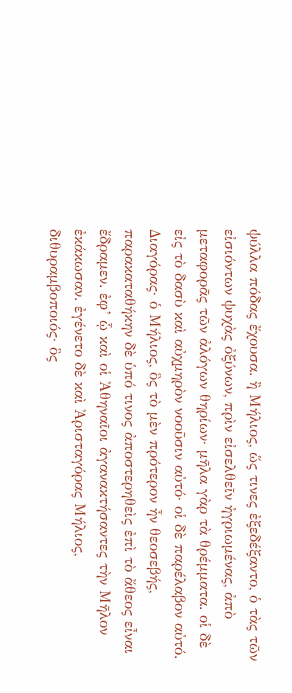ψύλλα πόδας ἔχουσα. ἢ Μήλιος, ὥς τινες ἐξεδέξαντο, ὁ τὰς τῶν εἰσιόντων ψυχὰς ὀξύνων, πρὶν εἰσελθεῖν ἠγριωμένας, ἀπὸ μεταφορᾶς τῶν ἀλόγων θηρίων· μῆλα γὰρ τὰ θρέμματα. οἱ δὲ εἰς τὸ δασὺ καὶ αὐχμηρὸν νοοῦσιν αὐτό· οἱ δὲ παρέλαβον αὐτό. Διαγόρας· ὁ Μήλιος, ὃς τὸ μὲν πρότερον ἦν θεοσεβής, παρακαταθήκην δὲ ὑπό τινος ἀποστερηθεὶς ἐπὶ τὸ ἄθεος εἶναι ἔδραμεν. ἐφ’ ᾧ καὶ οἱ Ἀθηναῖοι ἀγανακτήσαντες τὴν Μῆλον ἐκάκωσαν. ἐγένετο δὲ καὶ Ἀρισταγόρας Μήλιος, διθυραμβοποιός· ὃς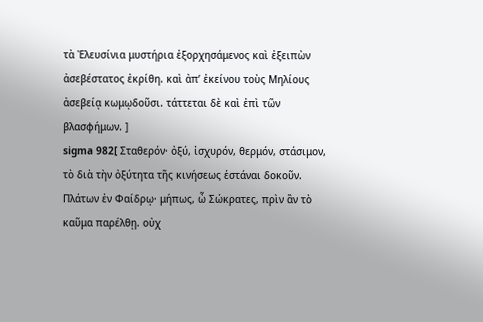τὰ Ἐλευσίνια μυστήρια ἐξορχησάμενος καὶ ἐξειπὼν ἀσεβέστατος ἐκρίθη. καὶ ἀπ’ ἐκείνου τοὺς Μηλίους ἀσεβείᾳ κωμῳδοῦσι. τάττεται δὲ καὶ ἐπὶ τῶν βλασφήμων. ]
sigma 982[ Σταθερόν· ὀξύ, ἰσχυρόν, θερμόν, στάσιμον, τὸ διὰ τὴν ὀξύτητα τῆς κινήσεως ἑστάναι δοκοῦν. Πλάτων ἐν Φαίδρῳ· μήπως, ὦ Σώκρατες, πρὶν ἂν τὸ καῦμα παρέλθῃ. οὐχ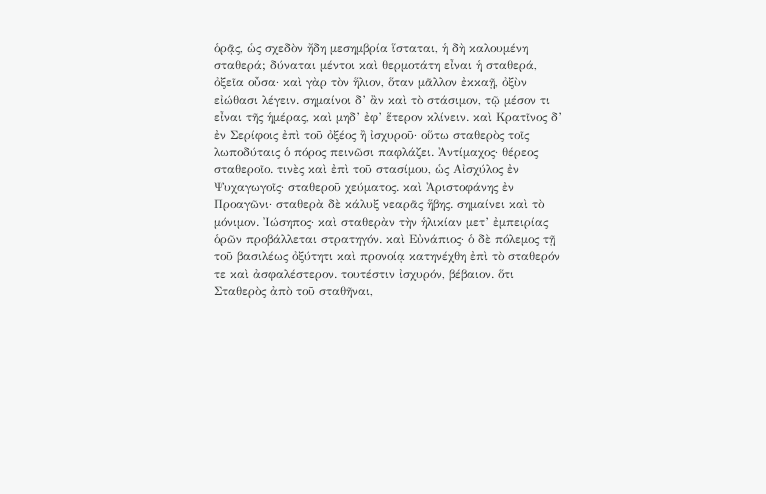ὁρᾷς, ὡς σχεδὸν ἤδη μεσημβρία ἵσταται, ἡ δὴ καλουμένη σταθερά; δύναται μέντοι καὶ θερμοτάτη εἶναι ἡ σταθερά, ὀξεῖα οὖσα· καὶ γὰρ τὸν ἥλιον, ὅταν μᾶλλον ἐκκαῇ, ὀξὺν εἰώθασι λέγειν. σημαίνοι δ’ ἂν καὶ τὸ στάσιμον, τῷ μέσον τι εἶναι τῆς ἡμέρας, καὶ μηδ’ ἐφ’ ἕτερον κλίνειν. καὶ Κρατῖνος δ’ ἐν Σερίφοις ἐπὶ τοῦ ὀξέος ἢ ἰσχυροῦ· οὕτω σταθερὸς τοῖς λωποδύταις ὁ πόρος πεινῶσι παφλάζει. Ἀντίμαχος· θέρεος σταθεροῖο. τινὲς καὶ ἐπὶ τοῦ στασίμου, ὡς Αἰσχύλος ἐν Ψυχαγωγοῖς· σταθεροῦ χεύματος. καὶ Ἀριστοφάνης ἐν Προαγῶνι· σταθερὰ δὲ κάλυξ νεαρᾶς ἥβης. σημαίνει καὶ τὸ μόνιμον. Ἰώσηπος· καὶ σταθερὰν τὴν ἡλικίαν μετ’ ἐμπειρίας ὁρῶν προβάλλεται στρατηγόν. καὶ Εὐνάπιος· ὁ δὲ πόλεμος τῇ τοῦ βασιλέως ὀξύτητι καὶ προνοίᾳ κατηνέχθη ἐπὶ τὸ σταθερόν τε καὶ ἀσφαλέστερον. τουτέστιν ἰσχυρόν, βέβαιον. ὅτι Σταθερὸς ἀπὸ τοῦ σταθῆναι,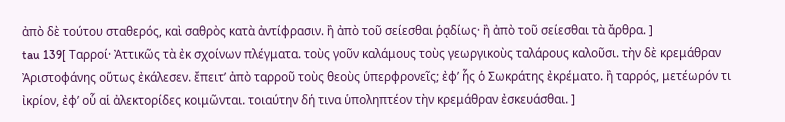ἀπὸ δὲ τούτου σταθερός, καὶ σαθρὸς κατὰ ἀντίφρασιν. ἢ ἀπὸ τοῦ σείεσθαι ῥᾳδίως· ἢ ἀπὸ τοῦ σείεσθαι τὰ ἄρθρα. ]
tau 139[ Ταρροί· Ἀττικῶς τὰ ἐκ σχοίνων πλέγματα. τοὺς γοῦν καλάμους τοὺς γεωργικοὺς ταλάρους καλοῦσι. τὴν δὲ κρεμάθραν Ἀριστοφάνης οὕτως ἐκάλεσεν. ἔπειτ’ ἀπὸ ταρροῦ τοὺς θεοὺς ὑπερφρονεῖς; ἐφ’ ἧς ὁ Σωκράτης ἐκρέματο. ἢ ταρρός, μετέωρόν τι ἰκρίον, ἐφ’ οὗ αἱ ἀλεκτορίδες κοιμῶνται. τοιαύτην δή τινα ὑποληπτέον τὴν κρεμάθραν ἐσκευάσθαι. ]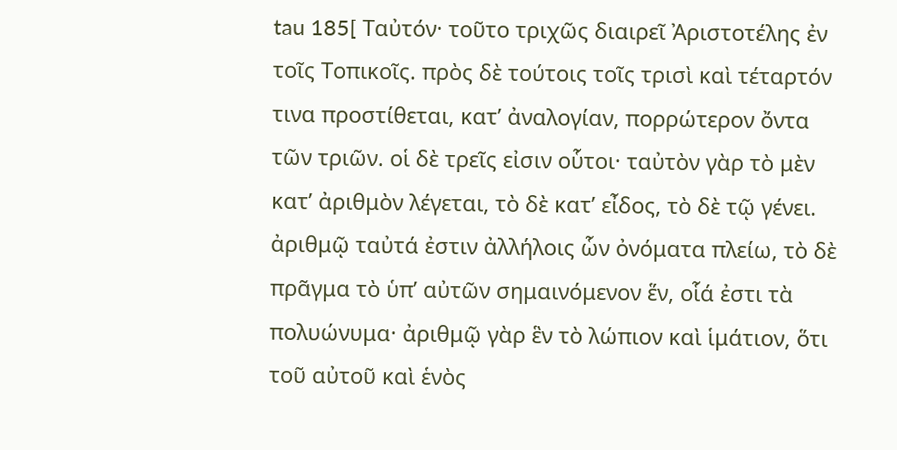tau 185[ Ταὐτόν· τοῦτο τριχῶς διαιρεῖ Ἀριστοτέλης ἐν τοῖς Τοπικοῖς. πρὸς δὲ τούτοις τοῖς τρισὶ καὶ τέταρτόν τινα προστίθεται, κατ’ ἀναλογίαν, πορρώτερον ὄντα τῶν τριῶν. οἱ δὲ τρεῖς εἰσιν οὗτοι· ταὐτὸν γὰρ τὸ μὲν κατ’ ἀριθμὸν λέγεται, τὸ δὲ κατ’ εἶδος, τὸ δὲ τῷ γένει. ἀριθμῷ ταὐτά ἐστιν ἀλλήλοις ὧν ὀνόματα πλείω, τὸ δὲ πρᾶγμα τὸ ὑπ’ αὐτῶν σημαινόμενον ἕν, οἷά ἐστι τὰ πολυώνυμα· ἀριθμῷ γὰρ ἓν τὸ λώπιον καὶ ἱμάτιον, ὅτι τοῦ αὐτοῦ καὶ ἑνὸς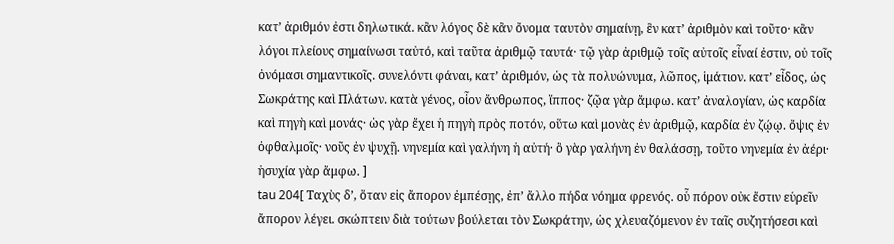κατ’ ἀριθμόν ἐστι δηλωτικά. κἂν λόγος δὲ κἂν ὄνομα ταυτὸν σημαίνῃ, ἓν κατ’ ἀριθμὸν καὶ τοῦτο· κἂν λόγοι πλείους σημαίνωσι ταὐτό, καὶ ταῦτα ἀριθμῷ ταυτά· τῷ γὰρ ἀριθμῷ τοῖς αὐτοῖς εἶναί ἐστιν, οὐ τοῖς ὀνόμασι σημαντικοῖς. συνελόντι φάναι, κατ’ ἀριθμόν, ὡς τὰ πολυώνυμα, λῶπος, ἱμάτιον. κατ’ εἶδος, ὡς Σωκράτης καὶ Πλάτων. κατὰ γένος, οἷον ἄνθρωπος, ἵππος· ζῷα γὰρ ἄμφω. κατ’ ἀναλογίαν, ὡς καρδία καὶ πηγὴ καὶ μονάς· ὡς γὰρ ἔχει ἡ πηγὴ πρὸς ποτόν, οὕτω καὶ μονὰς ἐν ἀριθμῷ, καρδία ἐν ζῴῳ. ὄψις ἐν ὀφθαλμοῖς· νοῦς ἐν ψυχῇ. νηνεμία καὶ γαλήνη ἡ αὐτή· ὃ γὰρ γαλήνη ἐν θαλάσσῃ, τοῦτο νηνεμία ἐν ἀέρι· ἡσυχία γὰρ ἄμφω. ]
tau 204[ Ταχὺς δ’, ὅταν εἰς ἄπορον ἐμπέσῃς, ἐπ’ ἄλλο πήδα νόημα φρενός. οὗ πόρον οὐκ ἔστιν εὑρεῖν ἄπορον λέγει. σκώπτειν διὰ τούτων βούλεται τὸν Σωκράτην, ὡς χλευαζόμενον ἐν ταῖς συζητήσεσι καὶ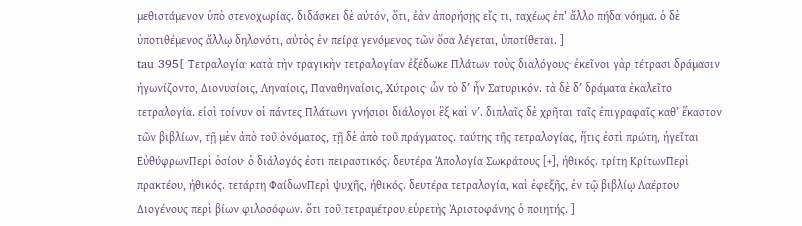μεθιστάμενον ὑπὸ στενοχωρίας. διδάσκει δὲ αὐτόν, ὅτι, ἐὰν ἀπορήσῃς εἴς τι, ταχέως ἐπ’ ἄλλο πήδα νόημα. ὁ δὲ ὑποτιθέμενος ἄλλῳ δηλονότι, αὐτὸς ἐν πείρᾳ γενόμενος τῶν ὅσα λέγεται, ὑποτίθεται. ]
tau 395[ Τετραλογία· κατὰ τὴν τραγικὴν τετραλογίαν ἐξέδωκε Πλάτων τοὺς διαλόγους· ἐκεῖνοι γὰρ τέτρασι δράμασιν ἠγωνίζοντο, Διονυσίοις, Ληναίοις, Παναθηναίοις, Χύτροις· ὧν τὸ δʹ ἦν Σατυρικόν. τὰ δὲ δʹ δράματα ἐκαλεῖτο τετραλογία. εἰσὶ τοίνυν οἱ πάντες Πλάτωνι γνήσιοι διάλογοι ἓξ καὶ νʹ. διπλαῖς δὲ χρῆται ταῖς ἐπιγραφαῖς καθ’ ἕκαστον τῶν βιβλίων, τῇ μὲν ἀπὸ τοῦ ὀνόματος, τῇ δὲ ἀπὸ τοῦ πράγματος. ταύτης τῆς τετραλογίας, ἥτις ἐστὶ πρώτη, ἡγεῖται ΕὐθύφρωνΠερὶ ὁσίου· ὁ διάλογός ἐστι πειραστικός. δευτέρα Ἀπολογία Σωκράτους [+], ἠθικός. τρίτη ΚρίτωνΠερὶ πρακτέου, ἠθικός. τετάρτη ΦαίδωνΠερὶ ψυχῆς, ἠθικός. δευτέρα τετραλογία, καὶ ἐφεξῆς, ἐν τῷ βιβλίῳ Λαέρτου Διογένους περὶ βίων φιλοσόφων. ὅτι τοῦ τετραμέτρου εὑρετὴς Ἀριστοφάνης ὁ ποιητής. ]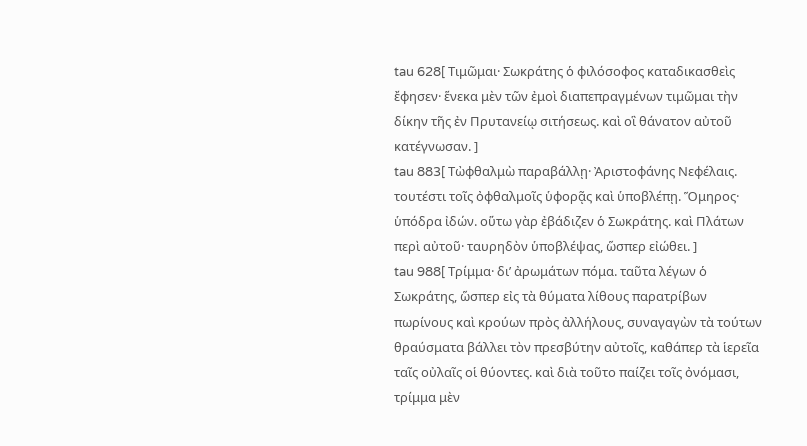tau 628[ Τιμῶμαι· Σωκράτης ὁ φιλόσοφος καταδικασθεὶς ἔφησεν· ἕνεκα μὲν τῶν ἐμοὶ διαπεπραγμένων τιμῶμαι τὴν δίκην τῆς ἐν Πρυτανείῳ σιτήσεως. καὶ οἳ θάνατον αὐτοῦ κατέγνωσαν. ]
tau 883[ Τὠφθαλμὼ παραβάλλῃ· Ἀριστοφάνης Νεφέλαις. τουτέστι τοῖς ὀφθαλμοῖς ὑφορᾷς καὶ ὑποβλέπῃ. Ὅμηρος· ὑπόδρα ἰδών. οὕτω γὰρ ἐβάδιζεν ὁ Σωκράτης. καὶ Πλάτων περὶ αὐτοῦ· ταυρηδὸν ὑποβλέψας, ὥσπερ εἰώθει. ]
tau 988[ Τρίμμα· δι’ ἀρωμάτων πόμα. ταῦτα λέγων ὁ Σωκράτης, ὥσπερ εἰς τὰ θύματα λίθους παρατρίβων πωρίνους καὶ κρούων πρὸς ἀλλήλους, συναγαγὼν τὰ τούτων θραύσματα βάλλει τὸν πρεσβύτην αὐτοῖς, καθάπερ τὰ ἱερεῖα ταῖς οὐλαῖς οἱ θύοντες. καὶ διὰ τοῦτο παίζει τοῖς ὀνόμασι, τρίμμα μὲν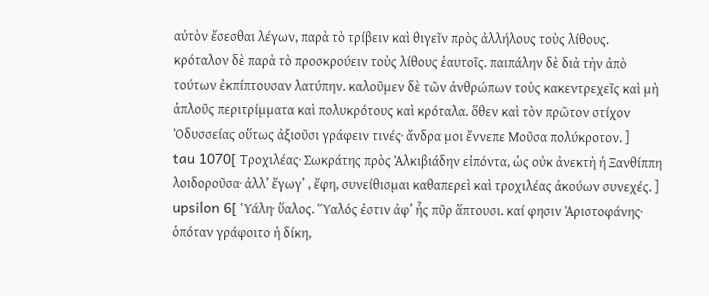αὐτὸν ἔσεσθαι λέγων, παρὰ τὸ τρίβειν καὶ θιγεῖν πρὸς ἀλλήλους τοὺς λίθους. κρόταλον δὲ παρὰ τὸ προσκρούειν τοὺς λίθους ἑαυτοῖς. παιπάλην δὲ διὰ τὴν ἀπὸ τούτων ἐκπίπτουσαν λατύπην. καλοῦμεν δὲ τῶν ἀνθρώπων τοὺς κακεντρεχεῖς καὶ μὴ ἁπλοῦς περιτρίμματα καὶ πολυκρότους καὶ κρόταλα. ὅθεν καὶ τὸν πρῶτον στίχον Ὀδυσσείας οὕτως ἀξιοῦσι γράφειν τινές· ἄνδρα μοι ἔννεπε Μοῦσα πολύκροτον. ]
tau 1070[ Τροχιλέας· Σωκράτης πρὸς Ἀλκιβιάδην εἰπόντα, ὡς οὐκ ἀνεκτὴ ἡ Ξανθίππη λοιδοροῦσα· ἀλλ’ ἔγωγ’ , ἔφη, συνείθισμαι καθαπερεὶ καὶ τροχιλέας ἀκούων συνεχές. ]
upsilon 6[ Ὑάλη· ὕαλος. Ὕαλός ἐστιν ἀφ’ ἧς πῦρ ἅπτουσι. καί φησιν Ἀριστοφάνης· ὁπόταν γράφοιτο ἡ δίκη,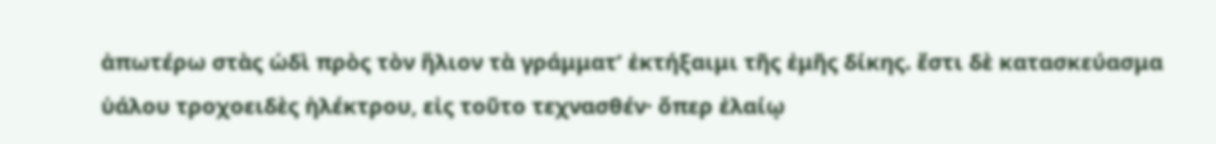ἀπωτέρω στὰς ὡδὶ πρὸς τὸν ἥλιον τὰ γράμματ’ ἐκτήξαιμι τῆς ἐμῆς δίκης. ἔστι δὲ κατασκεύασμα ὑάλου τροχοειδὲς ἠλέκτρου, εἰς τοῦτο τεχνασθέν· ὅπερ ἐλαίῳ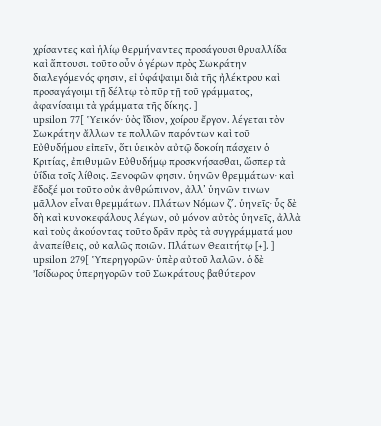χρίσαντες καὶ ἡλίῳ θερμήναντες προσάγουσι θρυαλλίδα καὶ ἅπτουσι. τοῦτο οὖν ὁ γέρων πρὸς Σωκράτην διαλεγόμενός φησιν, εἰ ὑφάψαιμι διὰ τῆς ἠλέκτρου καὶ προσαγάγοιμι τῇ δέλτῳ τὸ πῦρ τῇ τοῦ γράμματος, ἀφανίσαιμι τὰ γράμματα τῆς δίκης. ]
upsilon 77[ Ὑεικόν· ὑὸς ἴδιον, χοίρου ἔργον. λέγεται τὸν Σωκράτην ἄλλων τε πολλῶν παρόντων καὶ τοῦ Εὐθυδήμου εἰπεῖν, ὅτι ὑεικὸν αὐτῷ δοκοίη πάσχειν ὁ Κριτίας, ἐπιθυμῶν Εὐθυδήμῳ προσκνήσασθαι, ὥσπερ τὰ ὑΐδια τοῖς λίθοις. Ξενοφῶν φησιν. ὑηνῶν θρεμμάτων· καὶ ἔδοξέ μοι τοῦτο οὐκ ἀνθρώπινον, ἀλλ’ ὑηνῶν τινων μᾶλλον εἶναι θρεμμάτων. Πλάτων Νόμων ζʹ. ὑηνεῖς· ὗς δὲ δὴ καὶ κυνοκεφάλους λέγων, οὐ μόνον αὐτὸς ὑηνεῖς, ἀλλὰ καὶ τοὺς ἀκούοντας τοῦτο δρᾶν πρὸς τὰ συγγράμματά μου ἀναπείθεις, οὐ καλῶς ποιῶν. Πλάτων Θεαιτήτῳ [+]. ]
upsilon 279[ Ὑπερηγορῶν· ὑπὲρ αὐτοῦ λαλῶν. ὁ δὲ Ἰσίδωρος ὑπερηγορῶν τοῦ Σωκράτους βαθύτερον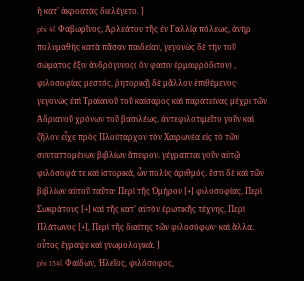ἢ κατ’ ἀκροατὰς διελέγετο. ]
phi 4[ Φαβωρῖνος, Ἀρλεάτου τῆς ἐν Γαλλίᾳ πόλεως, ἀνὴρ πολυμαθὴς κατὰ πᾶσαν παιδείαν, γεγονὼς δὲ τὴν τοῦ σώματος ἕξιν ἀνδρόγυνος( ὅν φασιν ἑρμαφρόδιτον) , φιλοσοφίας μεστός, ῥητορικῇ δὲ μᾶλλον ἐπιθέμενος· γεγονὼς ἐπὶ Τραϊανοῦ τοῦ καίσαρος καὶ παρατείνας μέχρι τῶν Ἀδριανοῦ χρόνων τοῦ βασιλέως. ἀντεφιλοτιμεῖτο γοῦν καὶ ζῆλον εἶχε πρὸς Πλούταρχον τὸν Χαιρωνέα εἰς τὸ τῶν συνταττομένων βιβλίων ἄπειρον. γέγραπται γοῦν αὐτῷ φιλόσοφά τε καὶ ἱστορικά, ὧν πολὺς ἀριθμός. ἔστι δὲ καὶ τῶν βιβλίων αὐτοῦ ταῦτα· Περὶ τῆς Ὁμήρου [+] φιλοσοφίας, Περὶ Σωκράτους [+] καὶ τῆς κατ’ αὐτὸν ἐρωτικῆς τέχνης, Περὶ Πλάτωνος [+], Περὶ τῆς διαίτης τῶν φιλοσόφων· καὶ ἄλλα. οὗτος ἔγραψε καὶ γνωμολογικά. ]
phi 154[ Φαίδων, Ἠλεῖος, φιλόσοφος,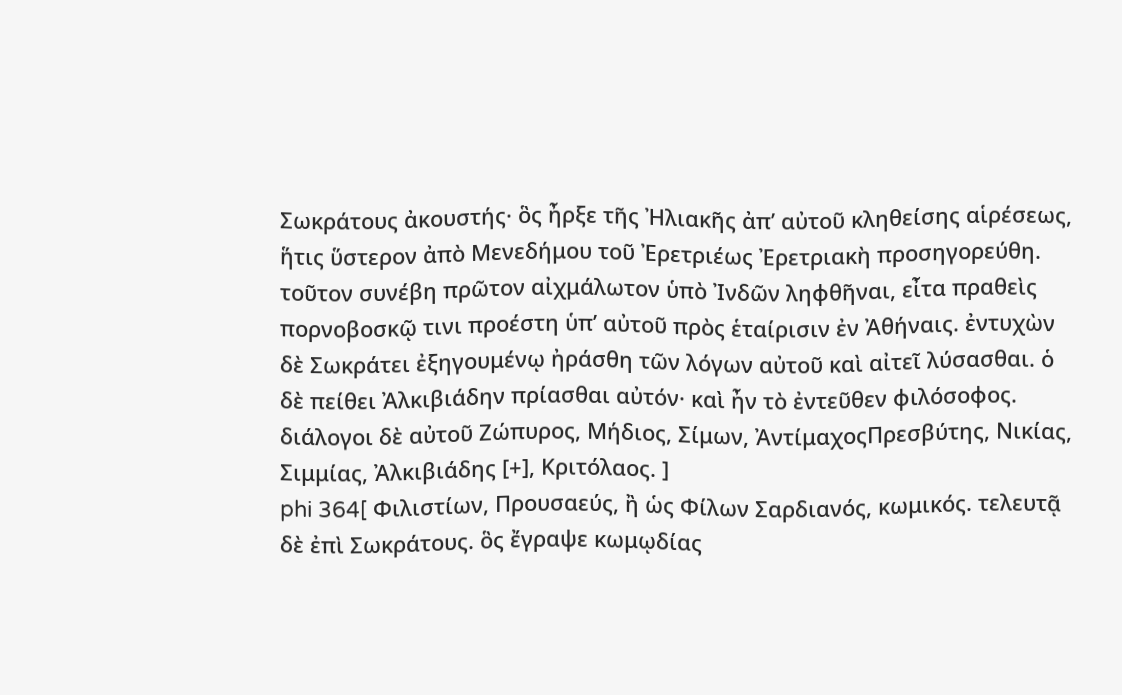Σωκράτους ἀκουστής· ὃς ἦρξε τῆς Ἠλιακῆς ἀπ’ αὐτοῦ κληθείσης αἱρέσεως, ἥτις ὕστερον ἀπὸ Μενεδήμου τοῦ Ἐρετριέως Ἐρετριακὴ προσηγορεύθη. τοῦτον συνέβη πρῶτον αἰχμάλωτον ὑπὸ Ἰνδῶν ληφθῆναι, εἶτα πραθεὶς πορνοβοσκῷ τινι προέστη ὑπ’ αὐτοῦ πρὸς ἑταίρισιν ἐν Ἀθήναις. ἐντυχὼν δὲ Σωκράτει ἐξηγουμένῳ ἠράσθη τῶν λόγων αὐτοῦ καὶ αἰτεῖ λύσασθαι. ὁ δὲ πείθει Ἀλκιβιάδην πρίασθαι αὐτόν· καὶ ἦν τὸ ἐντεῦθεν φιλόσοφος. διάλογοι δὲ αὐτοῦ Ζώπυρος, Μήδιος, Σίμων, ἈντίμαχοςΠρεσβύτης, Νικίας, Σιμμίας, Ἀλκιβιάδης [+], Κριτόλαος. ]
phi 364[ Φιλιστίων, Προυσαεύς, ἢ ὡς Φίλων Σαρδιανός, κωμικός. τελευτᾷ δὲ ἐπὶ Σωκράτους. ὃς ἔγραψε κωμῳδίας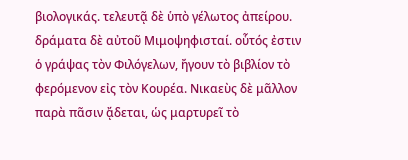βιολογικάς. τελευτᾷ δὲ ὑπὸ γέλωτος ἀπείρου. δράματα δὲ αὐτοῦ Μιμοψηφισταί. οὗτός ἐστιν ὁ γράψας τὸν Φιλόγελων, ἤγουν τὸ βιβλίον τὸ φερόμενον εἰς τὸν Κουρέα. Νικαεὺς δὲ μᾶλλον παρὰ πᾶσιν ᾄδεται, ὡς μαρτυρεῖ τὸ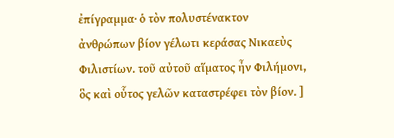ἐπίγραμμα· ὁ τὸν πολυστένακτον ἀνθρώπων βίον γέλωτι κεράσας Νικαεὺς Φιλιστίων. τοῦ αὐτοῦ αἵματος ἦν Φιλήμονι, ὃς καὶ οὗτος γελῶν καταστρέφει τὸν βίον. ]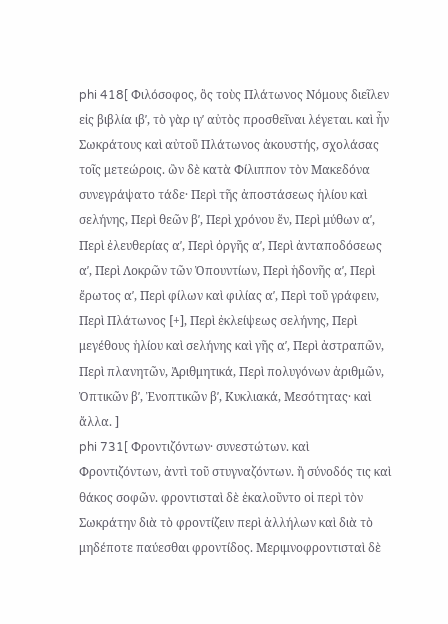phi 418[ Φιλόσοφος, ὃς τοὺς Πλάτωνος Νόμους διεῖλεν εἰς βιβλία ιβʹ, τὸ γὰρ ιγʹ αὐτὸς προσθεῖναι λέγεται. καὶ ἦν Σωκράτους καὶ αὐτοῦ Πλάτωνος ἀκουστής, σχολάσας τοῖς μετεώροις. ὢν δὲ κατὰ Φίλιππον τὸν Μακεδόνα συνεγράψατο τάδε· Περὶ τῆς ἀποστάσεως ἡλίου καὶ σελήνης, Περὶ θεῶν βʹ, Περὶ χρόνου ἕν, Περὶ μύθων αʹ, Περὶ ἐλευθερίας αʹ, Περὶ ὀργῆς αʹ, Περὶ ἀνταποδόσεως αʹ, Περὶ Λοκρῶν τῶν Ὀπουντίων, Περὶ ἡδονῆς αʹ, Περὶ ἔρωτος αʹ, Περὶ φίλων καὶ φιλίας αʹ, Περὶ τοῦ γράφειν, Περὶ Πλάτωνος [+], Περὶ ἐκλείψεως σελήνης, Περὶ μεγέθους ἡλίου καὶ σελήνης καὶ γῆς αʹ, Περὶ ἀστραπῶν, Περὶ πλανητῶν, Ἀριθμητικά, Περὶ πολυγόνων ἀριθμῶν, Ὀπτικῶν βʹ, Ἐνοπτικῶν βʹ, Κυκλιακά, Μεσότητας· καὶ ἄλλα. ]
phi 731[ Φροντιζόντων· συνεστώτων. καὶ Φροντιζόντων, ἀντὶ τοῦ στυγναζόντων. ἢ σύνοδός τις καὶ θάκος σοφῶν. φροντισταὶ δὲ ἐκαλοῦντο οἱ περὶ τὸν Σωκράτην διὰ τὸ φροντίζειν περὶ ἀλλήλων καὶ διὰ τὸ μηδέποτε παύεσθαι φροντίδος. Μεριμνοφροντισταὶ δὲ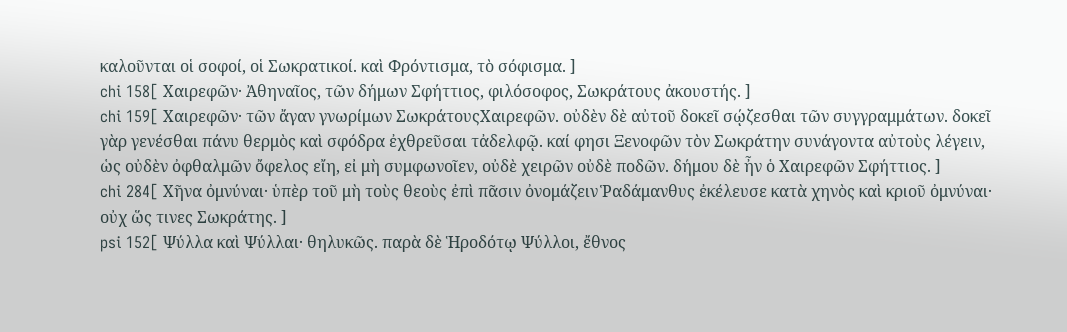καλοῦνται οἱ σοφοί, οἱ Σωκρατικοί. καὶ Φρόντισμα, τὸ σόφισμα. ]
chi 158[ Χαιρεφῶν· Ἀθηναῖος, τῶν δήμων Σφήττιος, φιλόσοφος, Σωκράτους ἀκουστής. ]
chi 159[ Χαιρεφῶν· τῶν ἄγαν γνωρίμων ΣωκράτουςΧαιρεφῶν. οὐδὲν δὲ αὐτοῦ δοκεῖ σῴζεσθαι τῶν συγγραμμάτων. δοκεῖ γὰρ γενέσθαι πάνυ θερμὸς καὶ σφόδρα ἐχθρεῦσαι τἀδελφῷ. καί φησι Ξενοφῶν τὸν Σωκράτην συνάγοντα αὐτοὺς λέγειν, ὡς οὐδὲν ὀφθαλμῶν ὄφελος εἴη, εἰ μὴ συμφωνοῖεν, οὐδὲ χειρῶν οὐδὲ ποδῶν. δήμου δὲ ἦν ὁ Χαιρεφῶν Σφήττιος. ]
chi 284[ Χῆνα ὀμνύναι· ὑπὲρ τοῦ μὴ τοὺς θεοὺς ἐπὶ πᾶσιν ὀνομάζειν Ῥαδάμανθυς ἐκέλευσε κατὰ χηνὸς καὶ κριοῦ ὀμνύναι· οὐχ ὥς τινες Σωκράτης. ]
psi 152[ Ψύλλα καὶ Ψύλλαι· θηλυκῶς. παρὰ δὲ Ἡροδότῳ Ψύλλοι, ἔθνος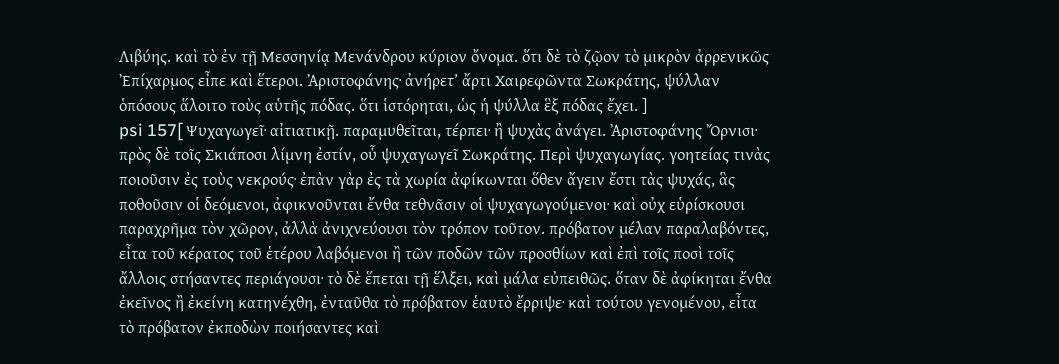Λιβύης. καὶ τὸ ἐν τῇ Μεσσηνίᾳ Μενάνδρου κύριον ὄνομα. ὅτι δὲ τὸ ζῷον τὸ μικρὸν ἀρρενικῶς Ἐπίχαρμος εἶπε καὶ ἕτεροι. Ἀριστοφάνης· ἀνήρετ’ ἄρτι Χαιρεφῶντα Σωκράτης, ψύλλαν ὁπόσους ἅλοιτο τοὺς αὑτῆς πόδας. ὅτι ἱστόρηται, ὡς ἡ ψύλλα ἓξ πόδας ἔχει. ]
psi 157[ Ψυχαγωγεῖ· αἰτιατικῇ. παραμυθεῖται, τέρπει· ἢ ψυχὰς ἀνάγει. Ἀριστοφάνης Ὄρνισι· πρὸς δὲ τοῖς Σκιάποσι λίμνη ἐστίν, οὗ ψυχαγωγεῖ Σωκράτης. Περὶ ψυχαγωγίας. γοητείας τινὰς ποιοῦσιν ἐς τοὺς νεκρούς· ἐπὰν γὰρ ἐς τὰ χωρία ἀφίκωνται ὅθεν ἄγειν ἔστι τὰς ψυχάς, ἃς ποθοῦσιν οἱ δεόμενοι, ἀφικνοῦνται ἔνθα τεθνᾶσιν οἱ ψυχαγωγούμενοι· καὶ οὐχ εὑρίσκουσι παραχρῆμα τὸν χῶρον, ἀλλὰ ἀνιχνεύουσι τὸν τρόπον τοῦτον. πρόβατον μέλαν παραλαβόντες, εἶτα τοῦ κέρατος τοῦ ἑτέρου λαβόμενοι ἢ τῶν ποδῶν τῶν προσθίων καὶ ἐπὶ τοῖς ποσὶ τοῖς ἄλλοις στήσαντες περιάγουσι· τὸ δὲ ἕπεται τῇ ἕλξει, καὶ μάλα εὐπειθῶς. ὅταν δὲ ἀφίκηται ἔνθα ἐκεῖνος ἢ ἐκείνη κατηνέχθη, ἐνταῦθα τὸ πρόβατον ἑαυτὸ ἔρριψε· καὶ τούτου γενομένου, εἶτα τὸ πρόβατον ἐκποδὼν ποιήσαντες καὶ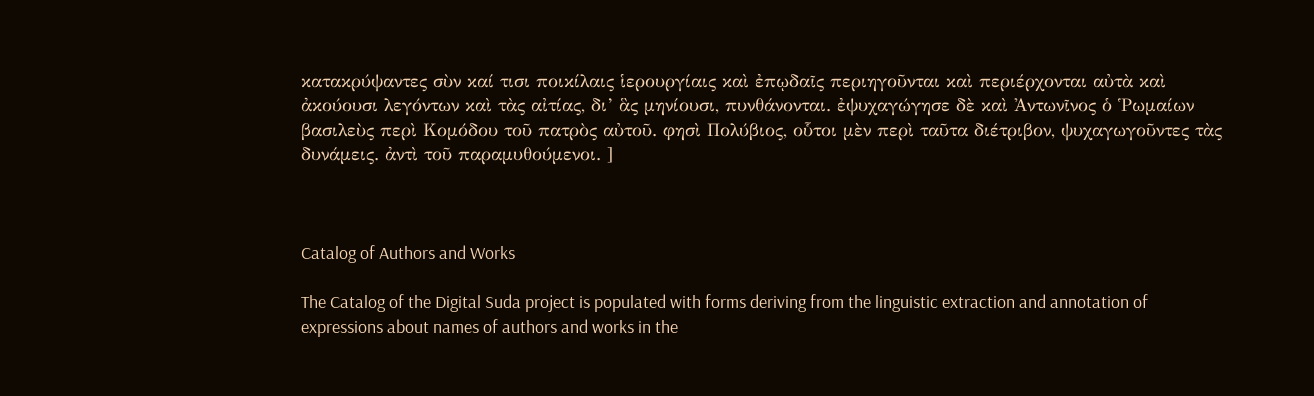κατακρύψαντες σὺν καί τισι ποικίλαις ἱερουργίαις καὶ ἐπῳδαῖς περιηγοῦνται καὶ περιέρχονται αὐτὰ καὶ ἀκούουσι λεγόντων καὶ τὰς αἰτίας, δι’ ἃς μηνίουσι, πυνθάνονται. ἐψυχαγώγησε δὲ καὶ Ἀντωνῖνος ὁ Ῥωμαίων βασιλεὺς περὶ Κομόδου τοῦ πατρὸς αὐτοῦ. φησὶ Πολύβιος, οὗτοι μὲν περὶ ταῦτα διέτριβον, ψυχαγωγοῦντες τὰς δυνάμεις. ἀντὶ τοῦ παραμυθούμενοι. ]



Catalog of Authors and Works

The Catalog of the Digital Suda project is populated with forms deriving from the linguistic extraction and annotation of expressions about names of authors and works in the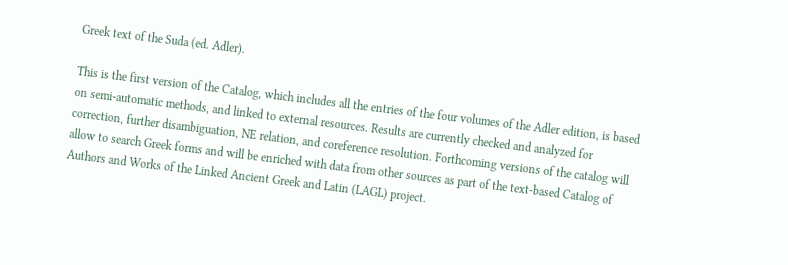Greek text of the Suda (ed. Adler).

This is the first version of the Catalog, which includes all the entries of the four volumes of the Adler edition, is based on semi-automatic methods, and linked to external resources. Results are currently checked and analyzed for correction, further disambiguation, NE relation, and coreference resolution. Forthcoming versions of the catalog will allow to search Greek forms and will be enriched with data from other sources as part of the text-based Catalog of Authors and Works of the Linked Ancient Greek and Latin (LAGL) project.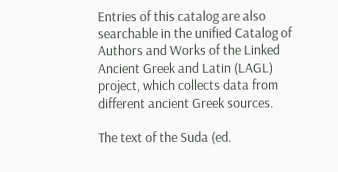Entries of this catalog are also searchable in the unified Catalog of Authors and Works of the Linked Ancient Greek and Latin (LAGL) project, which collects data from different ancient Greek sources.

The text of the Suda (ed.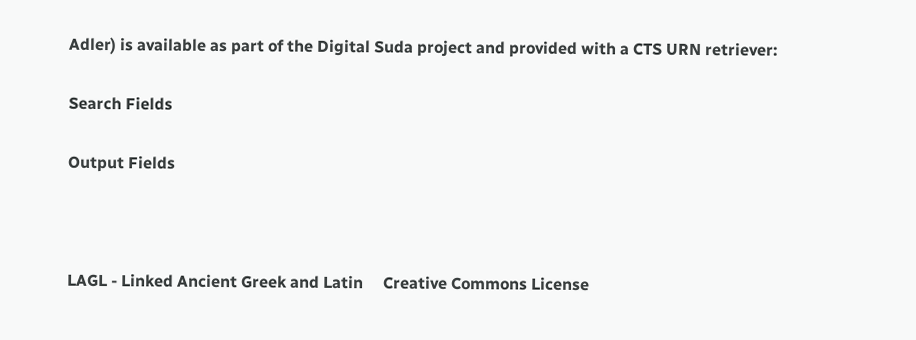Adler) is available as part of the Digital Suda project and provided with a CTS URN retriever:

Search Fields

Output Fields



LAGL - Linked Ancient Greek and Latin     Creative Commons License